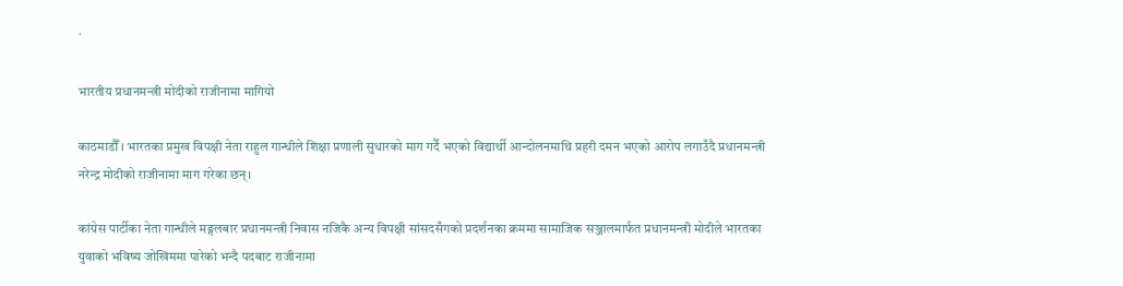`

भारतीय प्रधानमन्त्री मोदीको राजीनामा मागियो

काठमाडौँ । भारतका प्रमुख विपक्षी नेता राहुल गान्धीले शिक्षा प्रणाली सुधारको माग गर्दै भएको विद्यार्थी आन्दोलनमाथि प्रहरी दमन भएको आरोप लगाउँदै प्रधानमन्त्री नरेन्द्र मोदीको राजीनामा माग गरेका छन्।

कांग्रेस पार्टीका नेता गान्धीले मङ्गलबार प्रधानमन्त्री निवास नजिकै अन्य विपक्षी सांसदसँगको प्रदर्शनका क्रममा सामाजिक सञ्जालमार्फत प्रधानमन्त्री मोदीले भारतका युवाको भविष्य जोखिममा पारेको भन्दै पदबाट राजीनामा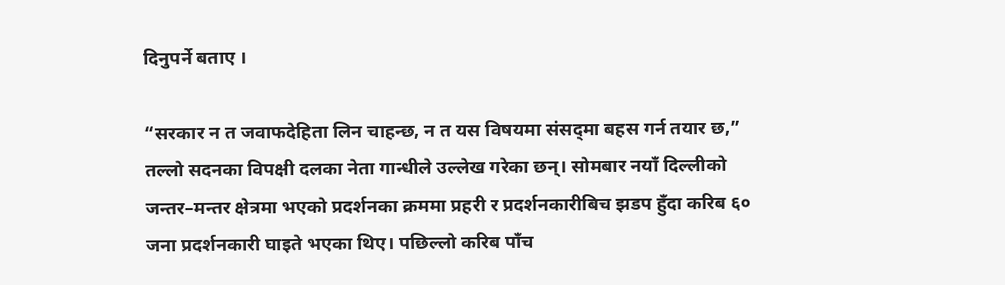दिनुपर्ने बताए ।

“सरकार न त जवाफदेहिता लिन चाहन्छ, न त यस विषयमा संसद्‌मा बहस गर्न तयार छ,” तल्लो सदनका विपक्षी दलका नेता गान्धीले उल्लेख गरेका छन्। सोमबार नयाँ दिल्लीको जन्तर–मन्तर क्षेत्रमा भएको प्रदर्शनका क्रममा प्रहरी र प्रदर्शनकारीबिच झडप हुँदा करिब ६० जना प्रदर्शनकारी घाइते भएका थिए। पछिल्लो करिब पाँच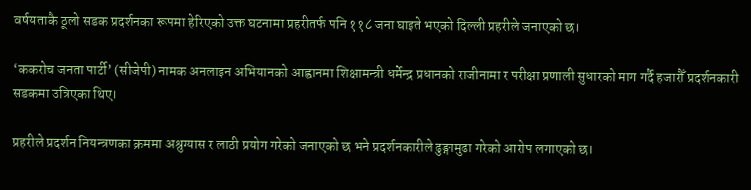वर्षयताकै ठूलो सडक प्रदर्शनका रूपमा हेरिएको उक्त घटनामा प्रहरीतर्फ पनि ११८ जना घाइते भएको दिल्ली प्रहरीले जनाएको छ।

‘ककरोच जनता पार्टी’ (सीजेपी) नामक अनलाइन अभियानको आह्वानमा शिक्षामन्त्री धर्मेन्द्र प्रधानको राजीनामा र परीक्षा प्रणाली सुधारको माग गर्दै हजारौँ प्रदर्शनकारी सडकमा उत्रिएका थिए।

प्रहरीले प्रदर्शन नियन्त्रणका क्रममा अश्रुग्यास र लाठी प्रयोग गरेको जनाएको छ भने प्रदर्शनकारीले ढुङ्गामुढा गरेको आरोप लगाएको छ।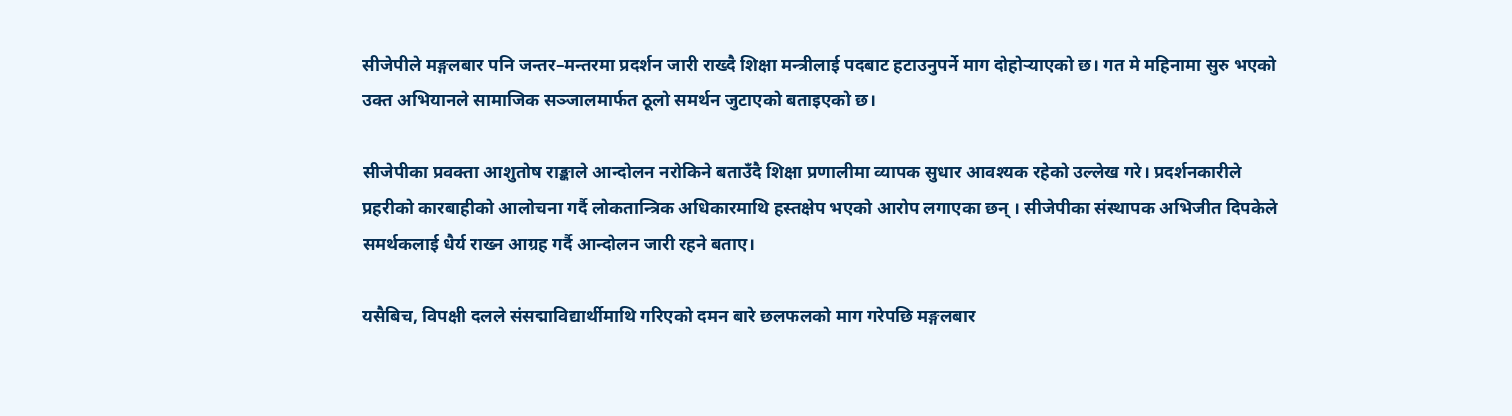सीजेपीले मङ्गलबार पनि जन्तर–मन्तरमा प्रदर्शन जारी राख्दै शिक्षा मन्त्रीलाई पदबाट हटाउनुपर्ने माग दोहोर्‍याएको छ। गत मे महिनामा सुरु भएको उक्त अभियानले सामाजिक सञ्जालमार्फत ठूलो समर्थन जुटाएको बताइएको छ।

सीजेपीका प्रवक्ता आशुतोष राङ्काले आन्दोलन नरोकिने बताउँदै शिक्षा प्रणालीमा व्यापक सुधार आवश्यक रहेको उल्लेख गरे। प्रदर्शनकारीले प्रहरीको कारबाहीको आलोचना गर्दै लोकतान्त्रिक अधिकारमाथि हस्तक्षेप भएको आरोप लगाएका छन् । सीजेपीका संस्थापक अभिजीत दिपकेले समर्थकलाई धैर्य राख्न आग्रह गर्दै आन्दोलन जारी रहने बताए।

यसैबिच, विपक्षी दलले संसद्माविद्यार्थीमाथि गरिएको दमन बारे छलफलको माग गरेपछि मङ्गलबार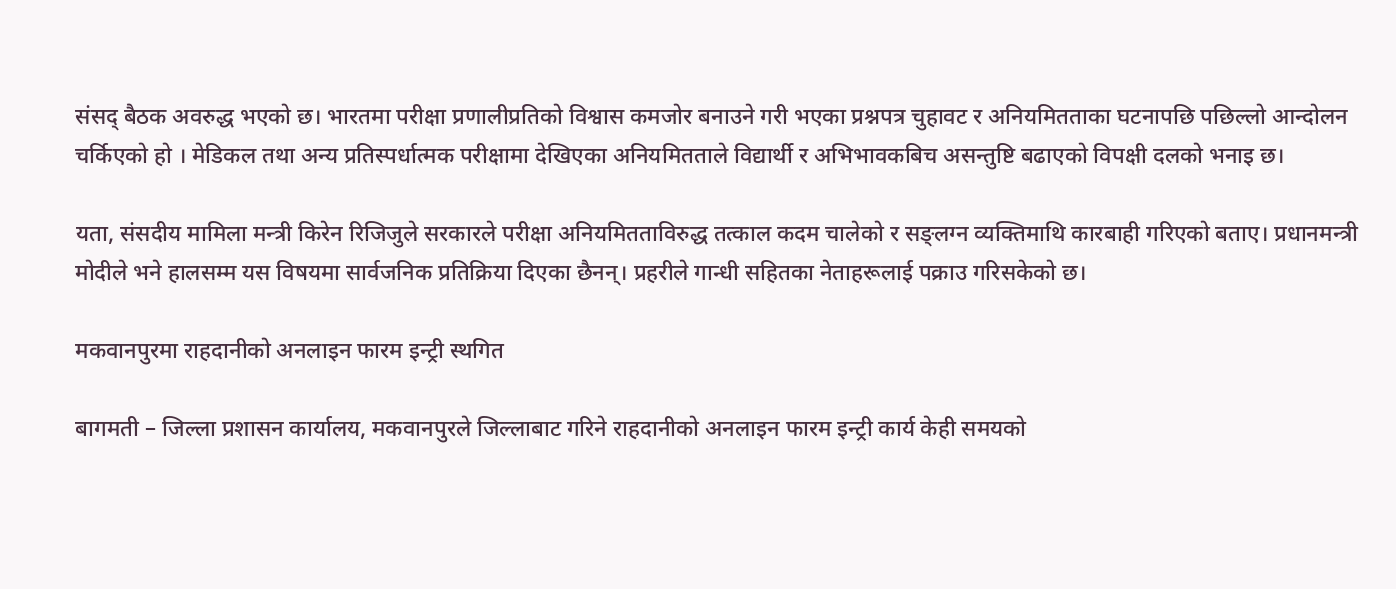संसद् बैठक अवरुद्ध भएको छ। भारतमा परीक्षा प्रणालीप्रतिको विश्वास कमजोर बनाउने गरी भएका प्रश्नपत्र चुहावट र अनियमितताका घटनापछि पछिल्लो आन्दोलन चर्किएको हो । मेडिकल तथा अन्य प्रतिस्पर्धात्मक परीक्षामा देखिएका अनियमितताले विद्यार्थी र अभिभावकबिच असन्तुष्टि बढाएको विपक्षी दलको भनाइ छ।

यता, संसदीय मामिला मन्त्री किरेन रिजिजुले सरकारले परीक्षा अनियमितताविरुद्ध तत्काल कदम चालेको र सङ्लग्न व्यक्तिमाथि कारबाही गरिएको बताए। प्रधानमन्त्री मोदीले भने हालसम्म यस विषयमा सार्वजनिक प्रतिक्रिया दिएका छैनन्। प्रहरीले गान्धी सहितका नेताहरूलाई पक्राउ गरिसकेको छ।

मकवानपुरमा राहदानीको अनलाइन फारम इन्ट्री स्थगित

बागमती – जिल्ला प्रशासन कार्यालय, मकवानपुरले जिल्लाबाट गरिने राहदानीको अनलाइन फारम इन्ट्री कार्य केही समयको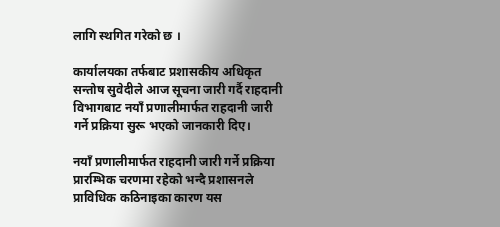लागि स्थगित गरेको छ ।

कार्यालयका तर्फबाट प्रशासकीय अधिकृत सन्तोष सुवेदीले आज सूचना जारी गर्दै राहदानी विभागबाट नयाँ प्रणालीमार्फत राहदानी जारी गर्ने प्रक्रिया सुरू भएको जानकारी दिए।

नयाँ प्रणालीमार्फत राहदानी जारी गर्ने प्रक्रिया प्रारम्भिक चरणमा रहेको भन्दै प्रशासनले प्राविधिक कठिनाइका कारण यस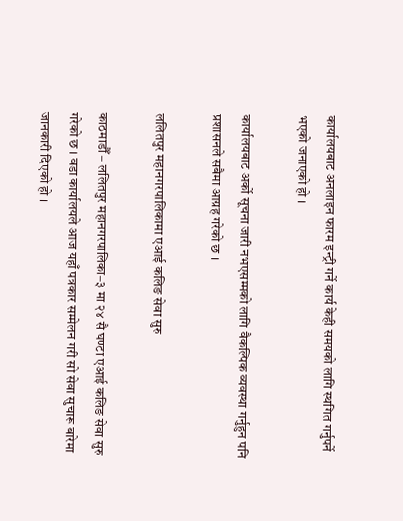कार्यालयबाट अनलाइन फारम इन्ट्री गर्ने कार्य केही समयको लागि स्थगित गर्नुपर्ने भएको जनाएको हो ।

कार्यालयबाट अर्को सूचना जारी नभएसम्मको लागि वैकल्पिक व्यवस्था गर्नुहुन पनि प्रशासनले सबैमा आग्रह गरेको छ ।

ललितपुर महानगरपालिकामा एआई कलिङ सेवा सुरु

काठमाडौँ – ललितपुर महानगरपालिका–३ मा २४ सै घण्टा एआई कलिङ सेवा सुरु गरेको छ । वडा कार्यालयले आज यहाँ पत्रकार सम्मेलन गरी सो सेवा सुचारू बारेमा जानकारी दिएको हो ।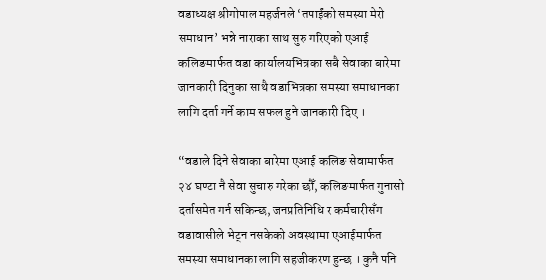वडाध्यक्ष श्रीगोपाल महर्जनले ‘तपाईंको समस्या मेरो समाधान’ भन्ने नाराका साथ सुरु गरिएको एआई कलिङमार्फत वडा कार्यालयभित्रका सबै सेवाका बारेमा जानकारी दिनुका साथै वडाभित्रका समस्या समाधानका लागि दर्ता गर्ने काम सफल हुने जानकारी दिए ।

“वडाले दिने सेवाका बारेमा एआई कलिङ सेवामार्फत २४ घण्टा नै सेवा सुचारु गरेका छौँ, कलिङमार्फत गुनासो दर्तासमेत गर्न सकिन्छ, जनप्रतिनिधि र कर्मचारीसँग वडावासीले भेट्न नसकेको अवस्थामा एआईमार्फत समस्या समाधानका लागि सहजीकरण हुन्छ । कुनै पनि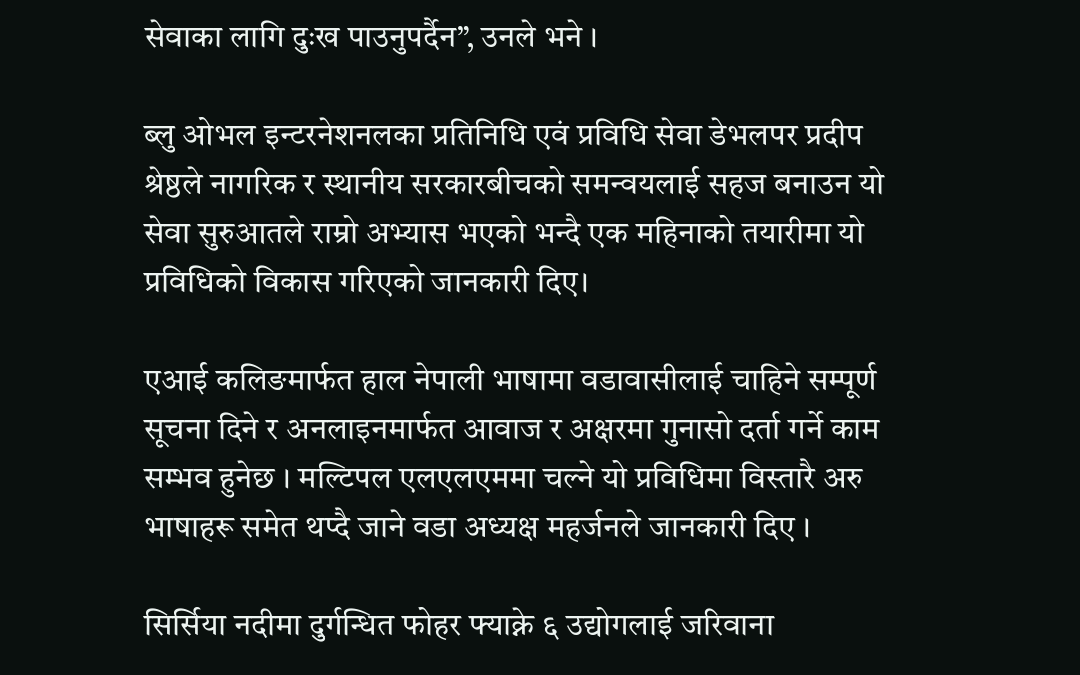सेवाका लागि दुःख पाउनुपर्दैन”, उनले भने ।

ब्लु ओभल इन्टरनेशनलका प्रतिनिधि एवं प्रविधि सेवा डेभलपर प्रदीप श्रेष्ठले नागरिक र स्थानीय सरकारबीचको समन्वयलाई सहज बनाउन यो सेवा सुरुआतले राम्रो अभ्यास भएको भन्दै एक महिनाको तयारीमा यो प्रविधिको विकास गरिएको जानकारी दिए।

एआई कलिङमार्फत हाल नेपाली भाषामा वडावासीलाई चाहिने सम्पूर्ण सूचना दिने र अनलाइनमार्फत आवाज र अक्षरमा गुनासो दर्ता गर्ने काम सम्भव हुनेछ । मल्टिपल एलएलएममा चल्ने यो प्रविधिमा विस्तारै अरु भाषाहरू समेत थप्दै जाने वडा अध्यक्ष महर्जनले जानकारी दिए ।

सिर्सिया नदीमा दुर्गन्धित फोहर फ्याक्ने ६ उद्योगलाई जरिवाना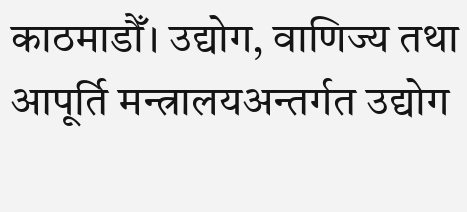काठमाडौँ। उद्योग, वाणिज्य तथा आपूर्ति मन्त्रालयअन्तर्गत उद्योग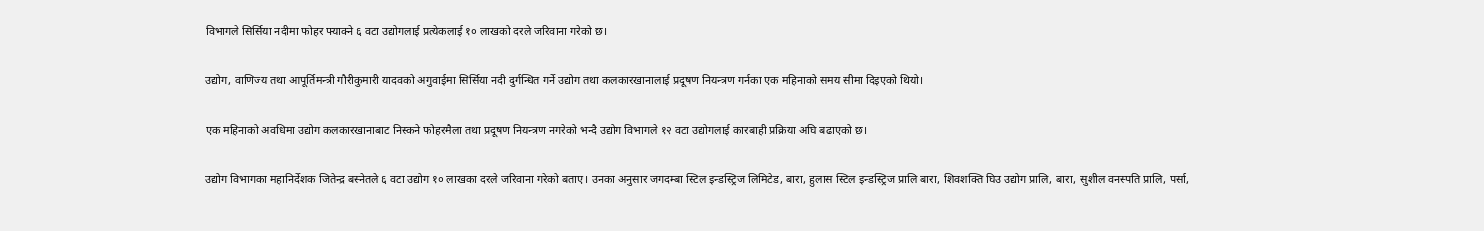विभागले सिर्सिया नदीमा फोहर फ्याक्ने ६ वटा उद्योगलाई प्रत्येकलाई १० लाखको दरले जरिवाना गरेको छ।

उद्योग, वाणिज्य तथा आपूर्तिमन्त्री गौरीकुमारी यादवको अगुवाईमा सिर्सिया नदी दुर्गन्धित गर्ने उद्योग तथा कलकारखानालाई प्रदूषण नियन्त्रण गर्नका एक महिनाको समय सीमा दिइएको थियो।

एक महिनाको अवधिमा उद्योग कलकारखानाबाट निस्कने फोहरमैला तथा प्रदूषण नियन्त्रण नगरेको भन्दै उद्योग विभागले १२ वटा उद्योगलाई कारबाही प्रक्रिया अघि बढाएको छ।

उद्योग विभागका महानिर्देशक जितेन्द्र बस्नेतले ६ वटा उद्योग १० लाखका दरले जरिवाना गरेको बताए। उनका अनुसार जगदम्बा स्टिल इन्डस्ट्रिज लिमिटेड, बारा, हुलास स्टिल इन्डस्ट्रिज प्रालि बारा, शिवशक्ति घिउ उद्योग प्रालि, बारा, सुशील वनस्पति प्रालि, पर्सा,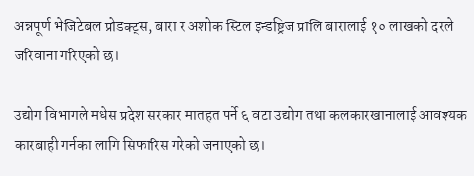अन्नपूर्ण भेजिटेबल प्रोडक्ट्स, बारा र अशोक स्टिल इन्डष्ट्रिज प्रालि बारालाई १० लाखको दरले जरिवाना गरिएको छ।

उद्योग विभागले मधेस प्रदेश सरकार मातहत पर्ने ६ वटा उद्योग तथा कलकारखानालाई आवश्यक कारबाही गर्नका लागि सिफारिस गरेको जनाएको छ।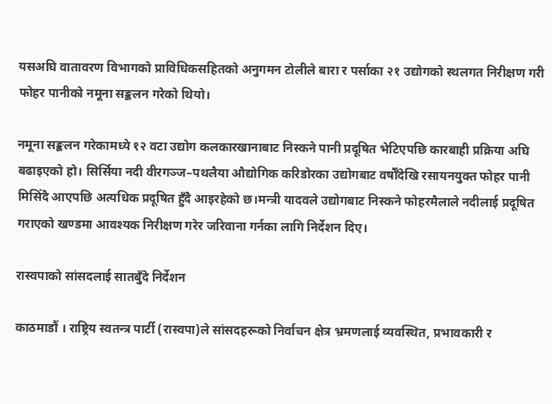यसअघि वातावरण विभागको प्राविधिकसहितको अनुगमन टोलीले बारा र पर्साका २१ उद्योगको स्थलगत निरीक्षण गरी फोहर पानीको नमूना सङ्कलन गरेको थियो।

नमूना सङ्कलन गरेकामध्ये १२ वटा उद्योग कलकारखानाबाट निस्कने पानी प्रदूषित भेटिएपछि कारबाही प्रक्रिया अघि बढाइएको हो। सिर्सिया नदी वीरगञ्ज–पथलैया औद्योगिक करिडोरका उद्योगबाट वर्षौँदेखि रसायनयुक्त फोहर पानी मिसिँदै आएपछि अत्यधिक प्रदूषित हुँदै आइरहेको छ।मन्त्री यादवले उद्योगबाट निस्कने फोहरमैलाले नदीलाई प्रदूषित गराएको खण्डमा आवश्यक निरीक्षण गरेर जरिवाना गर्नका लागि निर्देशन दिए।

रास्वपाको सांसदलाई सातबुँदे निर्देशन

काठमाडौं । राष्ट्रिय स्वतन्त्र पार्टी (रास्वपा)ले सांसदहरूको निर्वाचन क्षेत्र भ्रमणलाई व्यवस्थित, प्रभावकारी र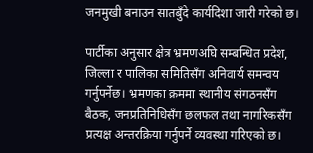जनमुखी बनाउन सातबुँदे कार्यदिशा जारी गरेको छ।

पार्टीका अनुसार क्षेत्र भ्रमणअघि सम्बन्धित प्रदेश, जिल्ला र पालिका समितिसँग अनिवार्य समन्वय गर्नुपर्नेछ। भ्रमणका क्रममा स्थानीय संगठनसँग बैठक, जनप्रतिनिधिसँग छलफल तथा नागरिकसँग प्रत्यक्ष अन्तरक्रिया गर्नुपर्ने व्यवस्था गरिएको छ।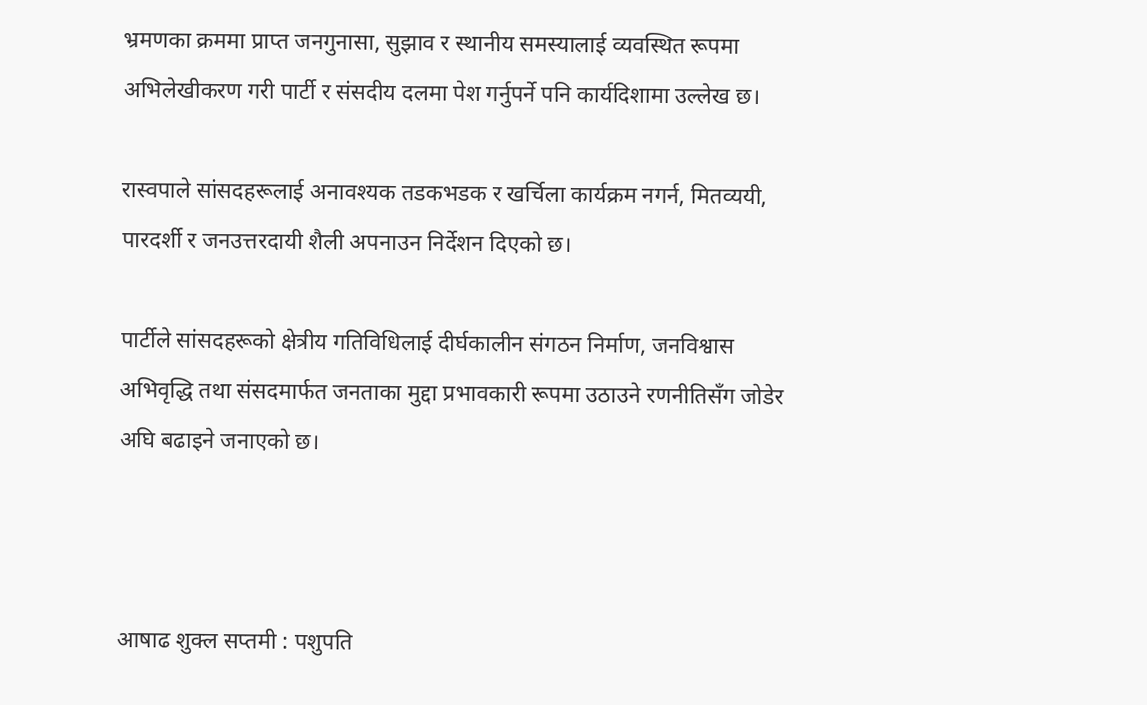भ्रमणका क्रममा प्राप्त जनगुनासा, सुझाव र स्थानीय समस्यालाई व्यवस्थित रूपमा अभिलेखीकरण गरी पार्टी र संसदीय दलमा पेश गर्नुपर्ने पनि कार्यदिशामा उल्लेख छ।

रास्वपाले सांसदहरूलाई अनावश्यक तडकभडक र खर्चिला कार्यक्रम नगर्न, मितव्ययी, पारदर्शी र जनउत्तरदायी शैली अपनाउन निर्देशन दिएको छ।

पार्टीले सांसदहरूको क्षेत्रीय गतिविधिलाई दीर्घकालीन संगठन निर्माण, जनविश्वास अभिवृद्धि तथा संसदमार्फत जनताका मुद्दा प्रभावकारी रूपमा उठाउने रणनीतिसँग जोडेर अघि बढाइने जनाएको छ।



आषाढ शुक्ल सप्तमी : पशुपति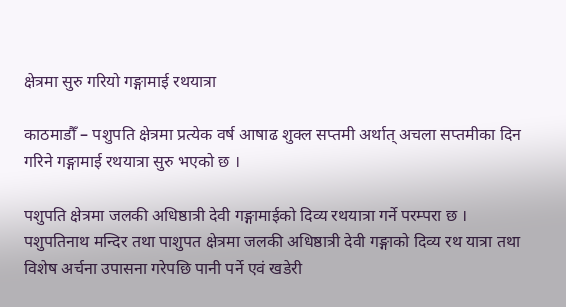क्षेत्रमा सुरु गरियो गङ्गामाई रथयात्रा

काठमाडौँ – पशुपति क्षेत्रमा प्रत्येक वर्ष आषाढ शुक्ल सप्तमी अर्थात् अचला सप्तमीका दिन गरिने गङ्गामाई रथयात्रा सुरु भएको छ ।

पशुपति क्षेत्रमा जलकी अधिष्ठात्री देवी गङ्गामाईको दिव्य रथयात्रा गर्ने परम्परा छ । पशुपतिनाथ मन्दिर तथा पाशुपत क्षेत्रमा जलकी अधिष्ठात्री देवी गङ्गाको दिव्य रथ यात्रा तथा विशेष अर्चना उपासना गरेपछि पानी पर्ने एवं खडेरी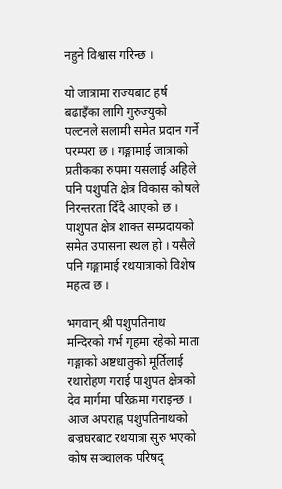नहुने विश्वास गरिन्छ ।

यो जात्रामा राज्यबाट हर्ष बढाइँका लागि गुरुज्युको पल्टनले सलामी समेत प्रदान गर्ने परम्परा छ । गङ्गामाई जात्राको प्रतीकका रुपमा यसलाई अहिले पनि पशुपति क्षेत्र विकास कोषले निरन्तरता दिँदै आएको छ । पाशुपत क्षेत्र शाक्त सम्प्रदायको समेत उपासना स्थल हो । यसैले पनि गङ्गामाई रथयात्राको विशेष महत्व छ ।

भगवान् श्री पशुपतिनाथ मन्दिरको गर्भ गृहमा रहेको माता गङ्गाको अष्टधातुको मूर्तिलाई रथारोहण गराई पाशुपत क्षेत्रको देव मार्गमा परिक्रमा गराइन्छ । आज अपराह्न पशुपतिनाथको बज्रघरबाट रथयात्रा सुरु भएको कोष सञ्चालक परिषद्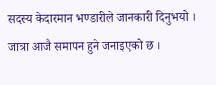सदस्य केदारमान भण्डारीले जानकारी दिनुभयो । जात्रा आजै समापन हुने जनाइएको छ ।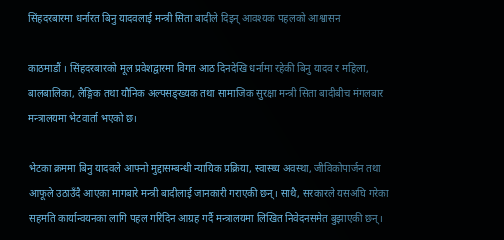सिंहदरबारमा धर्नारत बिनु यादवलाई मन्त्री सिता बादीले दिइन् आवश्यक पहलको आश्वासन

काठमाडौं । सिंहदरबारको मूल प्रवेशद्वारमा विगत आठ दिनदेखि धर्नामा रहेकी बिनु यादव र महिला, बालबालिका, लैङ्गिक तथा यौनिक अल्पसङ्ख्यक तथा सामाजिक सुरक्षा मन्त्री सिता बादीबीच मंगलबार मन्त्रालयमा भेटवार्ता भएको छ।

भेटका क्रममा बिनु यादवले आफ्नो मुद्दासम्बन्धी न्यायिक प्रक्रिया, स्वास्थ्य अवस्था, जीविकोपार्जन तथा आफूले उठाउँदै आएका मागबारे मन्त्री बादीलाई जानकारी गराएकी छन्। साथै, सरकारले यसअघि गरेका सहमति कार्यान्वयनका लागि पहल गरिदिन आग्रह गर्दै मन्त्रालयमा लिखित निवेदनसमेत बुझाएकी छन्।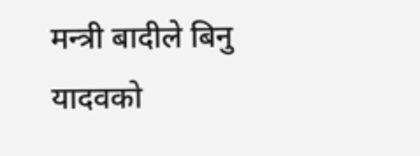मन्त्री बादीले बिनु यादवको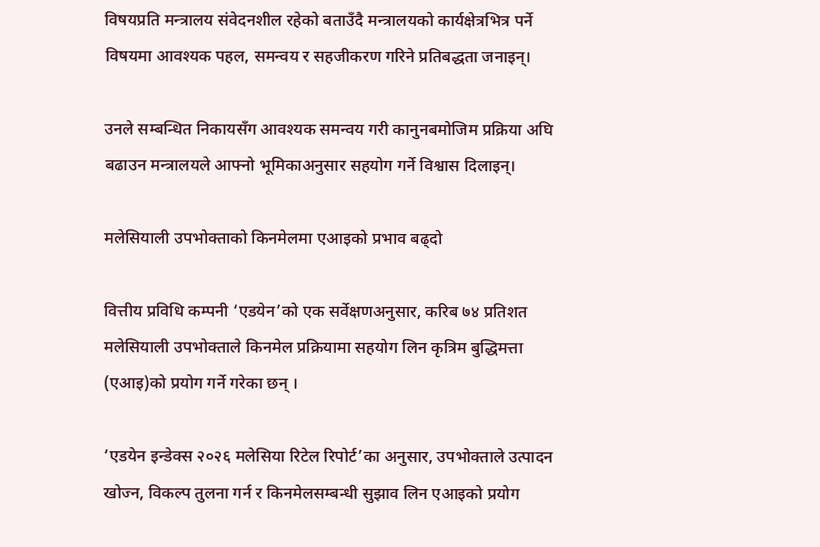विषयप्रति मन्त्रालय संवेदनशील रहेको बताउँदै मन्त्रालयको कार्यक्षेत्रभित्र पर्ने विषयमा आवश्यक पहल, समन्वय र सहजीकरण गरिने प्रतिबद्धता जनाइन्।

उनले सम्बन्धित निकायसँग आवश्यक समन्वय गरी कानुनबमोजिम प्रक्रिया अघि बढाउन मन्त्रालयले आफ्नो भूमिकाअनुसार सहयोग गर्ने विश्वास दिलाइन्।

मलेसियाली उपभोक्ताको किनमेलमा एआइको प्रभाव बढ्दो

वित्तीय प्रविधि कम्पनी ‘एडयेन’को एक सर्वेक्षणअनुसार, करिब ७४ प्रतिशत मलेसियाली उपभोक्ताले किनमेल प्रक्रियामा सहयोग लिन कृत्रिम बुद्धिमत्ता (एआइ)को प्रयोग गर्ने गरेका छन् ।

‘एडयेन इन्डेक्स २०२६ मलेसिया रिटेल रिपोर्ट’का अनुसार, उपभोक्ताले उत्पादन खोज्न, विकल्प तुलना गर्न र किनमेलसम्बन्धी सुझाव लिन एआइको प्रयोग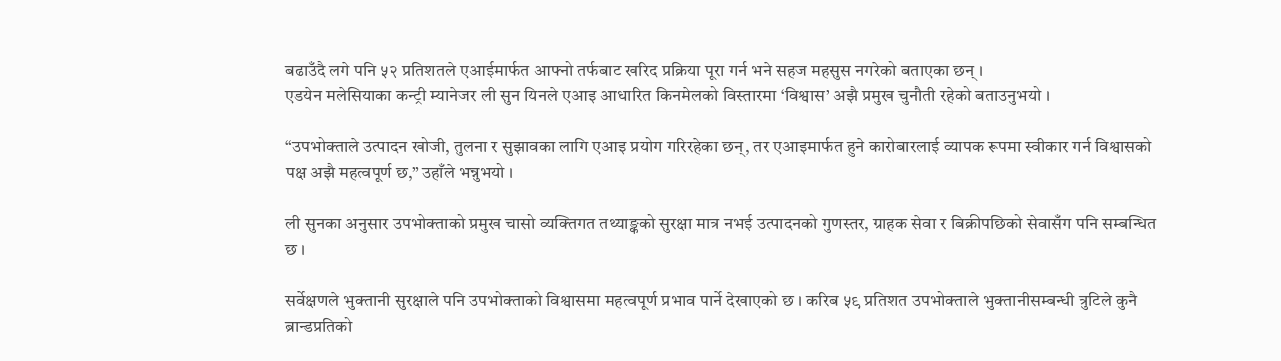बढाउँदै लगे पनि ५२ प्रतिशतले एआईमार्फत आफ्नो तर्फबाट खरिद प्रक्रिया पूरा गर्न भने सहज महसुस नगरेको बताएका छन् ।
एडयेन मलेसियाका कन्ट्री म्यानेजर ली सुन यिनले एआइ आधारित किनमेलको विस्तारमा ‘विश्वास’ अझै प्रमुख चुनौती रहेको बताउनुभयो ।

“उपभोक्ताले उत्पादन खोजी, तुलना र सुझावका लागि एआइ प्रयोग गरिरहेका छन्, तर एआइमार्फत हुने कारोबारलाई व्यापक रूपमा स्वीकार गर्न विश्वासको पक्ष अझै महत्वपूर्ण छ,” उहाँले भन्नुभयो ।

ली सुनका अनुसार उपभोक्ताको प्रमुख चासो व्यक्तिगत तथ्याङ्कको सुरक्षा मात्र नभई उत्पादनको गुणस्तर, ग्राहक सेवा र बिक्रीपछिको सेवासँग पनि सम्बन्धित छ ।

सर्वेक्षणले भुक्तानी सुरक्षाले पनि उपभोक्ताको विश्वासमा महत्वपूर्ण प्रभाव पार्ने देखाएको छ । करिब ५९ प्रतिशत उपभोक्ताले भुक्तानीसम्बन्धी त्रुटिले कुनै ब्रान्डप्रतिको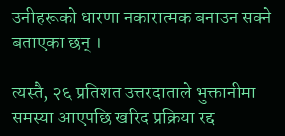उनीहरूको धारणा नकारात्मक बनाउन सक्ने बताएका छन् ।

त्यस्तै, २६ प्रतिशत उत्तरदाताले भुक्तानीमा समस्या आएपछि खरिद प्रक्रिया रद्द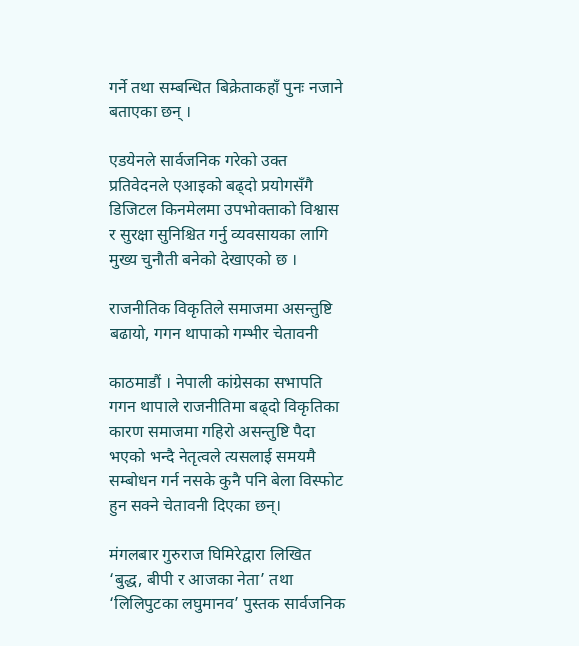गर्ने तथा सम्बन्धित बिक्रेताकहाँ पुनः नजाने बताएका छन् ।

एडयेनले सार्वजनिक गरेको उक्त प्रतिवेदनले एआइको बढ्दो प्रयोगसँगै डिजिटल किनमेलमा उपभोक्ताको विश्वास र सुरक्षा सुनिश्चित गर्नु व्यवसायका लागि मुख्य चुनौती बनेको देखाएको छ ।

राजनीतिक विकृतिले समाजमा असन्तुष्टि बढायो, गगन थापाको गम्भीर चेतावनी

काठमाडौं । नेपाली कांग्रेसका सभापति गगन थापाले राजनीतिमा बढ्दो विकृतिका कारण समाजमा गहिरो असन्तुष्टि पैदा भएको भन्दै नेतृत्वले त्यसलाई समयमै सम्बोधन गर्न नसके कुनै पनि बेला विस्फोट हुन सक्ने चेतावनी दिएका छन्।

मंगलबार गुरुराज घिमिरेद्वारा लिखित ‘बुद्ध, बीपी र आजका नेता’ तथा ‘लिलिपुटका लघुमानव’ पुस्तक सार्वजनिक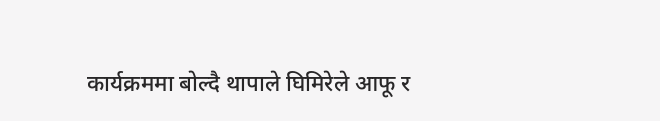कार्यक्रममा बोल्दै थापाले घिमिरेले आफू र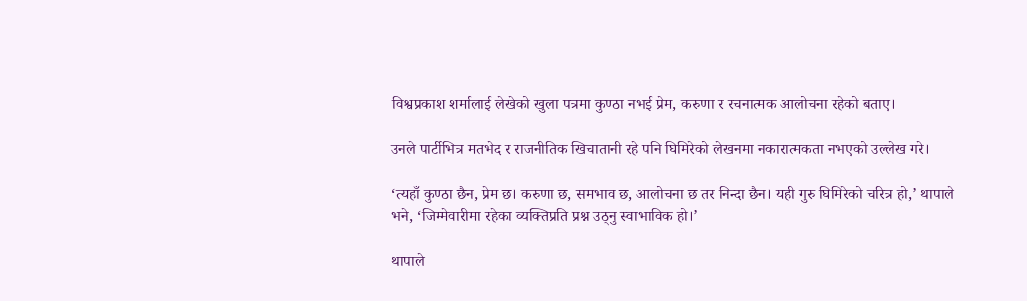विश्वप्रकाश शर्मालाई लेखेको खुला पत्रमा कुण्ठा नभई प्रेम, करुणा र रचनात्मक आलोचना रहेको बताए।

उनले पार्टीभित्र मतभेद र राजनीतिक खिचातानी रहे पनि घिमिरेको लेखनमा नकारात्मकता नभएको उल्लेख गरे।

‘त्यहाँ कुण्ठा छैन, प्रेम छ। करुणा छ, समभाव छ, आलोचना छ तर निन्दा छैन। यही गुरु घिमिरेको चरित्र हो,’ थापाले भने, ‘जिम्मेवारीमा रहेका व्यक्तिप्रति प्रश्न उठ्नु स्वाभाविक हो।’

थापाले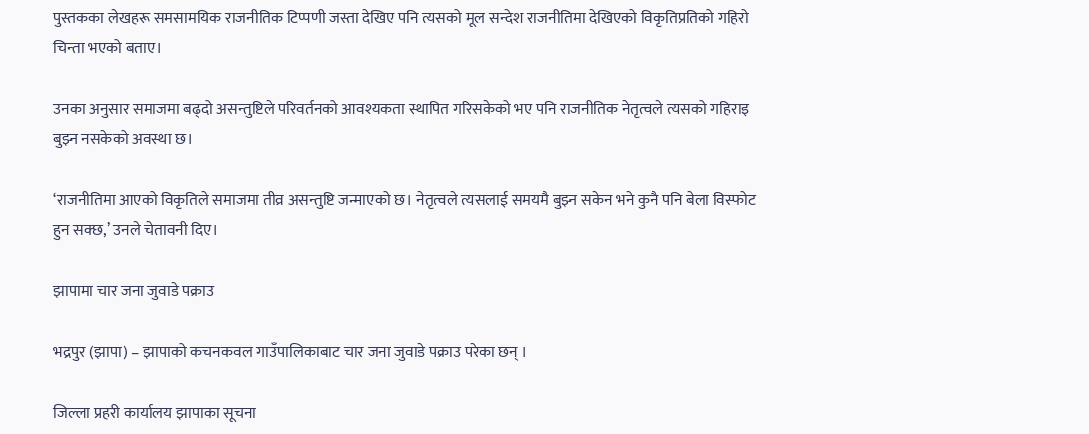पुस्तकका लेखहरू समसामयिक राजनीतिक टिप्पणी जस्ता देखिए पनि त्यसको मूल सन्देश राजनीतिमा देखिएको विकृतिप्रतिको गहिरो चिन्ता भएको बताए।

उनका अनुसार समाजमा बढ्दो असन्तुष्टिले परिवर्तनको आवश्यकता स्थापित गरिसकेको भए पनि राजनीतिक नेतृत्वले त्यसको गहिराइ बुझ्न नसकेको अवस्था छ।

‘राजनीतिमा आएको विकृतिले समाजमा तीव्र असन्तुष्टि जन्माएको छ। नेतृत्वले त्यसलाई समयमै बुझ्न सकेन भने कुनै पनि बेला विस्फोट हुन सक्छ,’ उनले चेतावनी दिए।

झापामा चार जना जुवाडे पक्राउ

भद्रपुर (झापा) – झापाको कचनकवल गाउँपालिकाबाट चार जना जुवाडे पक्राउ परेका छन् ।

जिल्ला प्रहरी कार्यालय झापाका सूचना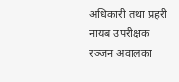अधिकारी तथा प्रहरी नायब उपरीक्षक रञ्जन अवालका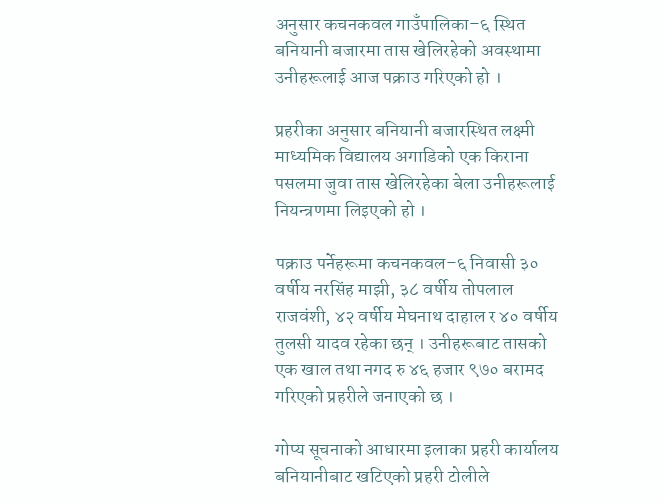अनुसार कचनकवल गाउँपालिका–६ स्थित बनियानी बजारमा तास खेलिरहेको अवस्थामा उनीहरूलाई आज पक्राउ गरिएको हो ।

प्रहरीका अनुसार बनियानी बजारस्थित लक्ष्मी माध्यमिक विद्यालय अगाडिको एक किराना पसलमा जुवा तास खेलिरहेका बेला उनीहरूलाई नियन्त्रणमा लिइएको हो ।

पक्राउ पर्नेहरूमा कचनकवल–६ निवासी ३० वर्षीय नरसिंह माझी, ३८ वर्षीय तोपलाल राजवंशी, ४२ वर्षीय मेघनाथ दाहाल र ४० वर्षीय तुलसी यादव रहेका छन् । उनीहरूबाट तासको एक खाल तथा नगद रु ४६ हजार ९७० बरामद गरिएको प्रहरीले जनाएको छ ।

गोप्य सूचनाको आधारमा इलाका प्रहरी कार्यालय बनियानीबाट खटिएको प्रहरी टोलीले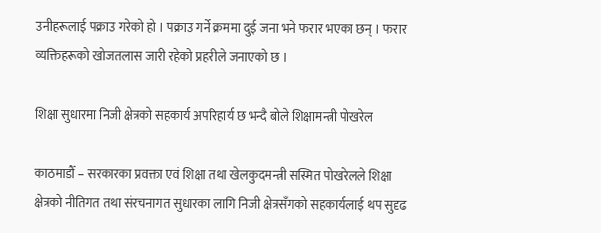उनीहरूलाई पक्राउ गरेको हो । पक्राउ गर्ने क्रममा दुई जना भने फरार भएका छन् । फरार व्यक्तिहरूको खोजतलास जारी रहेको प्रहरीले जनाएको छ ।

शिक्षा सुधारमा निजी क्षेत्रको सहकार्य अपरिहार्य छ भन्दै बोले शिक्षामन्त्री पोखरेल

काठमाडौँ – सरकारका प्रवक्ता एवं शिक्षा तथा खेलकुदमन्त्री सस्मित पोखरेलले शिक्षा क्षेत्रको नीतिगत तथा संरचनागत सुधारका लागि निजी क्षेत्रसँगको सहकार्यलाई थप सुदृढ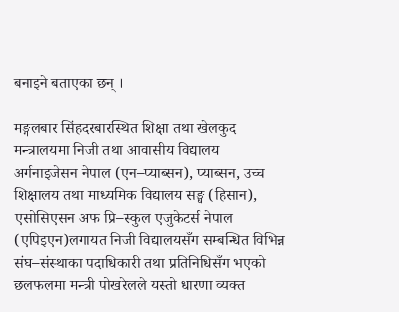बनाइने बताएका छन् ।

मङ्गलबार सिंहदरबारस्थित शिक्षा तथा खेलकुद मन्त्रालयमा निजी तथा आवासीय विद्यालय अर्गनाइजेसन नेपाल (एन–प्याब्सन), प्याब्सन, उच्च शिक्षालय तथा माध्यमिक विद्यालय सङ्घ (हिसान), एसोसिएसन अफ प्रि–स्कुल एजुकेटर्स नेपाल (एपिइएन)लगायत निजी विद्यालयसँग सम्बन्धित विभिन्न संघ–संस्थाका पदाधिकारी तथा प्रतिनिधिसँग भएको छलफलमा मन्त्री पोखरेलले यस्तो धारणा व्यक्त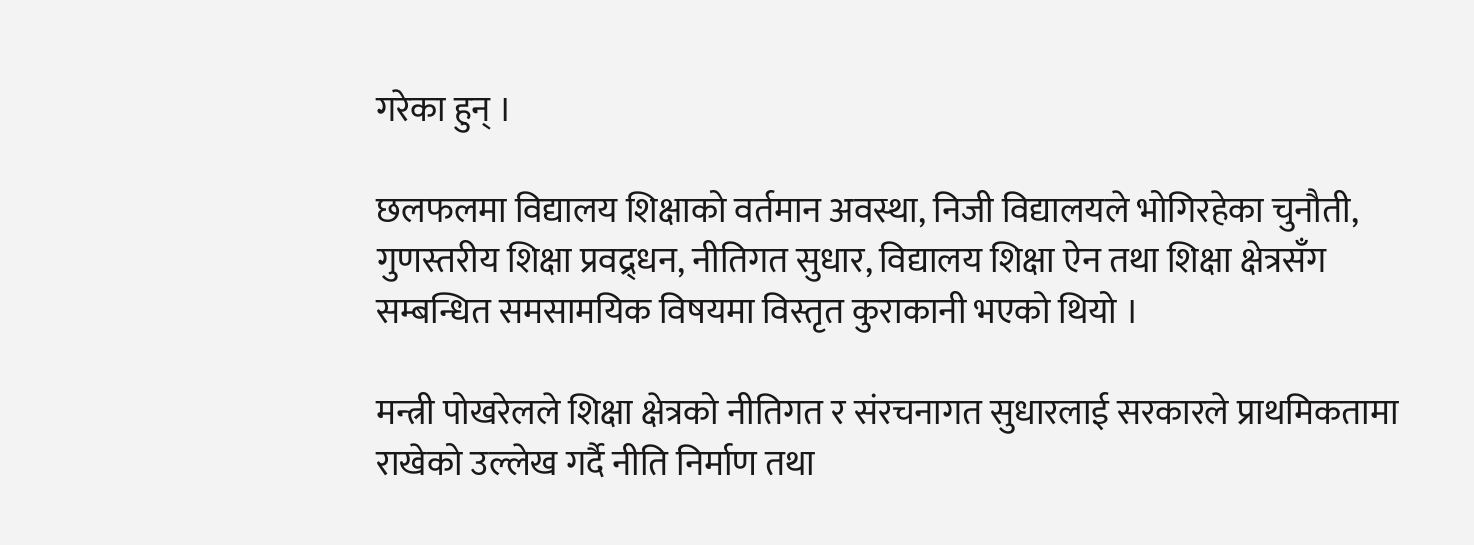गरेका हुन् ।

छलफलमा विद्यालय शिक्षाको वर्तमान अवस्था, निजी विद्यालयले भोगिरहेका चुनौती, गुणस्तरीय शिक्षा प्रवद्र्धन, नीतिगत सुधार, विद्यालय शिक्षा ऐन तथा शिक्षा क्षेत्रसँग सम्बन्धित समसामयिक विषयमा विस्तृत कुराकानी भएको थियो ।

मन्त्री पोखरेलले शिक्षा क्षेत्रको नीतिगत र संरचनागत सुधारलाई सरकारले प्राथमिकतामा राखेको उल्लेख गर्दै नीति निर्माण तथा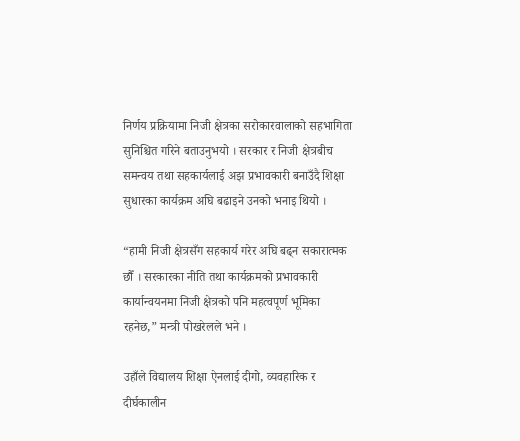निर्णय प्रक्रियामा निजी क्षेत्रका सरोकारवालाको सहभागिता सुनिश्चित गरिने बताउनुभयो । सरकार र निजी क्षेत्रबीच समन्वय तथा सहकार्यलाई अझ प्रभावकारी बनाउँदै शिक्षा सुधारका कार्यक्रम अघि बढाइने उनको भनाइ थियो ।

“हामी निजी क्षेत्रसँग सहकार्य गरेर अघि बढ्न सकारात्मक छौँ । सरकारका नीति तथा कार्यक्रमको प्रभावकारी कार्यान्वयनमा निजी क्षेत्रको पनि महत्वपूर्ण भूमिका रहनेछ,” मन्त्री पोखरेलले भने ।

उहाँले विद्यालय शिक्षा ऐनलाई दीगो, व्यवहारिक र दीर्घकालीन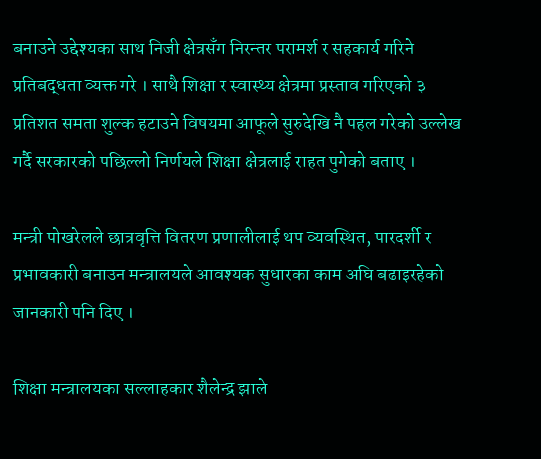बनाउने उद्देश्यका साथ निजी क्षेत्रसँग निरन्तर परामर्श र सहकार्य गरिने प्रतिबद्धता व्यक्त गरे । साथै शिक्षा र स्वास्थ्य क्षेत्रमा प्रस्ताव गरिएको ३ प्रतिशत समता शुल्क हटाउने विषयमा आफूले सुरुदेखि नै पहल गरेको उल्लेख गर्दै सरकारको पछिल्लो निर्णयले शिक्षा क्षेत्रलाई राहत पुगेको बताए ।

मन्त्री पोखरेलले छात्रवृत्ति वितरण प्रणालीलाई थप व्यवस्थित, पारदर्शी र प्रभावकारी बनाउन मन्त्रालयले आवश्यक सुधारका काम अघि बढाइरहेको जानकारी पनि दिए ।

शिक्षा मन्त्रालयका सल्लाहकार शैलेन्द्र झाले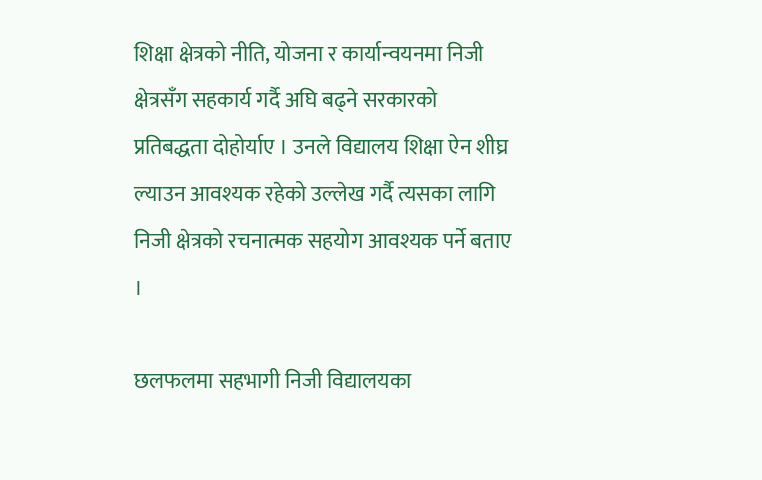शिक्षा क्षेत्रको नीति, योजना र कार्यान्वयनमा निजी क्षेत्रसँग सहकार्य गर्दै अघि बढ्ने सरकारको प्रतिबद्धता दोहोर्याए । उनले विद्यालय शिक्षा ऐन शीघ्र ल्याउन आवश्यक रहेको उल्लेख गर्दै त्यसका लागि निजी क्षेत्रको रचनात्मक सहयोग आवश्यक पर्ने बताए ।

छलफलमा सहभागी निजी विद्यालयका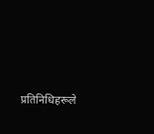प्रतिनिधिहरूले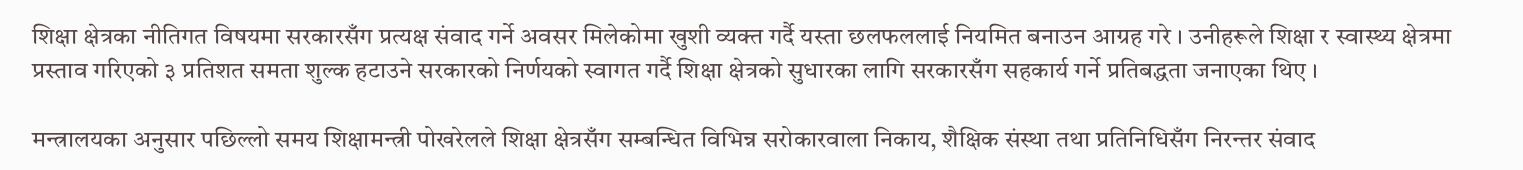शिक्षा क्षेत्रका नीतिगत विषयमा सरकारसँग प्रत्यक्ष संवाद गर्ने अवसर मिलेकोमा खुशी व्यक्त गर्दै यस्ता छलफललाई नियमित बनाउन आग्रह गरे । उनीहरूले शिक्षा र स्वास्थ्य क्षेत्रमा प्रस्ताव गरिएको ३ प्रतिशत समता शुल्क हटाउने सरकारको निर्णयको स्वागत गर्दै शिक्षा क्षेत्रको सुधारका लागि सरकारसँग सहकार्य गर्ने प्रतिबद्धता जनाएका थिए ।

मन्त्रालयका अनुसार पछिल्लो समय शिक्षामन्त्री पोखरेलले शिक्षा क्षेत्रसँग सम्बन्धित विभिन्न सरोकारवाला निकाय, शैक्षिक संस्था तथा प्रतिनिधिसँग निरन्तर संवाद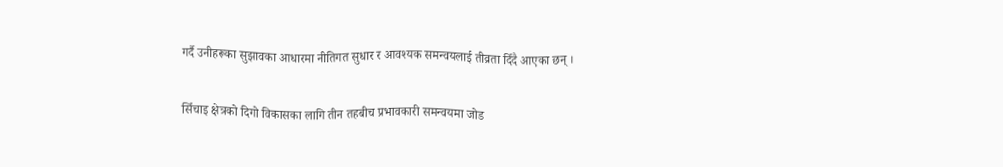गर्दै उनीहरूका सुझावका आधारमा नीतिगत सुधार र आवश्यक समन्वयलाई तीव्रता दिँदै आएका छन् ।

सिँचाइ क्षेत्रको दिगो विकासका लागि तीन तहबीच प्रभावकारी समन्वयमा जोड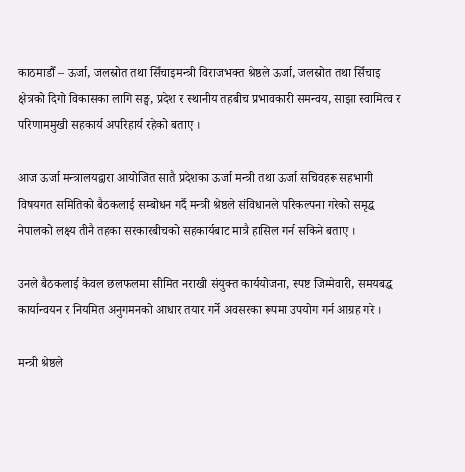काठमाडौँ – ऊर्जा, जलस्रोत तथा सिँचाइमन्त्री विराजभक्त श्रेष्ठले ऊर्जा, जलस्रोत तथा सिँचाइ क्षेत्रको दिगो विकासका लागि सङ्घ, प्रदेश र स्थानीय तहबीच प्रभावकारी समन्वय, साझा स्वामित्व र परिणाममुखी सहकार्य अपरिहार्य रहेको बताए ।

आज ऊर्जा मन्त्रालयद्वारा आयोजित सातै प्रदेशका ऊर्जा मन्त्री तथा ऊर्जा सचिवहरू सहभागी विषयगत समितिको बैठकलाई सम्बोधन गर्दै मन्त्री श्रेष्ठले संविधानले परिकल्पना गरेको समृद्ध नेपालको लक्ष्य तीनै तहका सरकारबीचको सहकार्यबाट मात्रै हासिल गर्न सकिने बताए ।

उनले बैठकलाई केवल छलफलमा सीमित नराखी संयुक्त कार्ययोजना, स्पष्ट जिम्मेवारी, समयबद्ध कार्यान्वयन र नियमित अनुगमनको आधार तयार गर्ने अवसरका रूपमा उपयोग गर्न आग्रह गरे ।

मन्त्री श्रेष्ठले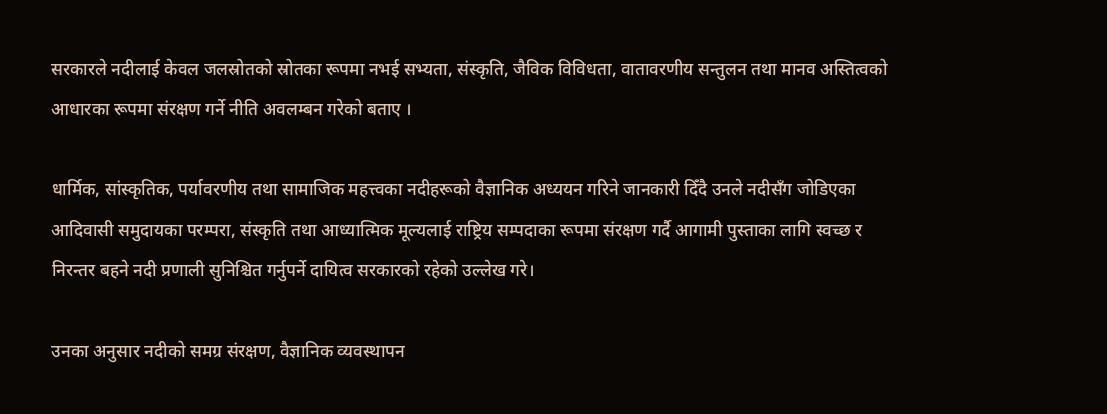सरकारले नदीलाई केवल जलस्रोतको स्रोतका रूपमा नभई सभ्यता, संस्कृति, जैविक विविधता, वातावरणीय सन्तुलन तथा मानव अस्तित्वको आधारका रूपमा संरक्षण गर्ने नीति अवलम्बन गरेको बताए ।

धार्मिक, सांस्कृतिक, पर्यावरणीय तथा सामाजिक महत्त्वका नदीहरूको वैज्ञानिक अध्ययन गरिने जानकारी दिँदै उनले नदीसँग जोडिएका आदिवासी समुदायका परम्परा, संस्कृति तथा आध्यात्मिक मूल्यलाई राष्ट्रिय सम्पदाका रूपमा संरक्षण गर्दै आगामी पुस्ताका लागि स्वच्छ र निरन्तर बहने नदी प्रणाली सुनिश्चित गर्नुपर्ने दायित्व सरकारको रहेको उल्लेख गरे।

उनका अनुसार नदीको समग्र संरक्षण, वैज्ञानिक व्यवस्थापन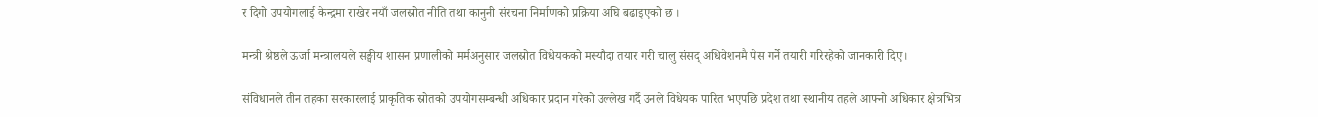र दिगो उपयोगलाई केन्द्रमा राखेर नयाँ जलस्रोत नीति तथा कानुनी संरचना निर्माणको प्रक्रिया अघि बढाइएको छ ।

मन्त्री श्रेष्ठले ऊर्जा मन्त्रालयले सङ्घीय शासन प्रणालीको मर्मअनुसार जलस्रोत विधेयकको मस्यौदा तयार गरी चालु संसद् अधिवेशनमै पेस गर्ने तयारी गरिरहेको जानकारी दिए।

संविधानले तीन तहका सरकारलाई प्राकृतिक स्रोतको उपयोगसम्बन्धी अधिकार प्रदान गरेको उल्लेख गर्दै उनले विधेयक पारित भएपछि प्रदेश तथा स्थानीय तहले आफ्नो अधिकार क्षेत्रभित्र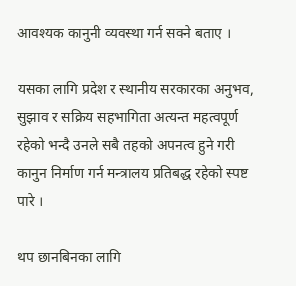आवश्यक कानुनी व्यवस्था गर्न सक्ने बताए ।

यसका लागि प्रदेश र स्थानीय सरकारका अनुभव, सुझाव र सक्रिय सहभागिता अत्यन्त महत्वपूर्ण रहेको भन्दै उनले सबै तहको अपनत्व हुने गरी कानुन निर्माण गर्न मन्त्रालय प्रतिबद्ध रहेको स्पष्ट पारे ।

थप छानबिनका लागि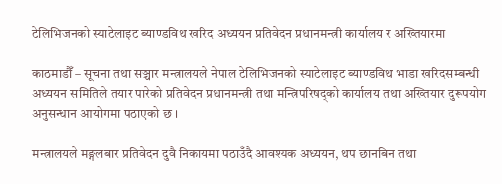टेलिभिजनको स्याटेलाइट ब्याण्डविथ खरिद अध्ययन प्रतिवेदन प्रधानमन्त्री कार्यालय र अख्तियारमा

काठमाडौँ – सूचना तथा सञ्चार मन्त्रालयले नेपाल टेलिभिजनको स्याटेलाइट ब्याण्डविथ भाडा खरिदसम्बन्धी अध्ययन समितिले तयार पारेको प्रतिवेदन प्रधानमन्त्री तथा मन्त्रिपरिषद्को कार्यालय तथा अख्तियार दुरूपयोग अनुसन्धान आयोगमा पठाएको छ ।

मन्त्रालयले मङ्गलबार प्रतिवेदन दुवै निकायमा पठाउँदै आवश्यक अध्ययन, थप छानबिन तथा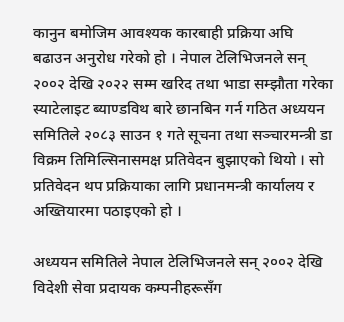कानुन बमोजिम आवश्यक कारबाही प्रक्रिया अघि बढाउन अनुरोध गरेको हो । नेपाल टेलिभिजनले सन् २००२ देखि २०२२ सम्म खरिद तथा भाडा सम्झौता गरेका स्याटेलाइट ब्याण्डविथ बारे छानबिन गर्न गठित अध्ययन समितिले २०८३ साउन १ गते सूचना तथा सञ्चारमन्त्री डा विक्रम तिमिल्सिनासमक्ष प्रतिवेदन बुझाएको थियो । सो प्रतिवेदन थप प्रक्रियाका लागि प्रधानमन्त्री कार्यालय र अख्तियारमा पठाइएको हो ।

अध्ययन समितिले नेपाल टेलिभिजनले सन् २००२ देखि विदेशी सेवा प्रदायक कम्पनीहरूसँग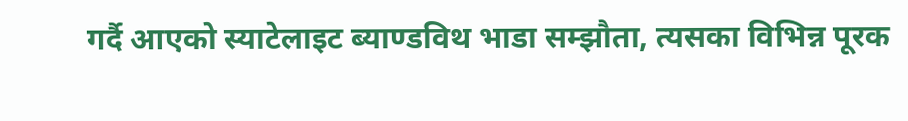गर्दै आएको स्याटेलाइट ब्याण्डविथ भाडा सम्झौता, त्यसका विभिन्न पूरक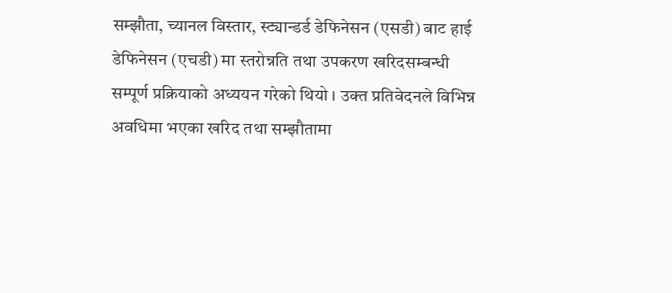सम्झौता, च्यानल विस्तार, स्ट्यान्डर्ड डेफिनेसन (एसडी) बाट हाई डेफिनेसन (एचडी) मा स्तरोन्नति तथा उपकरण खरिदसम्बन्धी सम्पूर्ण प्रक्रियाको अध्ययन गरेको थियो । उक्त प्रतिवेदनले विभिन्न अवधिमा भएका खरिद तथा सम्झौतामा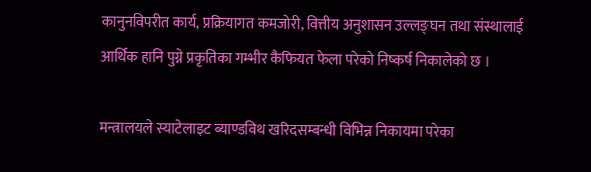कानुनविपरीत कार्य, प्रक्रियागत कमजोरी, वित्तीय अनुशासन उल्लङ्घन तथा संस्थालाई आर्थिक हानि पुग्ने प्रकृतिका गम्भीर कैफियत फेला परेको निष्कर्ष निकालेको छ ।

मन्त्रालयले स्याटेलाइट ब्याण्डविथ खरिदसम्बन्धी विभिन्न निकायमा परेका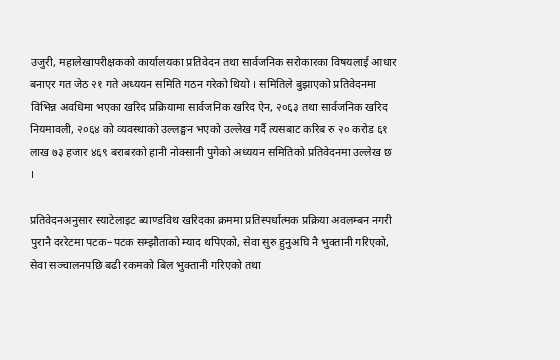उजुरी, महालेखापरीक्षकको कार्यालयका प्रतिवेदन तथा सार्वजनिक सरोकारका विषयलाई आधार बनाएर गत जेठ २१ गते अध्ययन समिति गठन गरेको थियो । समितिले बुझाएको प्रतिवेदनमा विभिन्न अवधिमा भएका खरिद प्रक्रियामा सार्वजनिक खरिद ऐन, २०६३ तथा सार्वजनिक खरिद नियमावली, २०६४ को व्यवस्थाको उल्लङ्घन भएको उल्लेख गर्दै त्यसबाट करिब रु २० करोड ६१ लाख ७३ हजार ४६९ बराबरको हानी नोक्सानी पुगेको अध्ययन समितिको प्रतिवेदनमा उल्लेख छ ।

प्रतिवेदनअनुसार स्याटेलाइट ब्याण्डविथ खरिदका क्रममा प्रतिस्पर्धात्मक प्रक्रिया अवलम्बन नगरी पुरानै दररेटमा पटक–पटक सम्झौताको म्याद थपिएको, सेवा सुरु हुनुअघि नै भुक्तानी गरिएको, सेवा सञ्चालनपछि बढी रकमको बिल भुक्तानी गरिएको तथा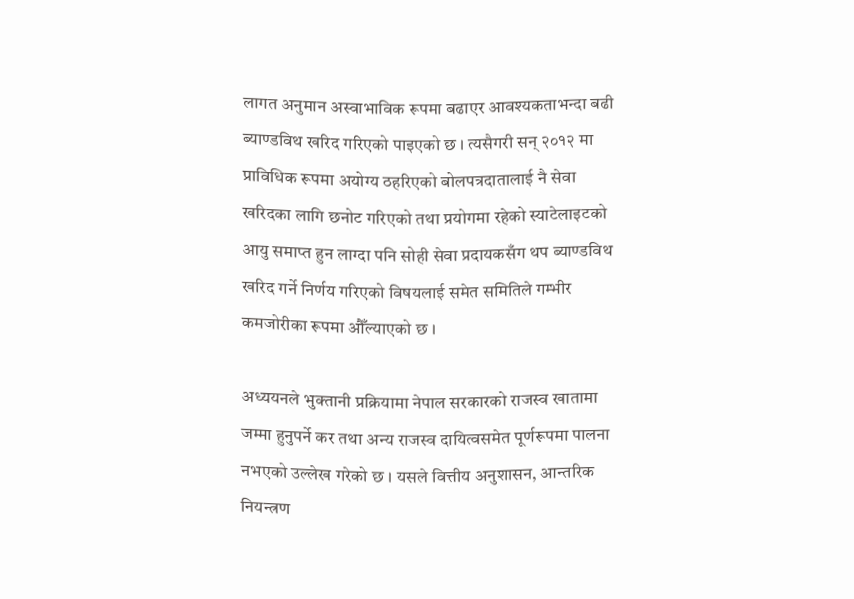लागत अनुमान अस्वाभाविक रूपमा बढाएर आवश्यकताभन्दा बढी ब्याण्डविथ खरिद गरिएको पाइएको छ । त्यसैगरी सन् २०१२ मा प्राविधिक रूपमा अयोग्य ठहरिएको बोलपत्रदातालाई नै सेवा खरिदका लागि छनोट गरिएको तथा प्रयोगमा रहेको स्याटेलाइटको आयु समाप्त हुन लाग्दा पनि सोही सेवा प्रदायकसँग थप ब्याण्डविथ खरिद गर्ने निर्णय गरिएको विषयलाई समेत समितिले गम्भीर कमजोरीका रूपमा औँल्याएको छ ।

अध्ययनले भुक्तानी प्रक्रियामा नेपाल सरकारको राजस्व खातामा जम्मा हुनुपर्ने कर तथा अन्य राजस्व दायित्वसमेत पूर्णरूपमा पालना नभएको उल्लेख गरेको छ । यसले वित्तीय अनुशासन, आन्तरिक नियन्त्रण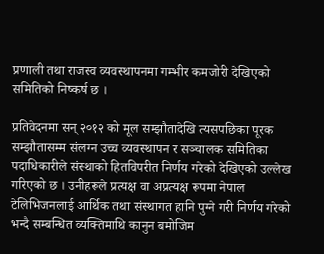प्रणाली तथा राजस्व व्यवस्थापनमा गम्भीर कमजोरी देखिएको समितिको निष्कर्ष छ ।

प्रतिवेदनमा सन् २०१२ को मूल सम्झौतादेखि त्यसपछिका पूरक सम्झौतासम्म संलग्न उच्च व्यवस्थापन र सञ्चालक समितिका पदाधिकारीले संस्थाको हितविपरीत निर्णय गरेको देखिएको उल्लेख गरिएको छ । उनीहरूले प्रत्यक्ष वा अप्रत्यक्ष रूपमा नेपाल टेलिभिजनलाई आर्थिक तथा संस्थागत हानि पुग्ने गरी निर्णय गरेको भन्दै सम्बन्धित व्यक्तिमाथि कानुन बमोजिम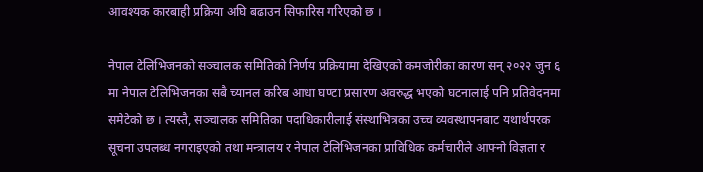आवश्यक कारबाही प्रक्रिया अघि बढाउन सिफारिस गरिएको छ ।

नेपाल टेलिभिजनको सञ्चालक समितिको निर्णय प्रक्रियामा देखिएको कमजोरीका कारण सन् २०२२ जुन ६ मा नेपाल टेलिभिजनका सबै च्यानल करिब आधा घण्टा प्रसारण अवरुद्ध भएको घटनालाई पनि प्रतिवेदनमा समेटेको छ । त्यस्तै, सञ्चालक समितिका पदाधिकारीलाई संस्थाभित्रका उच्च व्यवस्थापनबाट यथार्थपरक सूचना उपलब्ध नगराइएको तथा मन्त्रालय र नेपाल टेलिभिजनका प्राविधिक कर्मचारीले आफ्नो विज्ञता र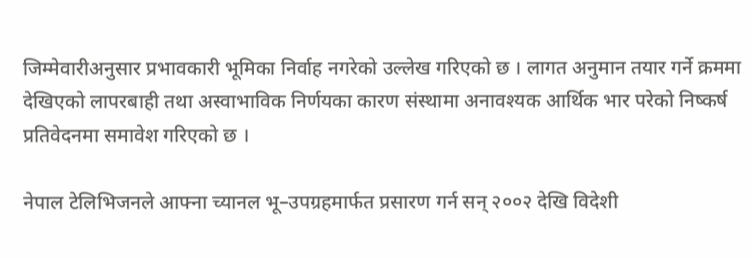जिम्मेवारीअनुसार प्रभावकारी भूमिका निर्वाह नगरेको उल्लेख गरिएको छ । लागत अनुमान तयार गर्ने क्रममा देखिएको लापरबाही तथा अस्वाभाविक निर्णयका कारण संस्थामा अनावश्यक आर्थिक भार परेको निष्कर्ष प्रतिवेदनमा समावेश गरिएको छ ।

नेपाल टेलिभिजनले आफ्ना च्यानल भू–उपग्रहमार्फत प्रसारण गर्न सन् २००२ देखि विदेशी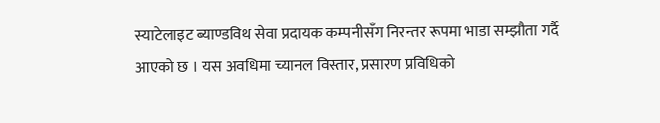स्याटेलाइट ब्याण्डविथ सेवा प्रदायक कम्पनीसँग निरन्तर रूपमा भाडा सम्झौता गर्दै आएको छ । यस अवधिमा च्यानल विस्तार, प्रसारण प्रविधिको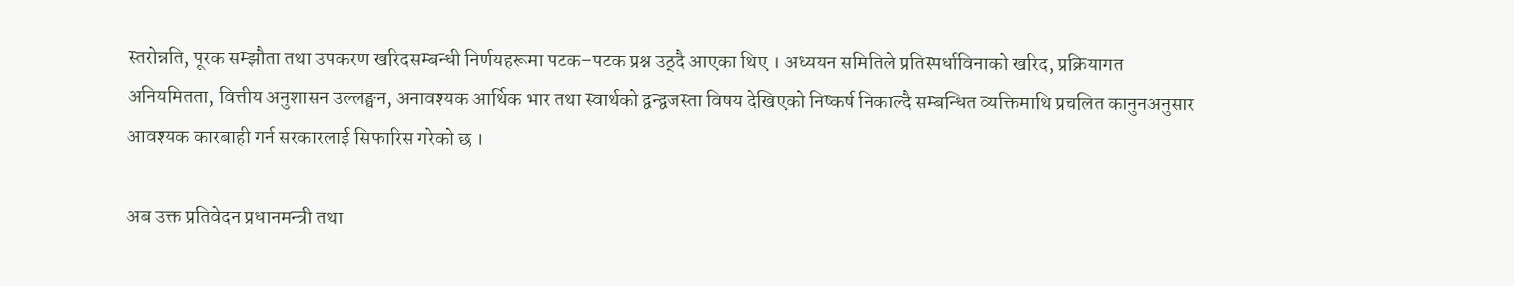स्तरोन्नति, पूरक सम्झौता तथा उपकरण खरिदसम्बन्धी निर्णयहरूमा पटक–पटक प्रश्न उठ्दै आएका थिए । अध्ययन समितिले प्रतिस्पर्धाविनाको खरिद, प्रक्रियागत अनियमितता, वित्तीय अनुशासन उल्लङ्घन, अनावश्यक आर्थिक भार तथा स्वार्थको द्वन्द्वजस्ता विषय देखिएको निष्कर्ष निकाल्दै सम्बन्धित व्यक्तिमाथि प्रचलित कानुनअनुसार आवश्यक कारबाही गर्न सरकारलाई सिफारिस गरेको छ ।

अब उक्त प्रतिवेदन प्रधानमन्त्री तथा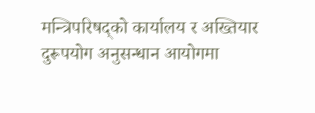मन्त्रिपरिषद्को कार्यालय र अख्तियार दुरूपयोग अनुसन्धान आयोगमा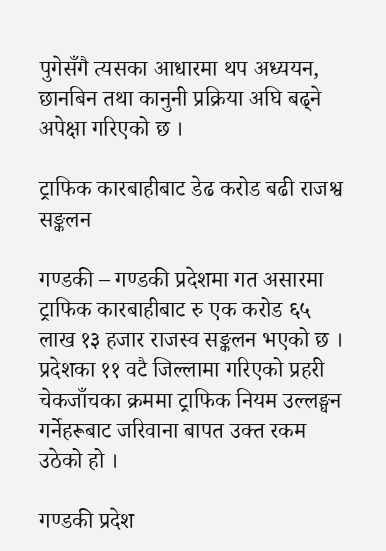पुगेसँगै त्यसका आधारमा थप अध्ययन, छानबिन तथा कानुनी प्रक्रिया अघि बढ्ने अपेक्षा गरिएको छ ।

ट्राफिक कारबाहीबाट डेढ करोड बढी राजश्व सङ्कलन

गण्डकी – गण्डकी प्रदेशमा गत असारमा ट्राफिक कारबाहीबाट रु एक करोड ६५ लाख १३ हजार राजस्व सङ्कलन भएको छ । प्रदेशका ११ वटै जिल्लामा गरिएको प्रहरी चेकजाँचका क्रममा ट्राफिक नियम उल्लङ्घन गर्नेहरूबाट जरिवाना बापत उक्त रकम उठेको हो ।

गण्डकी प्रदेश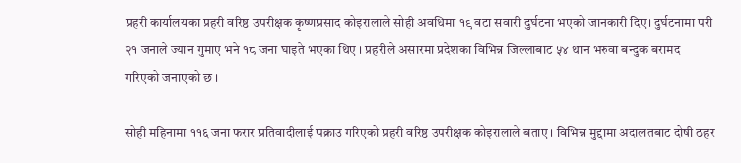प्रहरी कार्यालयका प्रहरी वरिष्ठ उपरीक्षक कृष्णप्रसाद कोइरालाले सोही अवधिमा १९ वटा सवारी दुर्घटना भएको जानकारी दिए। दुर्घटनामा परी २१ जनाले ज्यान गुमाए भने १८ जना घाइते भएका थिए । प्रहरीले असारमा प्रदेशका विभिन्न जिल्लाबाट ५४ थान भरुवा बन्दुक बरामद गरिएको जनाएको छ ।

सोही महिनामा ११६ जना फरार प्रतिवादीलाई पक्राउ गरिएको प्रहरी वरिष्ठ उपरीक्षक कोइरालाले बताए । विभिन्न मुद्दामा अदालतबाट दोषी ठहर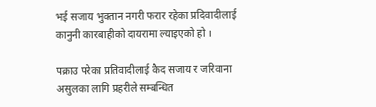भई सजाय भुक्तान नगरी फरार रहेका प्रदिवादीलाई कानुनी कारबाहीको दायरामा ल्याइएको हो ।

पक्राउ परेका प्रतिवादीलाई कैद सजाय र जरिवाना असुलका लागि प्रहरीले सम्बन्धित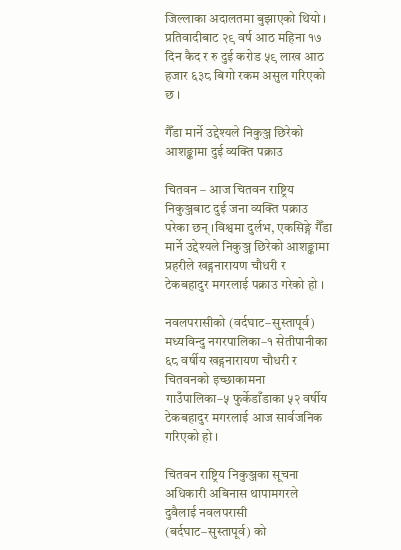जिल्लाका अदालतमा बुझाएको थियो । प्रतिवादीबाट २९ वर्ष आठ महिना १७ दिन कैद र रु दुई करोड ५९ लाख आठ हजार ६३८ बिगो रकम असुल गरिएको छ ।

गैँडा मार्ने उद्देश्यले निकुञ्ज छिरेको आशङ्कामा दुई व्यक्ति पक्राउ

चितवन – आज चितवन राष्ट्रिय निकुञ्जबाट दुई जना व्यक्ति पक्राउ परेका छन् ।विश्वमा दुर्लभ, एकसिङ्गे गैँडा मार्ने उद्देश्यले निकुञ्ज छिरेको आशङ्कामा प्रहरीले खड्गनारायण चौधरी र टेकबहादुर मगरलाई पक्राउ गरेको हो ।

नवलपरासीको (वर्दघाट–सुस्तापूर्व) मध्यविन्दु नगरपालिका–१ सेतीपानीका ६८ वर्षीय खड्गनारायण चौधरी र चितवनको इच्छाकामना गाउँपालिका–५ फुर्केडाँडाका ५२ वर्षीय टेकबहादुर मगरलाई आज सार्वजनिक गरिएको हो ।

चितवन राष्ट्रिय निकुञ्जका सूचना अधिकारी अबिनास थापामगरले दुवैलाई नवलपरासी (बर्दघाट–सुस्तापूर्व) को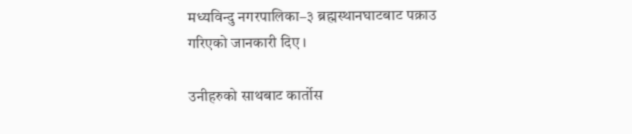मध्यविन्दु नगरपालिका–३ ब्रह्मस्थानघाटबाट पक्राउ गरिएको जानकारी दिए ।

उनीहरुको साथबाट कार्तोस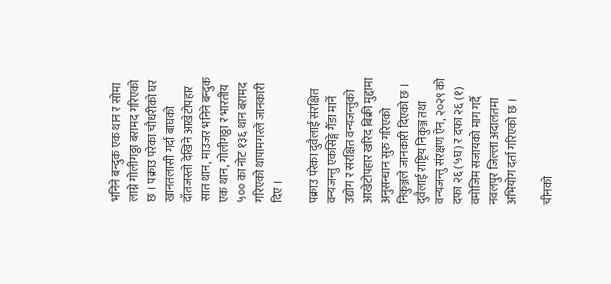भनिने बन्दुक एक थान र सोमा लाग्ने गोलीगठ्ठा बरामद गरिएको छ । पक्राउ परेका चौधरीको घर खानतलासी गर्दा बाघको दाँतजस्तो देखिने आखेटोपहार सात थान, माउजर भनिने बन्दुक एक थान, गोलीगठ्ठा र भारतीय ५०० का नोट १३६ थान बरामद गरिएको थापामगरले जानकारी दिए ।

पक्राउ परेका दुवैलाई संरक्षित वन्यजन्तु एकसिङ्गे गैँडा मार्ने उद्योग र संरक्षित वन्यजन्तुको आखेटोपहार खरिद बिक्री मुद्दामा अनुसन्धान सुरु गरिएको निकुञ्जले जानकारी दिएको छ । दुवैलाई राष्ट्रिय निकुञ्ज तथा वन्यजन्तु संरक्षण ऐन, २०२९ को दफा २६ (५घ) र दफा २६ (१) वमोजिम सजायको माग गर्दै नवलपुर जिल्ला अदालतमा अभियोग दर्ता गरिएको छ ।

चीनको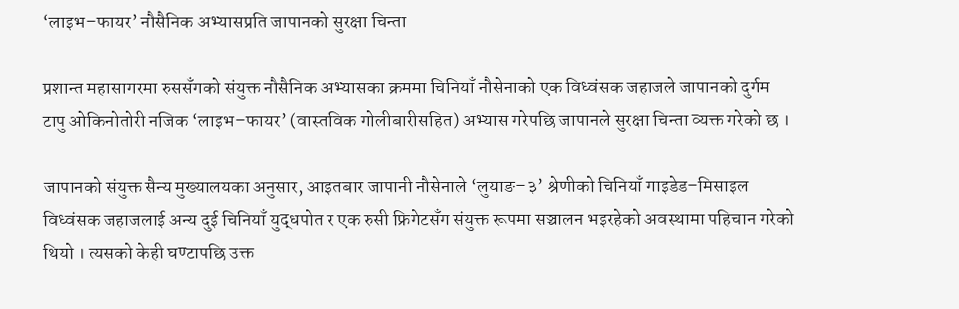‘लाइभ–फायर’ नौसैनिक अभ्यासप्रति जापानको सुरक्षा चिन्ता

प्रशान्त महासागरमा रुससँगको संयुक्त नौसैनिक अभ्यासका क्रममा चिनियाँ नौसेनाको एक विध्वंसक जहाजले जापानको दुर्गम टापु ओकिनोतोरी नजिक ‘लाइभ–फायर’ (वास्तविक गोलीबारीसहित) अभ्यास गरेपछि जापानले सुरक्षा चिन्ता व्यक्त गरेको छ ।

जापानको संयुक्त सैन्य मुख्यालयका अनुसार, आइतबार जापानी नौसेनाले ‘लुयाङ–३’ श्रेणीको चिनियाँ गाइडेड–मिसाइल विध्वंसक जहाजलाई अन्य दुई चिनियाँ युद्धपोत र एक रुसी फ्रिगेटसँग संयुक्त रूपमा सञ्चालन भइरहेको अवस्थामा पहिचान गरेको थियो । त्यसको केही घण्टापछि उक्त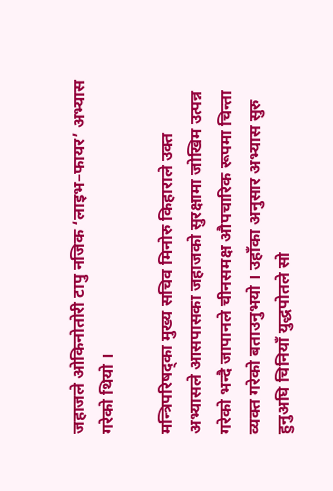जहाजले ओकिनोतोरी टापु नजिक ‘लाइभ–फायर’ अभ्यास गरेको थियो ।

मन्त्रिपरिषद्का मुख्य सचिव मिनोरु किहाराले उक्त अभ्यासले आसपासका जहाजको सुरक्षामा जोखिम उत्पन्न गरेको भन्दै जापानले चीनसमक्ष औपचारिक रूपमा चिन्ता व्यक्त गरेको बताउनुभयो । उहाँका अनुसार अभ्यास सुरु हुनुअघि चिनियाँ युद्धपोतले सो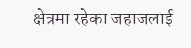क्षेत्रमा रहेका जहाजलाई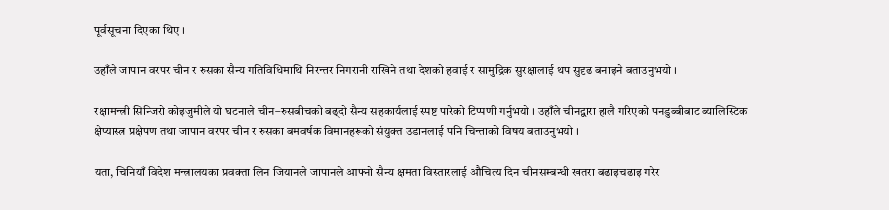पूर्वसूचना दिएका थिए ।

उहाँले जापान वरपर चीन र रुसका सैन्य गतिविधिमाथि निरन्तर निगरानी राखिने तथा देशको हवाई र सामुद्रिक सुरक्षालाई थप सुदृढ बनाइने बताउनुभयो ।

रक्षामन्त्री सिन्जिरो कोइजुमीले यो घटनाले चीन–रुसबीचको बढ्दो सैन्य सहकार्यलाई स्पष्ट पारेको टिप्पणी गर्नुभयो । उहाँले चीनद्वारा हालै गरिएको पनडुब्बीबाट ब्यालिस्टिक क्षेप्यास्त्र प्रक्षेपण तथा जापान वरपर चीन र रुसका बमवर्षक विमानहरूको संयुक्त उडानलाई पनि चिन्ताको विषय बताउनुभयो ।

यता, चिनियाँ विदेश मन्त्रालयका प्रवक्ता लिन जियानले जापानले आफ्नो सैन्य क्षमता विस्तारलाई औचित्य दिन चीनसम्बन्धी खतरा बढाइचढाइ गरेर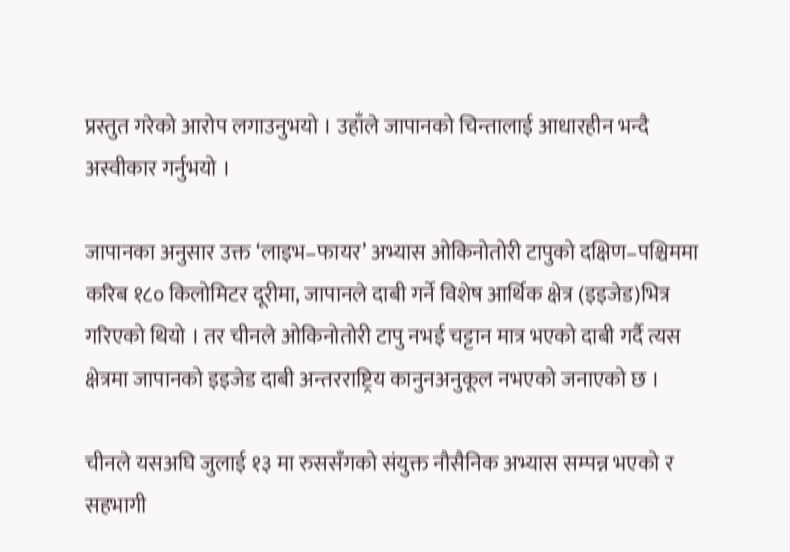प्रस्तुत गरेको आरोप लगाउनुभयो । उहाँले जापानको चिन्तालाई आधारहीन भन्दै अस्वीकार गर्नुभयो ।

जापानका अनुसार उक्त ‘लाइभ–फायर’ अभ्यास ओकिनोतोरी टापुको दक्षिण–पश्चिममा करिब १८० किलोमिटर दूरीमा, जापानले दाबी गर्ने विशेष आर्थिक क्षेत्र (इइजेड)भित्र गरिएको थियो । तर चीनले ओकिनोतोरी टापु नभई चट्टान मात्र भएको दाबी गर्दै त्यस क्षेत्रमा जापानको इइजेड दाबी अन्तरराष्ट्रिय कानुनअनुकूल नभएको जनाएको छ ।

चीनले यसअघि जुलाई १३ मा रुससँगको संयुक्त नौसैनिक अभ्यास सम्पन्न भएको र सहभागी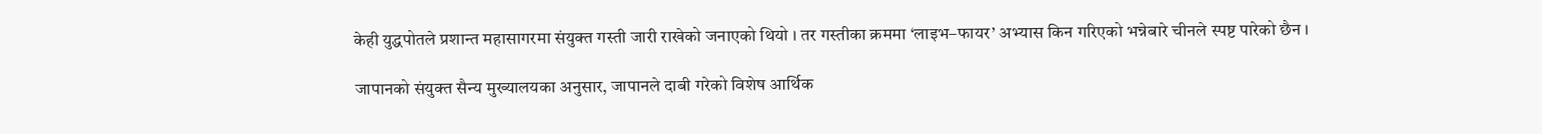केही युद्धपोतले प्रशान्त महासागरमा संयुक्त गस्ती जारी राखेको जनाएको थियो । तर गस्तीका क्रममा ‘लाइभ–फायर’ अभ्यास किन गरिएको भन्नेबारे चीनले स्पष्ट पारेको छैन ।

जापानको संयुक्त सैन्य मुख्यालयका अनुसार, जापानले दाबी गरेको विशेष आर्थिक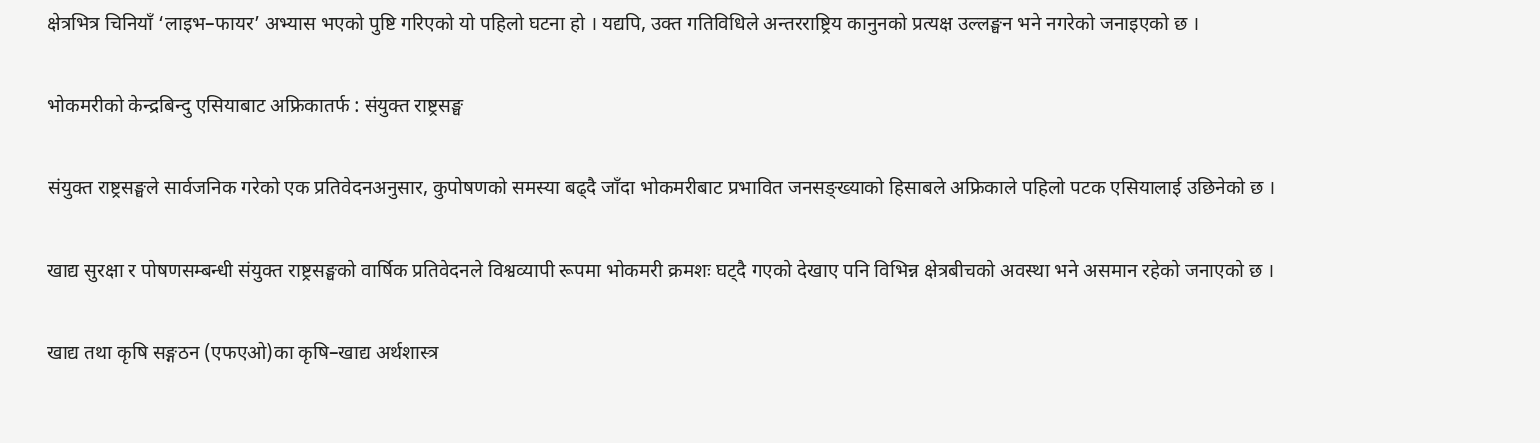क्षेत्रभित्र चिनियाँ ‘लाइभ–फायर’ अभ्यास भएको पुष्टि गरिएको यो पहिलो घटना हो । यद्यपि, उक्त गतिविधिले अन्तरराष्ट्रिय कानुनको प्रत्यक्ष उल्लङ्घन भने नगरेको जनाइएको छ ।

भोकमरीको केन्द्रबिन्दु एसियाबाट अफ्रिकातर्फ : संयुक्त राष्ट्रसङ्घ

संयुक्त राष्ट्रसङ्घले सार्वजनिक गरेको एक प्रतिवेदनअनुसार, कुपोषणको समस्या बढ्दै जाँदा भोकमरीबाट प्रभावित जनसङ्ख्याको हिसाबले अफ्रिकाले पहिलो पटक एसियालाई उछिनेको छ ।

खाद्य सुरक्षा र पोषणसम्बन्धी संयुक्त राष्ट्रसङ्घको वार्षिक प्रतिवेदनले विश्वव्यापी रूपमा भोकमरी क्रमशः घट्दै गएको देखाए पनि विभिन्न क्षेत्रबीचको अवस्था भने असमान रहेको जनाएको छ ।

खाद्य तथा कृषि सङ्गठन (एफएओ)का कृषि–खाद्य अर्थशास्त्र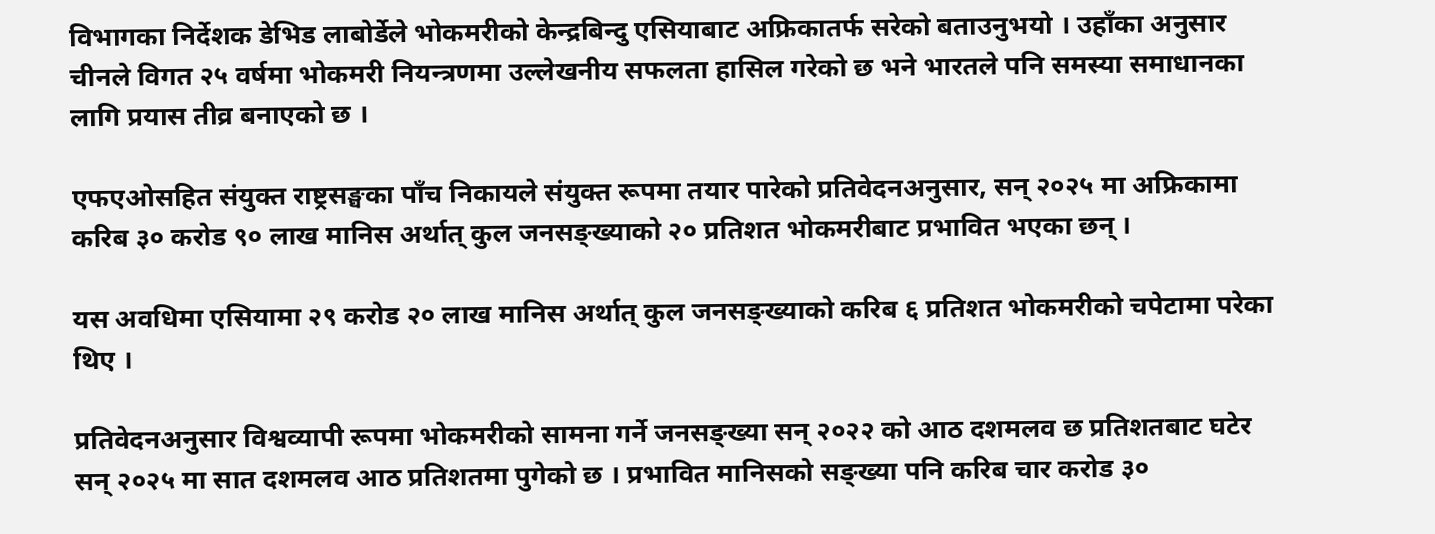विभागका निर्देशक डेभिड लाबोर्डेले भोकमरीको केन्द्रबिन्दु एसियाबाट अफ्रिकातर्फ सरेको बताउनुभयो । उहाँका अनुसार चीनले विगत २५ वर्षमा भोकमरी नियन्त्रणमा उल्लेखनीय सफलता हासिल गरेको छ भने भारतले पनि समस्या समाधानका लागि प्रयास तीव्र बनाएको छ ।

एफएओसहित संयुक्त राष्ट्रसङ्घका पाँच निकायले संयुक्त रूपमा तयार पारेको प्रतिवेदनअनुसार, सन् २०२५ मा अफ्रिकामा करिब ३० करोड ९० लाख मानिस अर्थात् कुल जनसङ्ख्याको २० प्रतिशत भोकमरीबाट प्रभावित भएका छन् ।

यस अवधिमा एसियामा २९ करोड २० लाख मानिस अर्थात् कुल जनसङ्ख्याको करिब ६ प्रतिशत भोकमरीको चपेटामा परेका थिए ।

प्रतिवेदनअनुसार विश्वव्यापी रूपमा भोकमरीको सामना गर्ने जनसङ्ख्या सन् २०२२ को आठ दशमलव छ प्रतिशतबाट घटेर सन् २०२५ मा सात दशमलव आठ प्रतिशतमा पुगेको छ । प्रभावित मानिसको सङ्ख्या पनि करिब चार करोड ३०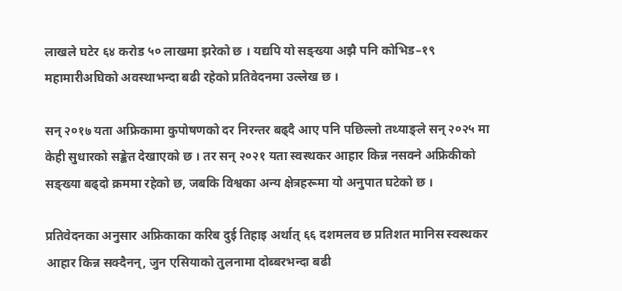लाखले घटेर ६४ करोड ५० लाखमा झरेको छ । यद्यपि यो सङ्ख्या अझै पनि कोभिड–१९ महामारीअघिको अवस्थाभन्दा बढी रहेको प्रतिवेदनमा उल्लेख छ ।

सन् २०१७ यता अफ्रिकामा कुपोषणको दर निरन्तर बढ्दै आए पनि पछिल्लो तथ्याङ्ले सन् २०२५ मा केही सुधारको सङ्केत देखाएको छ । तर सन् २०२१ यता स्वस्थकर आहार किन्न नसक्ने अफ्रिकीको सङ्ख्या बढ्दो क्रममा रहेको छ, जबकि विश्वका अन्य क्षेत्रहरूमा यो अनुपात घटेको छ ।

प्रतिवेदनका अनुसार अफ्रिकाका करिब दुई तिहाइ अर्थात् ६६ दशमलव छ प्रतिशत मानिस स्वस्थकर आहार किन्न सक्दैनन्, जुन एसियाको तुलनामा दोब्बरभन्दा बढी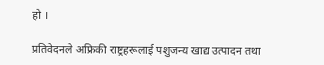हो ।

प्रतिवेदनले अफ्रिकी राष्ट्रहरूलाई पशुजन्य खाद्य उत्पादन तथा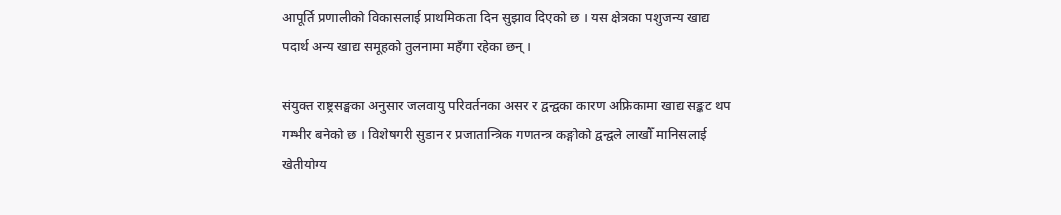आपूर्ति प्रणालीको विकासलाई प्राथमिकता दिन सुझाव दिएको छ । यस क्षेत्रका पशुजन्य खाद्य पदार्थ अन्य खाद्य समूहको तुलनामा महँगा रहेका छन् ।

संयुक्त राष्ट्रसङ्घका अनुसार जलवायु परिवर्तनका असर र द्वन्द्वका कारण अफ्रिकामा खाद्य सङ्कट थप गम्भीर बनेको छ । विशेषगरी सुडान र प्रजातान्त्रिक गणतन्त्र कङ्गोको द्वन्द्वले लाखौँ मानिसलाई खेतीयोग्य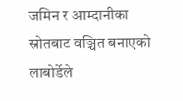जमिन र आम्दानीका स्रोतबाट वञ्चित बनाएको लाबोर्डेले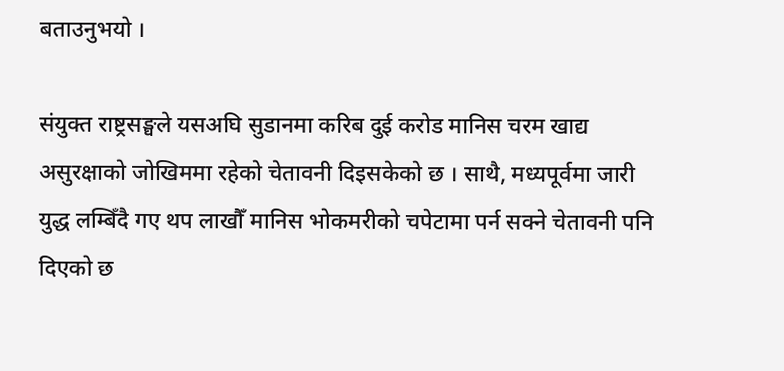बताउनुभयो ।

संयुक्त राष्ट्रसङ्घले यसअघि सुडानमा करिब दुई करोड मानिस चरम खाद्य असुरक्षाको जोखिममा रहेको चेतावनी दिइसकेको छ । साथै, मध्यपूर्वमा जारी युद्ध लम्बिँदै गए थप लाखौँ मानिस भोकमरीको चपेटामा पर्न सक्ने चेतावनी पनि दिएको छ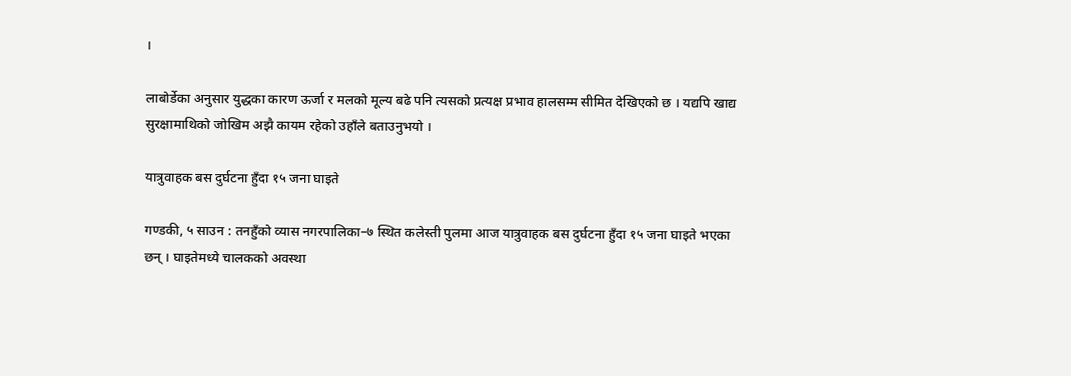।

लाबोर्डेका अनुसार युद्धका कारण ऊर्जा र मलको मूल्य बढे पनि त्यसको प्रत्यक्ष प्रभाव हालसम्म सीमित देखिएको छ । यद्यपि खाद्य सुरक्षामाथिको जोखिम अझै कायम रहेको उहाँले बताउनुभयो ।

यात्रुवाहक बस दुर्घटना हुँदा १५ जना घाइते

गण्डकी, ५ साउन : तनहुँको व्यास नगरपालिका–७ स्थित कलेस्ती पुलमा आज यात्रुवाहक बस दुर्घटना हुँदा १५ जना घाइते भएका छन् । घाइतेमध्ये चालकको अवस्था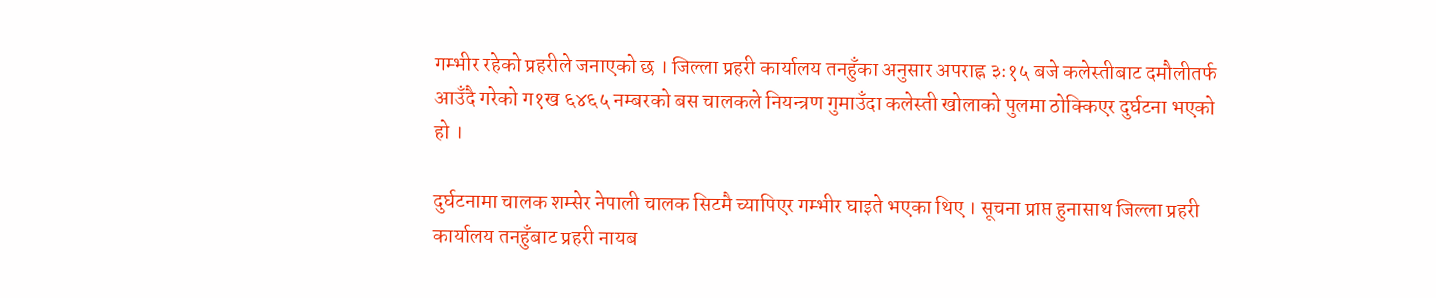गम्भीर रहेको प्रहरीले जनाएको छ । जिल्ला प्रहरी कार्यालय तनहुँका अनुसार अपराह्न ३ः१५ बजे कलेस्तीबाट दमौलीतर्फ आउँदै गरेको ग१ख ६४६५ नम्बरको बस चालकले नियन्त्रण गुमाउँदा कलेस्ती खोलाको पुलमा ठोक्किएर दुर्घटना भएको हो ।

दुर्घटनामा चालक शम्सेर नेपाली चालक सिटमै च्यापिएर गम्भीर घाइते भएका थिए । सूचना प्राप्त हुनासाथ जिल्ला प्रहरी कार्यालय तनहुँबाट प्रहरी नायब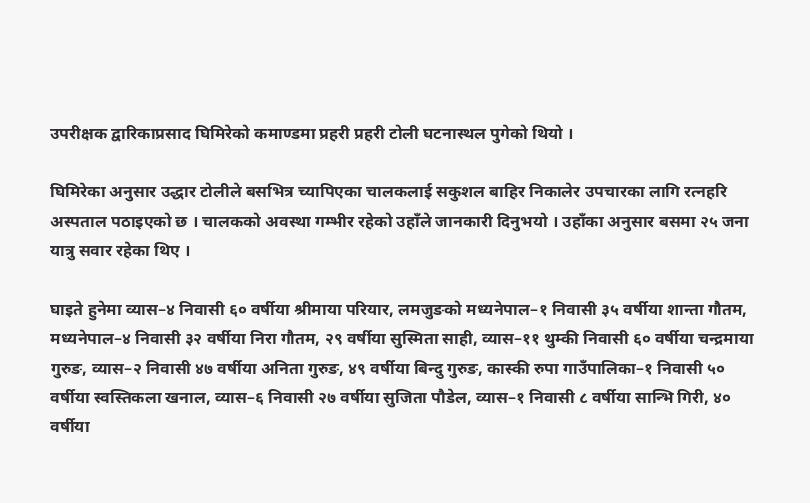उपरीक्षक द्वारिकाप्रसाद घिमिरेको कमाण्डमा प्रहरी प्रहरी टोली घटनास्थल पुगेको थियो ।

घिमिरेका अनुसार उद्धार टोलीले बसभित्र च्यापिएका चालकलाई सकुशल बाहिर निकालेर उपचारका लागि रत्नहरि अस्पताल पठाइएको छ । चालकको अवस्था गम्भीर रहेको उहाँले जानकारी दिनुभयो । उहाँका अनुसार बसमा २५ जना यात्रु सवार रहेका थिए ।

घाइते हुनेमा व्यास–४ निवासी ६० वर्षीया श्रीमाया परियार, लमजुङको मध्यनेपाल–१ निवासी ३५ वर्षीया शान्ता गौतम, मध्यनेपाल–४ निवासी ३२ वर्षीया निरा गौतम, २९ वर्षीया सुस्मिता साही, व्यास–११ थुम्की निवासी ६० वर्षीया चन्द्रमाया गुरुङ, व्यास–२ निवासी ४७ वर्षीया अनिता गुरुङ, ४९ वर्षीया बिन्दु गुरुङ, कास्की रुपा गाउँपालिका–१ निवासी ५० वर्षीया स्वस्तिकला खनाल, व्यास–६ निवासी २७ वर्षीया सुजिता पौडेल, व्यास–१ निवासी ८ वर्षीया सान्भि गिरी, ४० वर्षीया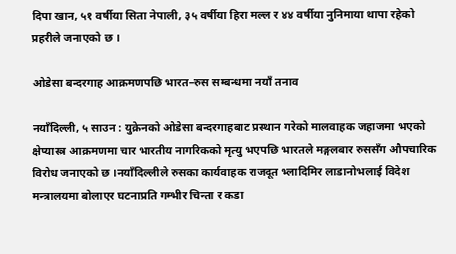दिपा खान, ५१ वर्षीया सिता नेपाली, ३५ वर्षीया हिरा मल्ल र ४४ वर्षीया नुनिमाया थापा रहेको प्रहरीले जनाएको छ ।

ओडेसा बन्दरगाह आक्रमणपछि भारत–रुस सम्बन्धमा नयाँ तनाव

नयाँदिल्ली, ५ साउन : युक्रेनको ओडेसा बन्दरगाहबाट प्रस्थान गरेको मालवाहक जहाजमा भएको क्षेप्यास्त्र आक्रमणमा चार भारतीय नागरिकको मृत्यु भएपछि भारतले मङ्गलबार रुससँग औपचारिक विरोध जनाएको छ ।नयाँदिल्लीले रुसका कार्यवाहक राजदूत भ्लादिमिर लाडानोभलाई विदेश मन्त्रालयमा बोलाएर घटनाप्रति गम्भीर चिन्ता र कडा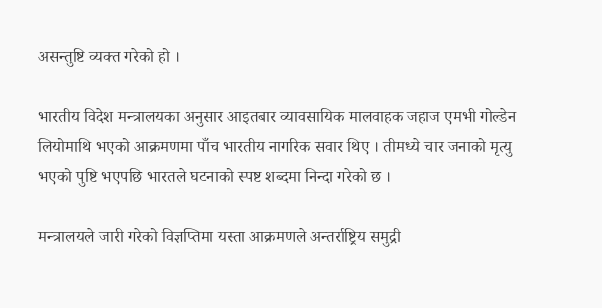असन्तुष्टि व्यक्त गरेको हो ।

भारतीय विदेश मन्त्रालयका अनुसार आइतबार व्यावसायिक मालवाहक जहाज एमभी गोल्डेन लियोमाथि भएको आक्रमणमा पाँच भारतीय नागरिक सवार थिए । तीमध्ये चार जनाको मृत्यु भएको पुष्टि भएपछि भारतले घटनाको स्पष्ट शब्दमा निन्दा गरेको छ ।

मन्त्रालयले जारी गरेको विज्ञप्तिमा यस्ता आक्रमणले अन्तर्राष्ट्रिय समुद्री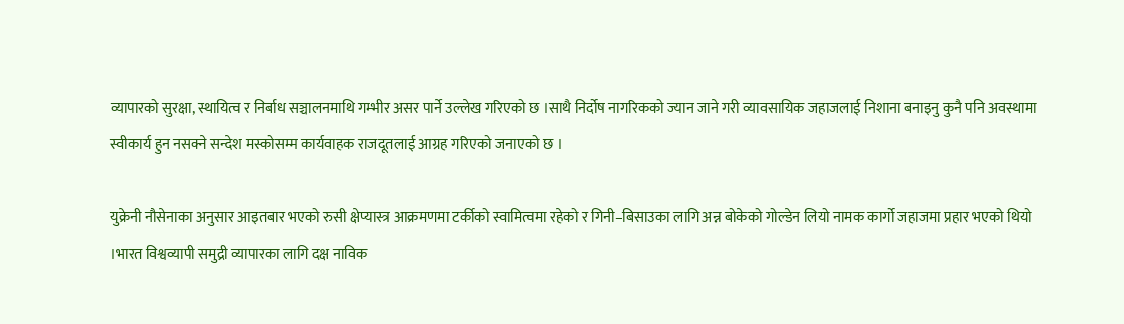व्यापारको सुरक्षा, स्थायित्व र निर्बाध सञ्चालनमाथि गम्भीर असर पार्ने उल्लेख गरिएको छ ।साथै निर्दोष नागरिकको ज्यान जाने गरी व्यावसायिक जहाजलाई निशाना बनाइनु कुनै पनि अवस्थामा स्वीकार्य हुन नसक्ने सन्देश मस्कोसम्म कार्यवाहक राजदूतलाई आग्रह गरिएको जनाएको छ ।

युक्रेनी नौसेनाका अनुसार आइतबार भएको रुसी क्षेप्यास्त्र आक्रमणमा टर्कीको स्वामित्वमा रहेको र गिनी–बिसाउका लागि अन्न बोकेको गोल्डेन लियो नामक कार्गो जहाजमा प्रहार भएको थियो ।भारत विश्वव्यापी समुद्री व्यापारका लागि दक्ष नाविक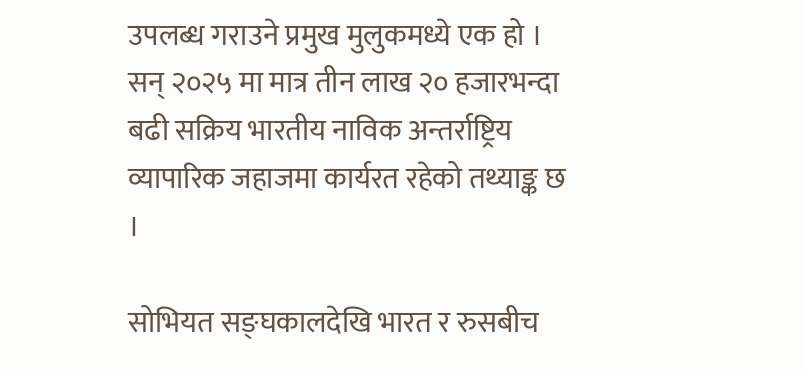उपलब्ध गराउने प्रमुख मुलुकमध्ये एक हो । सन् २०२५ मा मात्र तीन लाख २० हजारभन्दा बढी सक्रिय भारतीय नाविक अन्तर्राष्ट्रिय व्यापारिक जहाजमा कार्यरत रहेको तथ्याङ्क छ ।

सोभियत सङ्घकालदेखि भारत र रुसबीच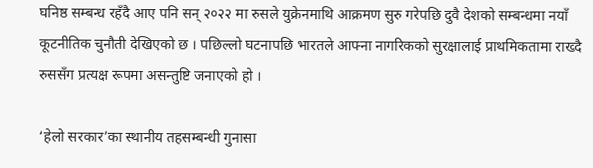घनिष्ठ सम्बन्ध रहँदै आए पनि सन् २०२२ मा रुसले युक्रेनमाथि आक्रमण सुरु गरेपछि दुवै देशको सम्बन्धमा नयाँ कूटनीतिक चुनौती देखिएको छ । पछिल्लो घटनापछि भारतले आफ्ना नागरिकको सुरक्षालाई प्राथमिकतामा राख्दै रुससँग प्रत्यक्ष रूपमा असन्तुष्टि जनाएको हो ।

‘हेलो सरकार’का स्थानीय तहसम्बन्धी गुनासा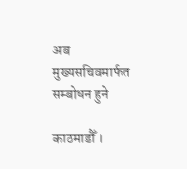अब मुख्यसचिवमार्फत सम्बोधन हुने

काठमाडौँ ।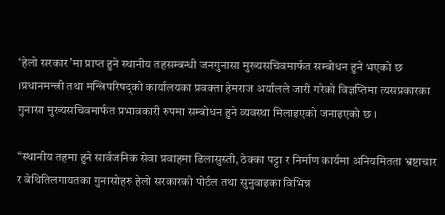‘हेलो सरकार’मा प्राप्त हुने स्थानीय तहसम्बन्धी जनगुनासा मुख्यसचिवमार्फत सम्बोधन हुने भएको छ ।प्रधानमन्त्री तथा मन्त्रिपरिषद्को कार्यालयका प्रवक्ता हेमराज अर्यालले जारी गरेको विज्ञप्तिमा त्यसप्रकारका गुनासा मुख्यसचिवमार्फत प्रभावकारी रुपमा सम्बोधन हुने व्यवस्था मिलाइएको जनाइएको छ ।

“स्थानीय तहमा हुने सार्वजनिक सेवा प्रवाहमा ढिलासुस्ती, ठेक्का पट्टा र निर्माण कार्यमा अनियमितता भ्रष्टाचार र बेथितिलगायतका गुनासोहरु हेलो सरकारको पोर्टल तथा सुनुवाइका विभिन्न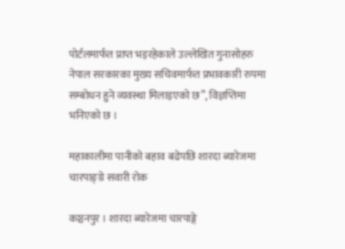पोर्टलमार्फत प्राप्त भइरहेकाले उल्लेखित गुनासोहरु नेपाल सरकारका मुख्य सचिवमार्फत प्रभावकारी रुपमा सम्बोधन हुने व्यवस्था मिलाइएको छ”, विज्ञप्तिमा भनिएको छ ।

महाकालीमा पानीको बहाव बढेपछि शारदा ब्यारेजमा चारपाङ्ग्रे सवारी रोक

कञ्चनपुर । शारदा ब्यारेजमा चारपाङ्गे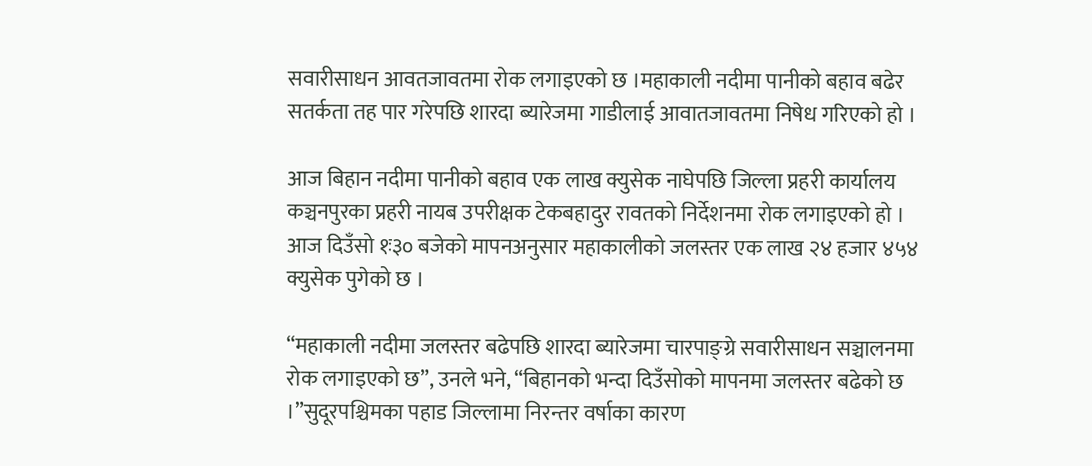सवारीसाधन आवतजावतमा रोक लगाइएको छ ।महाकाली नदीमा पानीको बहाव बढेर सतर्कता तह पार गरेपछि शारदा ब्यारेजमा गाडीलाई आवातजावतमा निषेध गरिएको हो ।

आज बिहान नदीमा पानीको बहाव एक लाख क्युसेक नाघेपछि जिल्ला प्रहरी कार्यालय कञ्चनपुरका प्रहरी नायब उपरीक्षक टेकबहादुर रावतको निर्देशनमा रोक लगाइएको हो । आज दिउँसो १ः३० बजेको मापनअनुसार महाकालीको जलस्तर एक लाख २४ हजार ४५४ क्युसेक पुगेको छ ।

“महाकाली नदीमा जलस्तर बढेपछि शारदा ब्यारेजमा चारपाङ्ग्रे सवारीसाधन सञ्चालनमा रोक लगाइएको छ”, उनले भने, “बिहानको भन्दा दिउँसोको मापनमा जलस्तर बढेको छ ।”सुदूरपश्चिमका पहाड जिल्लामा निरन्तर वर्षाका कारण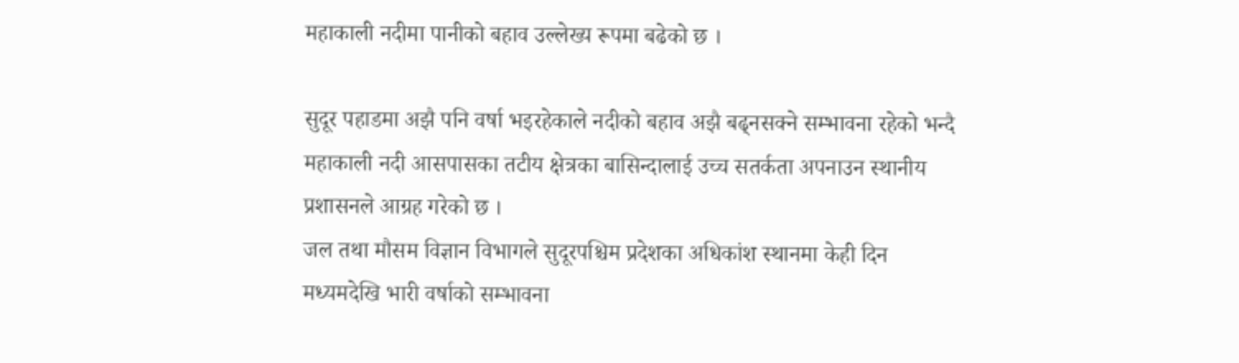महाकाली नदीमा पानीको बहाव उल्लेख्य रूपमा बढेको छ ।

सुदूर पहाडमा अझै पनि वर्षा भइरहेकाले नदीको बहाव अझै बढ्नसक्ने सम्भावना रहेको भन्दै महाकाली नदी आसपासका तटीय क्षेत्रका बासिन्दालाई उच्च सतर्कता अपनाउन स्थानीय प्रशासनले आग्रह गरेको छ ।
जल तथा मौसम विज्ञान विभागले सुदूरपश्चिम प्रदेशका अधिकांश स्थानमा केही दिन मध्यमदेखि भारी वर्षाको सम्भावना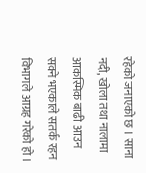रहेको जनाएको छ । साना नदी, खोला तथा नालामा आकस्मिक बाढी आउन सक्ने भएकाले सतर्क रहन विभागले आग्रह गरेको हो ।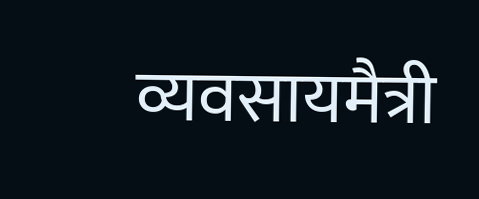व्यवसायमैत्री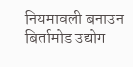नियमावली बनाउन बिर्तामोड उद्योग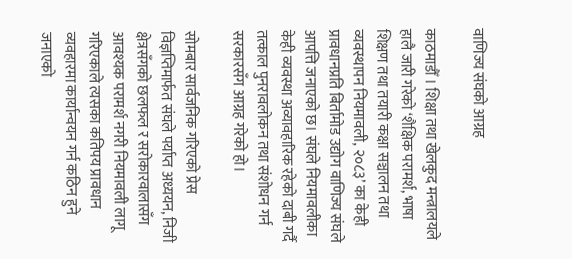वाणिज्य संघको आग्रह

काठमाडौँ । शिक्षा तथा खेलकुद मन्त्रालयले हालै जारी गरेको ‘शैक्षिक परामर्श, भाषा शिक्षण तथा तयारी कक्षा सञ्चालन तथा व्यवस्थापन नियमावली, २०८३’ का केही प्रावधानप्रति बिर्तामोड उद्योग वाणिज्य संघले आपत्ति जनाएको छ। संघले नियमावलीका केही व्यवस्था अव्यावहारिक रहेको दाबी गर्दै तत्काल पुनरावलोकन तथा संशोधन गर्न सरकारसँग आग्रह गरेको हो।

सोमबार सार्वजनिक गरिएको प्रेस विज्ञप्तिमार्फत संघले पर्याप्त अध्ययन, निजी क्षेत्रसँगको छलफल र सरोकारवालासँग आवश्यक परामर्श नगरी नियमावली लागू गरिएकाले त्यसका कतिपय प्रावधान व्यवहारमा कार्यान्वयन गर्न कठिन हुने जनाएको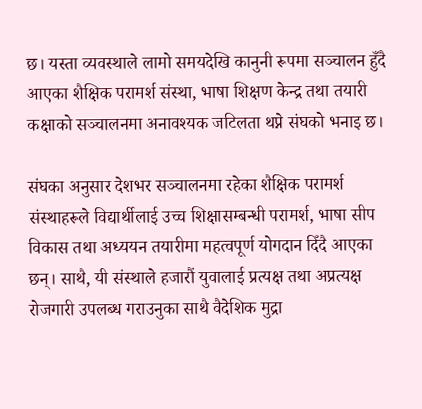छ। यस्ता व्यवस्थाले लामो समयदेखि कानुनी रूपमा सञ्चालन हुँदै आएका शैक्षिक परामर्श संस्था, भाषा शिक्षण केन्द्र तथा तयारी कक्षाको सञ्चालनमा अनावश्यक जटिलता थप्ने संघको भनाइ छ।

संघका अनुसार देशभर सञ्चालनमा रहेका शैक्षिक परामर्श संस्थाहरूले विद्यार्थीलाई उच्च शिक्षासम्बन्धी परामर्श, भाषा सीप विकास तथा अध्ययन तयारीमा महत्वपूर्ण योगदान दिँदै आएका छन्। साथै, यी संस्थाले हजारौं युवालाई प्रत्यक्ष तथा अप्रत्यक्ष रोजगारी उपलब्ध गराउनुका साथै वैदेशिक मुद्रा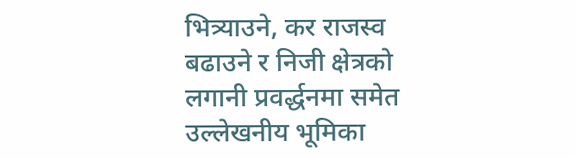भित्र्याउने, कर राजस्व बढाउने र निजी क्षेत्रको लगानी प्रवर्द्धनमा समेत उल्लेखनीय भूमिका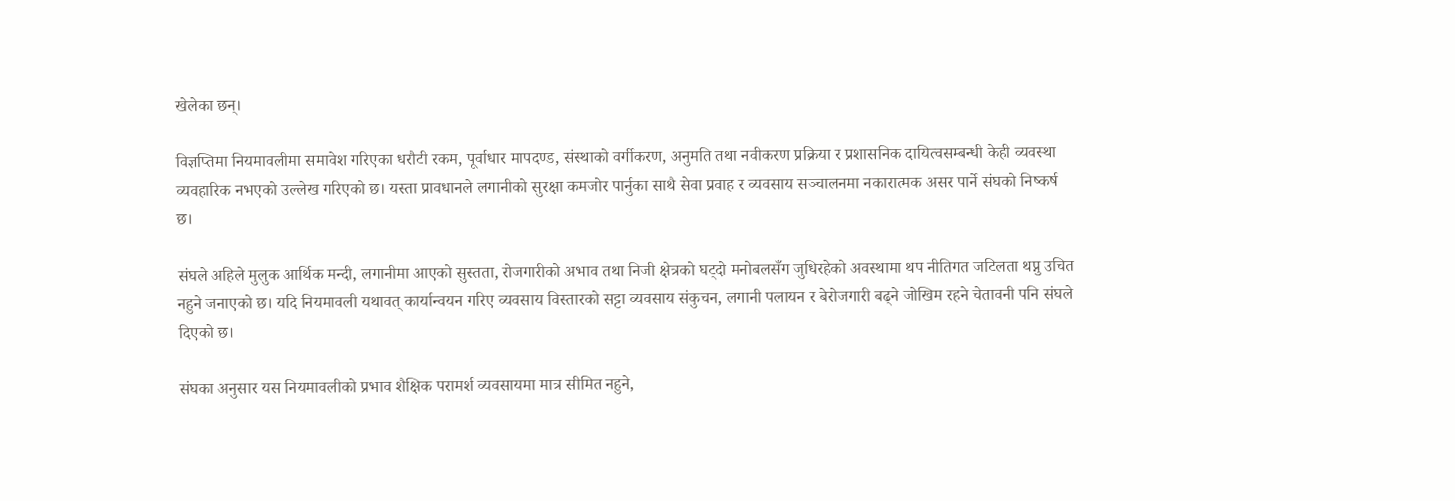खेलेका छन्।

विज्ञप्तिमा नियमावलीमा समावेश गरिएका धरौटी रकम, पूर्वाधार मापदण्ड, संस्थाको वर्गीकरण, अनुमति तथा नवीकरण प्रक्रिया र प्रशासनिक दायित्वसम्बन्धी केही व्यवस्था व्यवहारिक नभएको उल्लेख गरिएको छ। यस्ता प्रावधानले लगानीको सुरक्षा कमजोर पार्नुका साथै सेवा प्रवाह र व्यवसाय सञ्चालनमा नकारात्मक असर पार्ने संघको निष्कर्ष छ।

संघले अहिले मुलुक आर्थिक मन्दी, लगानीमा आएको सुस्तता, रोजगारीको अभाव तथा निजी क्षेत्रको घट्दो मनोबलसँग जुधिरहेको अवस्थामा थप नीतिगत जटिलता थप्नु उचित नहुने जनाएको छ। यदि नियमावली यथावत् कार्यान्वयन गरिए व्यवसाय विस्तारको सट्टा व्यवसाय संकुचन, लगानी पलायन र बेरोजगारी बढ्ने जोखिम रहने चेतावनी पनि संघले दिएको छ।

संघका अनुसार यस नियमावलीको प्रभाव शैक्षिक परामर्श व्यवसायमा मात्र सीमित नहुने,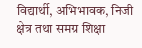विद्यार्थी, अभिभावक, निजी क्षेत्र तथा समग्र शिक्षा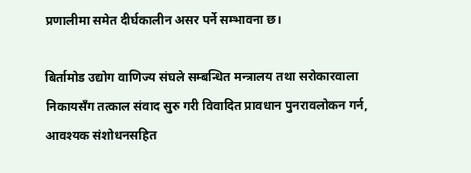प्रणालीमा समेत दीर्घकालीन असर पर्ने सम्भावना छ।

बिर्तामोड उद्योग वाणिज्य संघले सम्बन्धित मन्त्रालय तथा सरोकारवाला निकायसँग तत्काल संवाद सुरु गरी विवादित प्रावधान पुनरावलोकन गर्न, आवश्यक संशोधनसहित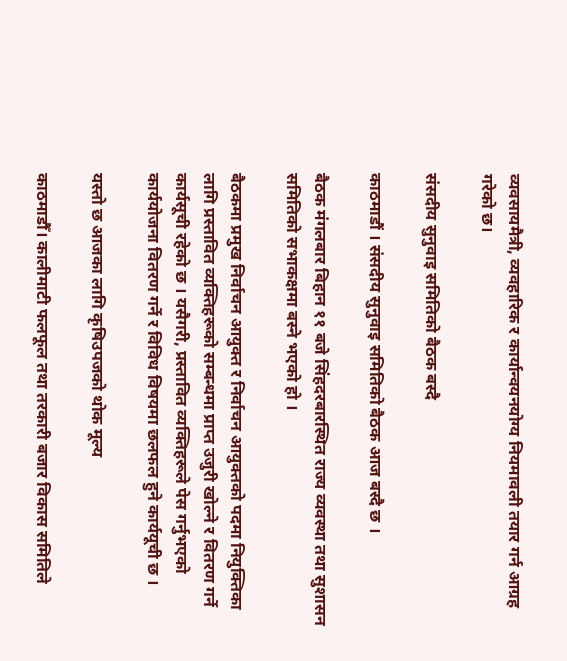व्यवसायमैत्री, व्यवहारिक र कार्यान्वयनयोग्य नियमावली तयार गर्न आग्रह गरेको छ।

संसदीय सुनुवाइ समितिको बैठक बस्दै

काठमाडौं । संसदीय सुनुवाइ समितिको बैठक आज बस्दै छ ।

बैठक मंगलबार बिहान ११ बजे सिंहदरबारस्थित राज्य व्यवस्था तथा सुशासन समितिको सभाकक्षमा बस्ने भएको हो ।

बैठकमा प्रमुख निर्वाचन आयुक्त र निर्वाचन आयुक्तको पदमा नियुक्तिका लागि प्रस्तावित व्यक्तिहरूको सम्बन्धमा प्राप्त उजुरी खोल्ने र वितरण गर्ने कार्यसूची रहेको छ । यसैगरी, प्रस्तावित व्यक्तिहरूले पेस गर्नुभएको कार्ययोजना वितरण गर्ने र विविध विषयमा छलफल हुने कार्ययूची छ ।

यस्तो छ आजका लागि कृषिउपजको थोक मूल्य

काठमाडौँ। कालीमाटी फलफूल तथा तरकारी बजार विकास समितिले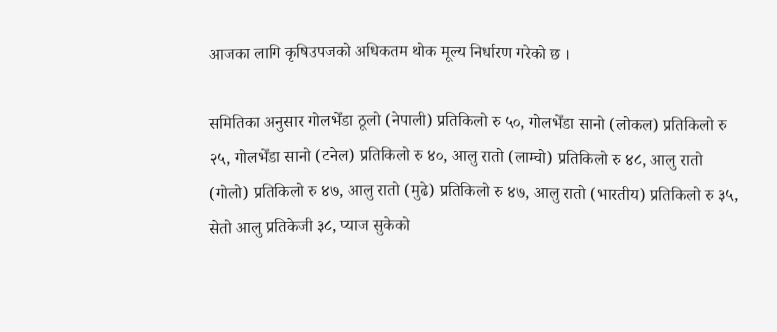आजका लागि कृषिउपजको अधिकतम थोक मूल्य निर्धारण गरेको छ ।

समितिका अनुसार गोलभेँडा ठूलो (नेपाली) प्रतिकिलो रु ५०, गोलभेँडा सानो (लोकल) प्रतिकिलो रु २५, गोलभेँडा सानो (टनेल) प्रतिकिलो रु ४०, आलु रातो (लाम्चो) प्रतिकिलो रु ४८, आलु रातो (गोलो) प्रतिकिलो रु ४७, आलु रातो (मुढे) प्रतिकिलो रु ४७, आलु रातो (भारतीय) प्रतिकिलो रु ३५, सेतो आलु प्रतिकेजी ३८, प्याज सुकेको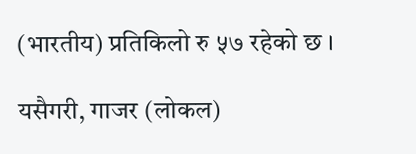(भारतीय) प्रतिकिलो रु ५७ रहेको छ ।

यसैगरी, गाजर (लोकल)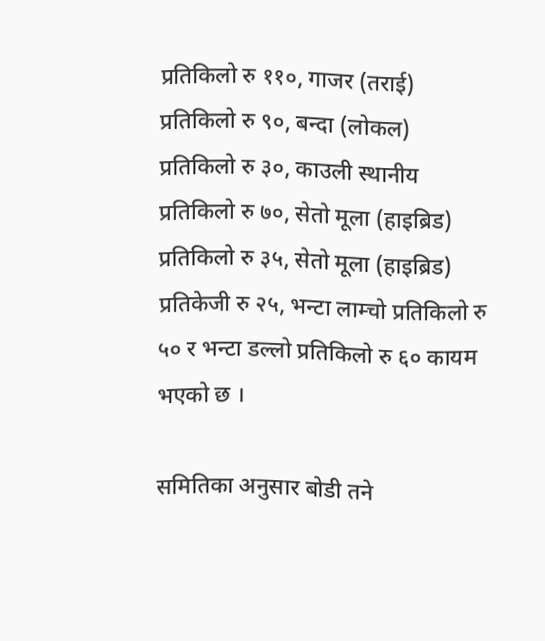प्रतिकिलो रु ११०, गाजर (तराई) प्रतिकिलो रु ९०, बन्दा (लोकल) प्रतिकिलो रु ३०, काउली स्थानीय प्रतिकिलो रु ७०, सेतो मूला (हाइब्रिड) प्रतिकिलो रु ३५, सेतो मूला (हाइब्रिड) प्रतिकेजी रु २५, भन्टा लाम्चो प्रतिकिलो रु ५० र भन्टा डल्लो प्रतिकिलो रु ६० कायम भएको छ ।

समितिका अनुसार बोडी तने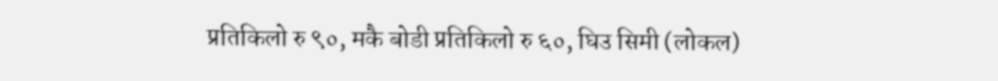प्रतिकिलो रु ९०, मकै बोडी प्रतिकिलो रु ६०, घिउ सिमी (लोकल)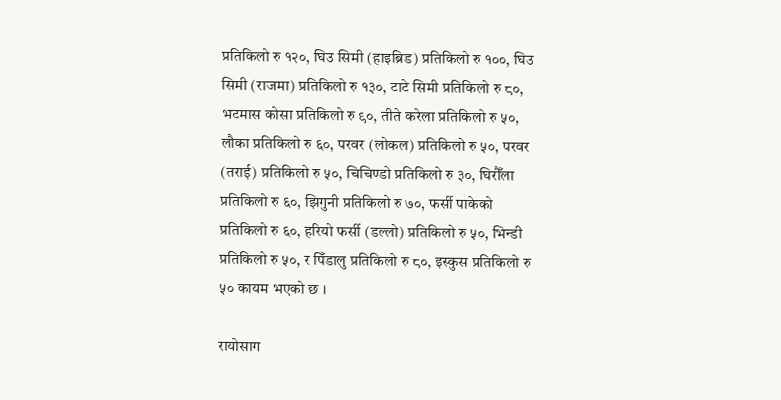प्रतिकिलो रु १२०, घिउ सिमी (हाइब्रिड) प्रतिकिलो रु १००, घिउ सिमी (राजमा) प्रतिकिलो रु १३०, टाटे सिमी प्रतिकिलो रु ८०, भटमास कोसा प्रतिकिलो रु ९०, तीते करेला प्रतिकिलो रु ५०, लौका प्रतिकिलो रु ६०, परवर (लोकल) प्रतिकिलो रु ५०, परवर (तराई) प्रतिकिलो रु ५०, चिचिण्डो प्रतिकिलो रु ३०, घिरौँला प्रतिकिलो रु ६०, झिगुनी प्रतिकिलो रु ७०, फर्सी पाकेको प्रतिकिलो रु ६०, हरियो फर्सी (डल्लो) प्रतिकिलो रु ५०, भिन्डी प्रतिकिलो रु ५०, र पिँडालु प्रतिकिलो रु ८०, इस्कुस प्रतिकिलो रु ५० कायम भएको छ ।

रायोसाग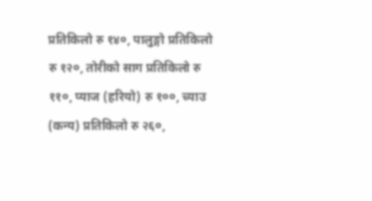प्रतिकिलो रु १४०, पालुङ्गो प्रतिकिलो रु १२०, तोरीको साग प्रतिकिलो रु ११०, प्याज (हरियो) रु १००, च्याउ (कन्य) प्रतिकिलो रु २६०,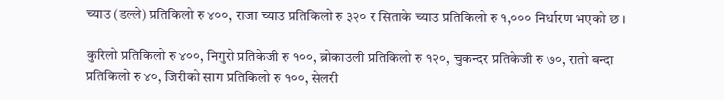च्याउ (डल्ले) प्रतिकिलो रु ४००, राजा च्याउ प्रतिकिलो रु ३२० र सिताके च्याउ प्रतिकिलो रु १,००० निर्धारण भएको छ ।

कुरिलो प्रतिकिलो रु ४००, निगुरो प्रतिकेजी रु १००, ब्रोकाउली प्रतिकिलो रु १२०, चुकन्दर प्रतिकेजी रु ७०, रातो बन्दा प्रतिकिलो रु ४०, जिरीको साग प्रतिकिलो रु १००, सेलरी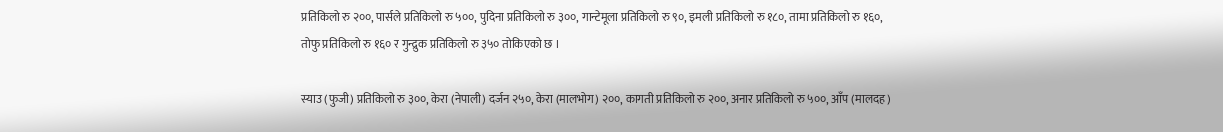प्रतिकिलो रु २००, पार्सले प्रतिकिलो रु ५००, पुदिना प्रतिकिलो रु ३००, गान्टेमूला प्रतिकिलो रु ९०, इमली प्रतिकिलो रु १८०, तामा प्रतिकिलो रु १६०, तोफु प्रतिकिलो रु १६० र गुन्द्रुक प्रतिकिलो रु ३५० तोकिएको छ ।

स्याउ (फुजी) प्रतिकिलो रु ३००, केरा (नेपाली) दर्जन २५०, केरा (मालभोग) २००, कागती प्रतिकिलो रु २००, अनार प्रतिकिलो रु ५००, आँप (मालदह)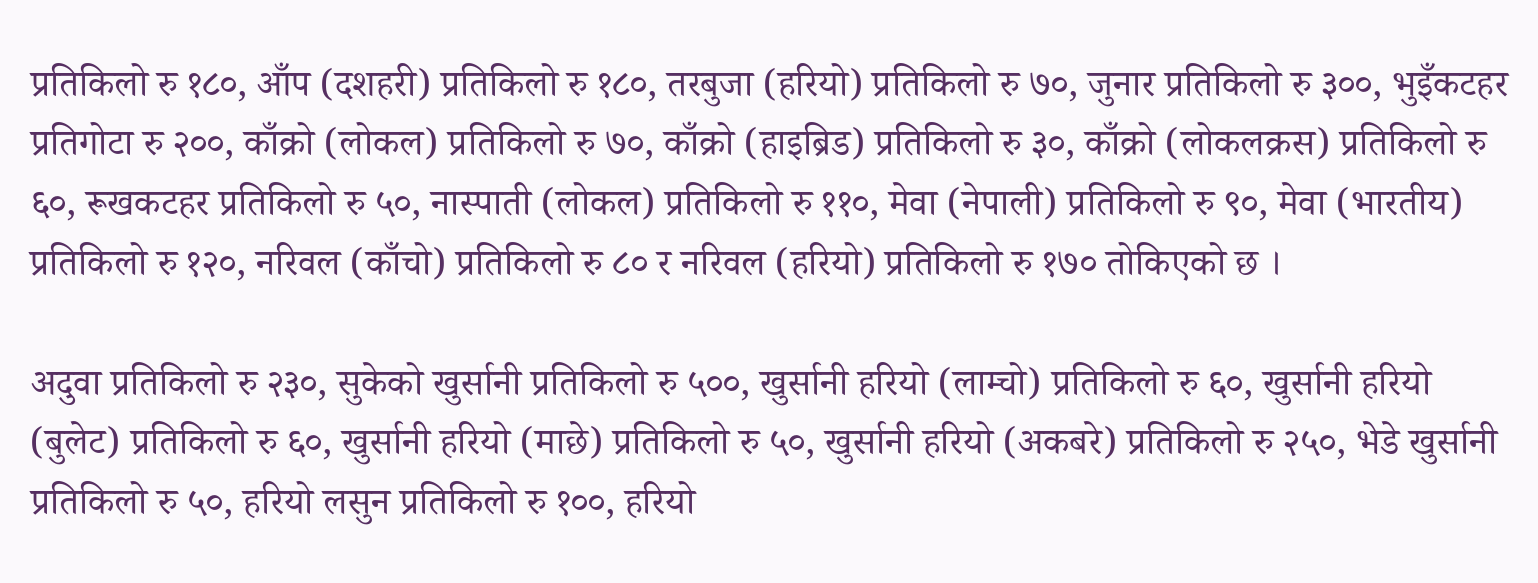प्रतिकिलो रु १८०, आँप (दशहरी) प्रतिकिलो रु १८०, तरबुजा (हरियो) प्रतिकिलो रु ७०, जुनार प्रतिकिलो रु ३००, भुइँकटहर प्रतिगोटा रु २००, काँक्रो (लोकल) प्रतिकिलो रु ७०, काँक्रो (हाइब्रिड) प्रतिकिलो रु ३०, काँक्रो (लोकलक्रस) प्रतिकिलो रु ६०, रूखकटहर प्रतिकिलो रु ५०, नास्पाती (लोकल) प्रतिकिलो रु ११०, मेवा (नेपाली) प्रतिकिलो रु ९०, मेवा (भारतीय) प्रतिकिलो रु १२०, नरिवल (काँचो) प्रतिकिलो रु ८० र नरिवल (हरियो) प्रतिकिलो रु १७० तोकिएको छ ।

अदुवा प्रतिकिलो रु २३०, सुकेको खुर्सानी प्रतिकिलो रु ५००, खुर्सानी हरियो (लाम्चो) प्रतिकिलो रु ६०, खुर्सानी हरियो (बुलेट) प्रतिकिलो रु ६०, खुर्सानी हरियो (माछे) प्रतिकिलो रु ५०, खुर्सानी हरियो (अकबरे) प्रतिकिलो रु २५०, भेडे खुर्सानी प्रतिकिलो रु ५०, हरियो लसुन प्रतिकिलो रु १००, हरियो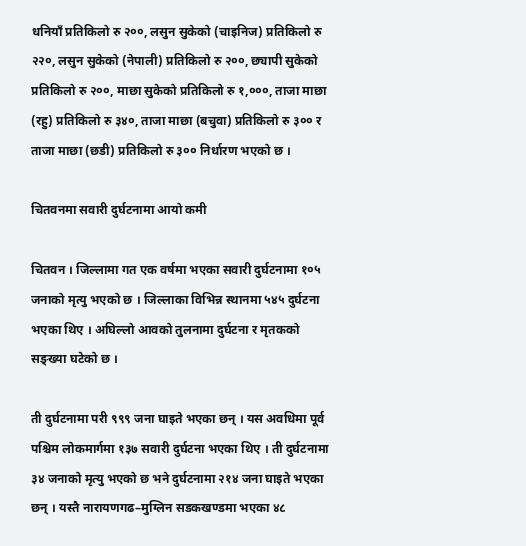धनियाँ प्रतिकिलो रु २००, लसुन सुकेको (चाइनिज) प्रतिकिलो रु २२०, लसुन सुकेको (नेपाली) प्रतिकिलो रु २००, छ्यापी सुकेको प्रतिकिलो रु २००, माछा सुकेको प्रतिकिलो रु १,०००, ताजा माछा (रहु) प्रतिकिलो रु ३४०, ताजा माछा (बचुवा) प्रतिकिलो रु ३०० र ताजा माछा (छडी) प्रतिकिलो रु ३०० निर्धारण भएको छ ।

चितवनमा सवारी दुर्घटनामा आयो कमी

चितवन । जिल्लामा गत एक वर्षमा भएका सवारी दुर्घटनामा १०५ जनाको मृत्यु भएको छ । जिल्लाका विभिन्न स्थानमा ५४५ दुर्घटना भएका थिए । अघिल्लो आवको तुलनामा दुर्घटना र मृतकको सङ्ख्या घटेको छ ।

ती दुर्घटनामा परी ९९९ जना घाइते भएका छन् । यस अवधिमा पूर्व पश्चिम लोकमार्गमा १३७ सवारी दुर्घटना भएका थिए । ती दुर्घटनामा ३४ जनाको मृत्यु भएको छ भने दुर्घटनामा २१४ जना घाइते भएका छन् । यस्तै नारायणगढ–मुग्लिन सडकखण्डमा भएका ४८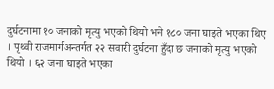दुर्घटनामा १० जनाको मृत्यु भएको थियो भने १८० जना घाइते भएका थिए । पृथ्वी राजमार्गअन्तर्गत २२ सवारी दुर्घटना हुँदा छ जनाको मृत्यु भएको थियो । ६२ जना घाइते भएका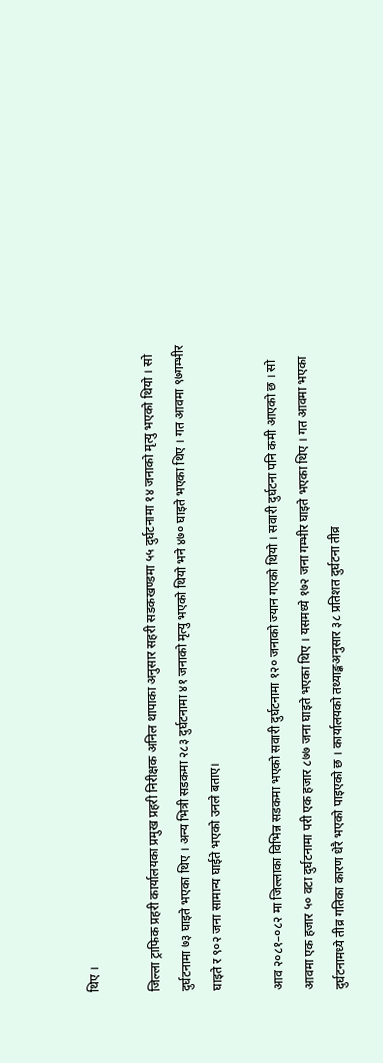थिए ।

जिल्ला ट्राफिक प्रहरी कार्यालयका प्रमुख प्रहरी निरीक्षक अनिल थापाका अनुसार सहरी सडकखण्डमा ५५ दुर्घटनामा १४ जनाको मृत्यु भएको थियो । सो दुर्घटनामा ७३ घाइते भएका थिए । अन्य भित्री सडकमा २८३ दुर्घटनामा ४१ जनाको मृत्यु भएको थियो भने ४७० घाइते भएका थिए । गत आवमा ९७गम्भीर घाइते र ९०२ जना सामान्य घाईते भएको उनले बताए।

आव २०८१–०८२ मा जिल्लाका विभिन्न सडकमा भएको सवारी दुर्घटनामा १२० जनाको ज्यान गएको थियो । सवारी दुर्घटना पनि कमी आएको छ । सो आवमा एक हजार ५० वटा दुर्घटनामा परी एक हजार ८७७ जना घाइते भएका थिए । यसमध्ये १७२ जना गम्भीर घाइते भएका थिए । गत आवमा भएका दुर्घटनामध्ये तीव्र गतिका कारण धेरै भएको पाइएको छ । कार्यालयको तथ्याङ्कअनुसार ३८ प्रतिशत दुर्घटना तीव्र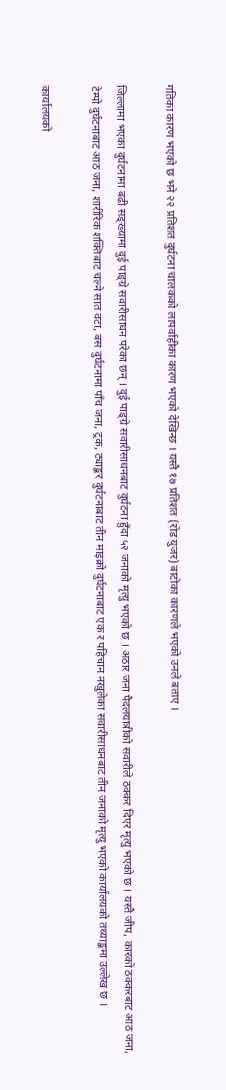गतिका कारण भएको छ भने २२ प्रतिशत दुर्घटना चालकको लापर्वाहीका कारण भएको देखिन्छ । यस्तै १७ प्रतिशत (रोड युजर) बाटोका कारणले भएको उनले बताए ।

जिल्लामा भएका दुर्घटनामा बढी सङ्ख्यामा दुई पाङ्ग्रे सवारीसाधन परेका छन् । दुई पाङ्ग्रे सवारीसाधनबाट दुर्घटना हुँदा ५२ जनाको मृत्यु भएको छ । अठार जना पैदलयात्रीको सवारीले ठक्कर दिएर मृत्यु भएको छ । यस्तै जीप, कारको ठक्करबाट आठ जना, टेम्पो दुर्घटनाबाट आठ जना, शारीरिक शक्तिबाट चल्ने सात वटा, बस दुर्घटनामा पाँच जना, ट्रक, ट्याङ्कर दुर्घटनाबाट तीन माइक्रो दुर्घटनाबाट एक र पहिचान नखुलेका सवारीसाधनबाट तीन जनाको मृत्यु भएको कार्यालयको तथ्याङ्कमा उल्लेख छ ।

कार्यालयको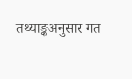तथ्याङ्कअनुसार गत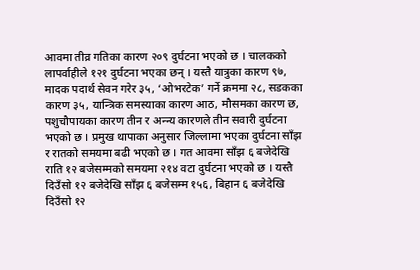आवमा तीव्र गतिका कारण २०९ दुर्घटना भएको छ । चालकको लापर्वाहीले १२१ दुर्घटना भएका छन् । यस्तै यात्रुका कारण ९७, मादक पदार्थ सेवन गरेर ३५, ‘ओभरटेक’ गर्ने क्रममा २८, सडकका कारण ३५, यान्त्रिक समस्याका कारण आठ, मौसमका कारण छ, पशुचौपायका कारण तीन र अन्न्य कारणले तीन सवारी दुर्घटना भएको छ । प्रमुख थापाका अनुसार जिल्लामा भएका दुर्घटना साँझ र रातको समयमा बढी भएको छ । गत आवमा साँझ ६ बजेदेखि राति १२ बजेसम्मको समयमा २१४ वटा दुर्घटना भएको छ । यस्तै दिउँसो १२ बजेदेखि साँझ ६ बजेसम्म १५६, बिहान ६ बजेदेखि दिउँसो १२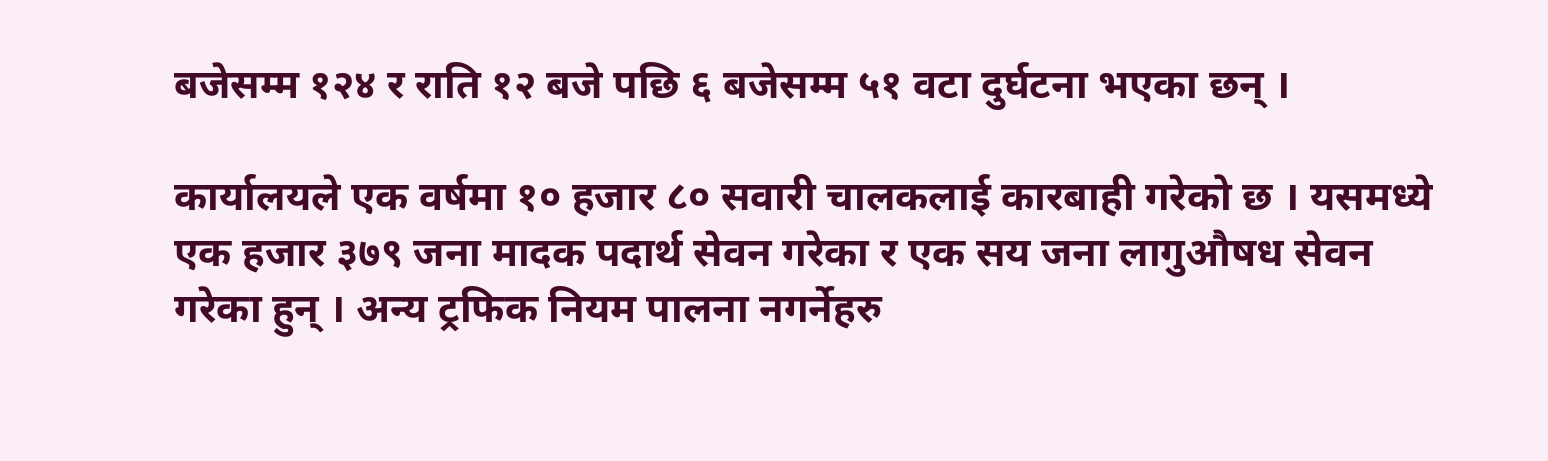बजेसम्म १२४ र राति १२ बजे पछि ६ बजेसम्म ५१ वटा दुर्घटना भएका छन् ।

कार्यालयले एक वर्षमा १० हजार ८० सवारी चालकलाई कारबाही गरेको छ । यसमध्ये एक हजार ३७९ जना मादक पदार्थ सेवन गरेका र एक सय जना लागुऔषध सेवन गरेका हुन् । अन्य ट्रफिक नियम पालना नगर्नेहरु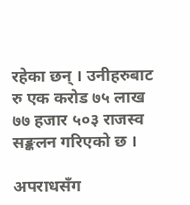रहेका छन् । उनीहरुबाट रु एक करोड ७५ लाख ७७ हजार ५०३ राजस्व सङ्कलन गरिएको छ ।

अपराधसँग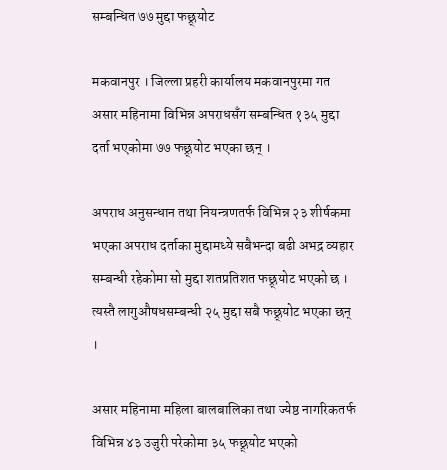सम्बन्धित ७७ मुद्दा फछ्र्योट

मकवानपुर । जिल्ला प्रहरी कार्यालय मकवानपुरमा गत असार महिनामा विभिन्न अपराधसँग सम्बन्धित १३५ मुद्दा दर्ता भएकोमा ७७ फछ्र्योट भएका छन् ।

अपराध अनुसन्धान तथा नियन्त्रणतर्फ विभिन्न २३ शीर्षकमा भएका अपराध दर्ताका मुद्दामध्ये सबैभन्दा बढी अभद्र व्यहार सम्बन्धी रहेकोमा सो मुद्दा शतप्रतिशत फछ्र्योट भएको छ । त्यस्तै लागुऔषधसम्बन्धी २५ मुद्दा सबै फछ्र्योट भएका छन् ।

असार महिनामा महिला बालबालिका तथा ज्येष्ठ नागरिकतर्फ विभिन्न ४३ उजुरी परेकोमा ३५ फछ्र्योट भएको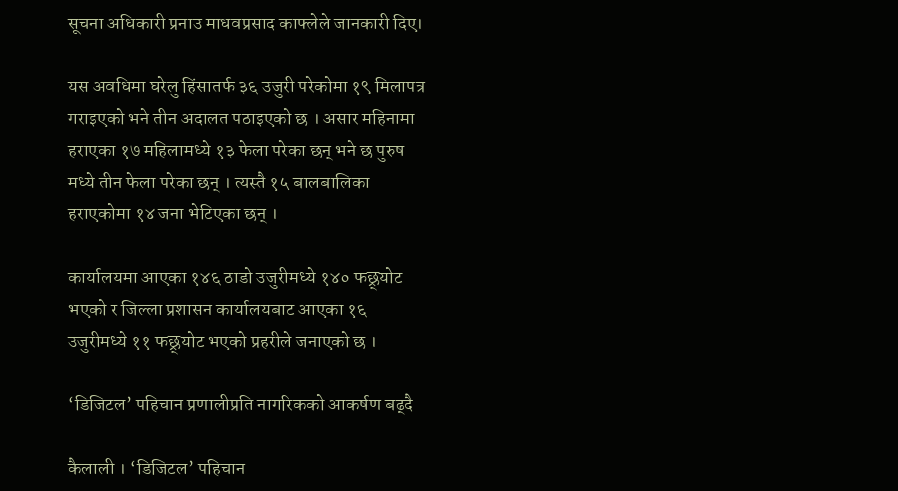सूचना अधिकारी प्रनाउ माधवप्रसाद काफ्लेले जानकारी दिए।

यस अवधिमा घरेलु हिंसातर्फ ३६ उजुरी परेकोमा १९ मिलापत्र गराइएको भने तीन अदालत पठाइएको छ । असार महिनामा हराएका १७ महिलामध्ये १३ फेला परेका छन् भने छ पुरुष मध्ये तीन फेला परेका छन् । त्यस्तै १५ बालबालिका हराएकोमा १४ जना भेटिएका छन् ।

कार्यालयमा आएका १४६ ठाडो उजुरीमध्ये १४० फछ्र्योट भएको र जिल्ला प्रशासन कार्यालयबाट आएका १६ उजुरीमध्ये ११ फछ्र्योट भएको प्रहरीले जनाएको छ ।

‘डिजिटल’ पहिचान प्रणालीप्रति नागरिकको आकर्षण बढ्दै

कैलाली । ‘डिजिटल’ पहिचान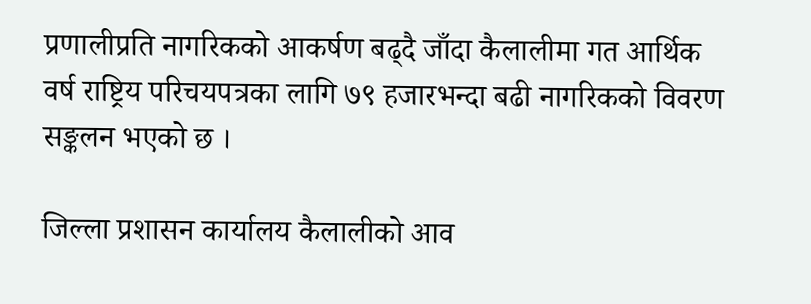प्रणालीप्रति नागरिकको आकर्षण बढ्दै जाँदा कैलालीमा गत आर्थिक वर्ष राष्ट्रिय परिचयपत्रका लागि ७९ हजारभन्दा बढी नागरिकको विवरण सङ्कलन भएको छ ।

जिल्ला प्रशासन कार्यालय कैलालीको आव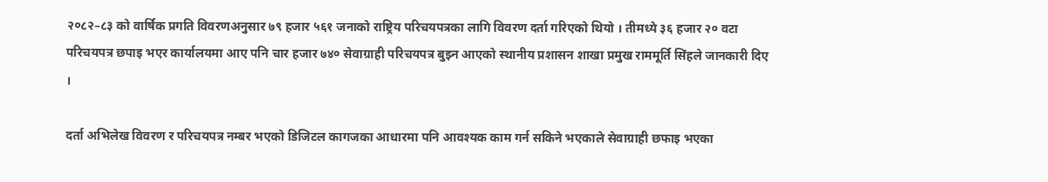२०८२–८३ को वार्षिक प्रगति विवरणअनुसार ७९ हजार ५६१ जनाको राष्ट्रिय परिचयपत्रका लागि विवरण दर्ता गरिएको थियो । तीमध्ये ३६ हजार २० वटा परिचयपत्र छपाइ भएर कार्यालयमा आए पनि चार हजार ७४० सेवाग्राही परिचयपत्र बुझ्न आएको स्थानीय प्रशासन शाखा प्रमुख राममूर्ति सिंहले जानकारी दिए ।

दर्ता अभिलेख विवरण र परिचयपत्र नम्बर भएको डिजिटल कागजका आधारमा पनि आवश्यक काम गर्न सकिने भएकाले सेवाग्राही छफाइ भएका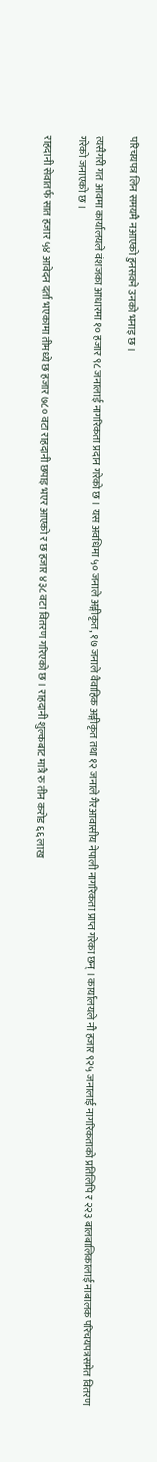परिचयपत्र लिन समयमै नआएको हुनसक्ने उनको भनाइ छ ।

त्यसैगरी गत आवमा कार्यालयले वंशजका आधारमा १० हजार ९८ जनालाई नागरिकता प्रदान गरेको छ । यस अवधिमा ५० जनाले अङ्गीकृत, १७ जनाले वैवाहिक अङ्गीकृत तथा १२ जनाले गैरआवासीय नेपाली नागरिकता प्राप्त गरेका छन् । कार्यालयले नौ हजार ९२५ जनालाई नागरिकताको प्रतिलिपि र २२३ बालबालिकालाई नाबालक परिचयपत्रसमेत वितरण गरेको जनाएको छ ।

राहदानी सेवातर्फ सात हजार ५४ आवेदन दर्ता भएकामा तीमध्ये छ हजार ७८० वटा राहदानी छपाइ भएर आएको र छ हजार ४३८ वटा वितरण गरिएको छ । राहदानी शुल्कबाट मात्रै रु तीन करोड ६६ लाख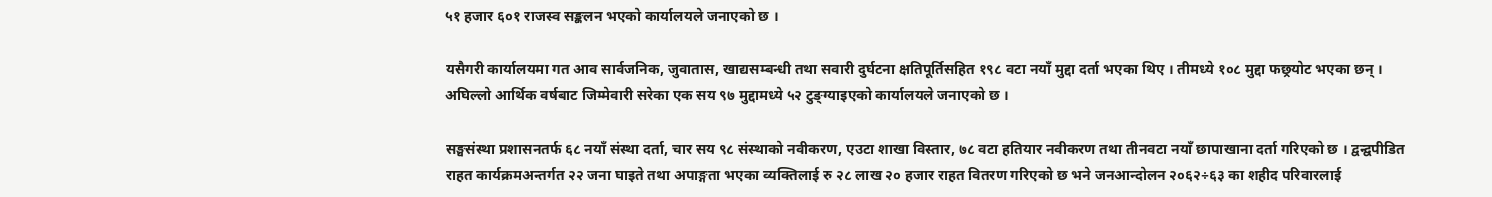५१ हजार ६०१ राजस्व सङ्कलन भएको कार्यालयले जनाएको छ ।

यसैगरी कार्यालयमा गत आव सार्वजनिक, जुवातास, खाद्यसम्बन्धी तथा सवारी दुर्घटना क्षतिपूर्तिसहित १९८ वटा नयाँ मुद्दा दर्ता भएका थिए । तीमध्ये १०८ मुद्दा फछ्र्योट भएका छन् । अघिल्लो आर्थिक वर्षबाट जिम्मेवारी सरेका एक सय ९७ मुद्दामध्ये ५२ टुङ्ग्याइएको कार्यालयले जनाएको छ ।

सङ्घसंस्था प्रशासनतर्फ ६८ नयाँ संस्था दर्ता, चार सय ९८ संस्थाको नवीकरण, एउटा शाखा विस्तार, ७८ वटा हतियार नवीकरण तथा तीनवटा नयाँ छापाखाना दर्ता गरिएको छ । द्वन्द्वपीडित राहत कार्यक्रमअन्तर्गत २२ जना घाइते तथा अपाङ्गता भएका व्यक्तिलाई रु २८ लाख २० हजार राहत वितरण गरिएको छ भने जनआन्दोलन २०६२÷६३ का शहीद परिवारलाई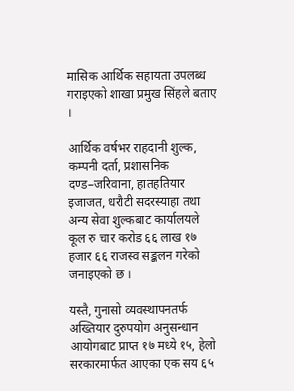मासिक आर्थिक सहायता उपलब्ध गराइएको शाखा प्रमुख सिंहले बताए ।

आर्थिक वर्षभर राहदानी शुल्क, कम्पनी दर्ता, प्रशासनिक दण्ड–जरिवाना, हातहतियार इजाजत, धरौटी सदरस्याहा तथा अन्य सेवा शुल्कबाट कार्यालयले कूल रु चार करोड ६६ लाख १७ हजार ६६ राजस्व सङ्कलन गरेको जनाइएको छ ।

यस्तै, गुनासो व्यवस्थापनतर्फ अख्तियार दुरुपयोग अनुसन्धान आयोगबाट प्राप्त १७ मध्ये १५, हेलो सरकारमार्फत आएका एक सय ६५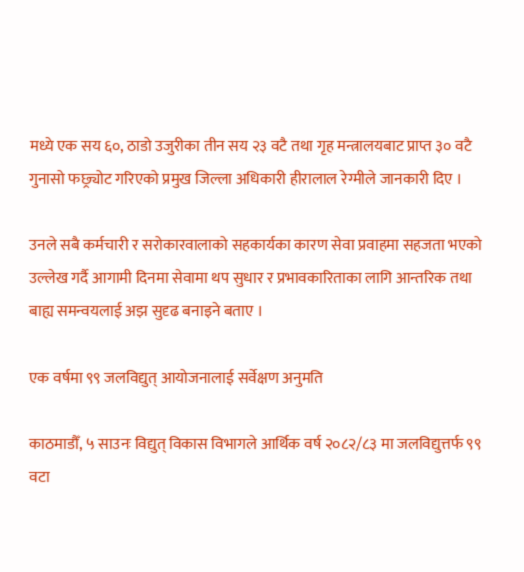मध्ये एक सय ६०, ठाडो उजुरीका तीन सय २३ वटै तथा गृह मन्त्रालयबाट प्राप्त ३० वटै गुनासो फछ्र्योट गरिएको प्रमुख जिल्ला अधिकारी हीरालाल रेग्मीले जानकारी दिए ।

उनले सबै कर्मचारी र सरोकारवालाको सहकार्यका कारण सेवा प्रवाहमा सहजता भएको उल्लेख गर्दै आगामी दिनमा सेवामा थप सुधार र प्रभावकारिताका लागि आन्तरिक तथा बाह्य समन्वयलाई अझ सुदृढ बनाइने बताए ।

एक वर्षमा ९९ जलविद्युत् आयोजनालाई सर्वेक्षण अनुमति

काठमाडौँ, ५ साउनः विद्युत् विकास विभागले आर्थिक वर्ष २०८२/८३ मा जलविद्युत्तर्फ ९९ वटा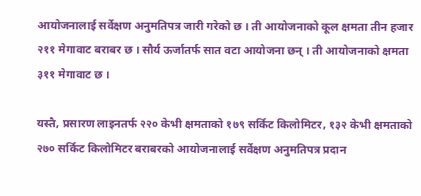आयोजनालाई सर्वेक्षण अनुमतिपत्र जारी गरेको छ । ती आयोजनाको कूल क्षमता तीन हजार २११ मेगावाट बराबर छ । सौर्य ऊर्जातर्फ सात वटा आयोजना छन् । ती आयोजनाको क्षमता ३११ मेगावाट छ ।

यस्तै, प्रसारण लाइनतर्फ २२० केभी क्षमताको १७९ सर्किट किलोमिटर, १३२ केभी क्षमताको २७० सर्किट किलोमिटर बराबरको आयोजनालाई सर्वेक्षण अनुमतिपत्र प्रदान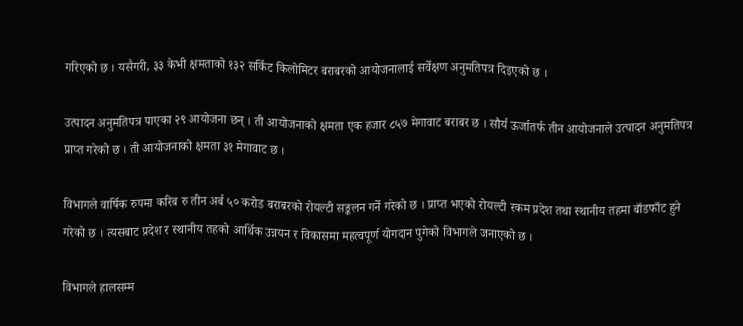गरिएको छ । यसैगरी, ३३ केभी क्षमताको १३२ सर्किट किलोमिटर बराबरको आयोजनालाई सर्वेक्षण अनुमतिपत्र दिइएको छ ।

उत्पादन अनुमतिपत्र पाएका २९ आयोजना छन् । ती आयोजनाको क्षमता एक हजार ८५७ मेगावाट बराबर छ । सौर्य ऊर्जातर्फ तीन आयोजनाले उत्पादन अनुमतिपत्र प्राप्त गरेको छ । ती आयोजनाको क्षमता ३१ मेगावाट छ ।

विभागले वार्षिक रुपमा करिब रु तीन अर्ब ५० करोड बराबरको रोयल्टी सङ्कलन गर्ने गरेको छ । प्राप्त भएको रोयल्टी रकम प्रदेश तथा स्थानीय तहमा बाँडफाँट हुने गरेको छ । त्यसबाट प्रदेश र स्थानीय तहको आर्थिक उन्नयन र विकासमा महत्वपूर्ण योगदान पुगेको विभागले जनाएको छ ।

विभागले हालसम्म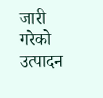जारी गरेको उत्पादन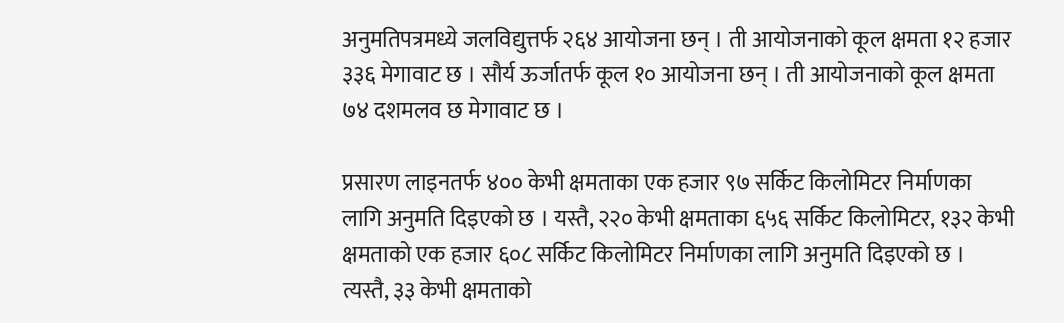अनुमतिपत्रमध्ये जलविद्युत्तर्फ २६४ आयोजना छन् । ती आयोजनाको कूल क्षमता १२ हजार ३३६ मेगावाट छ । सौर्य ऊर्जातर्फ कूल १० आयोजना छन् । ती आयोजनाको कूल क्षमता ७४ दशमलव छ मेगावाट छ ।

प्रसारण लाइनतर्फ ४०० केभी क्षमताका एक हजार ९७ सर्किट किलोमिटर निर्माणका लागि अनुमति दिइएको छ । यस्तै, २२० केभी क्षमताका ६५६ सर्किट किलोमिटर, १३२ केभी क्षमताको एक हजार ६०८ सर्किट किलोमिटर निर्माणका लागि अनुमति दिइएको छ । त्यस्तै, ३३ केभी क्षमताको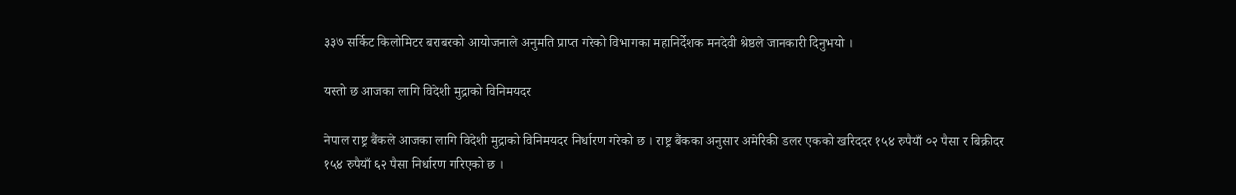३३७ सर्किट किलोमिटर बराबरको आयोजनाले अनुमति प्राप्त गरेको विभागका महानिर्देशक मनदेवी श्रेष्ठले जानकारी दिनुभयो ।

यस्तो छ आजका लागि विदेशी मुद्राको विनिमयदर

नेपाल राष्ट्र बैंकले आजका लागि विदेशी मुद्राको विनिमयदर निर्धारण गरेको छ । राष्ट्र बैंकका अनुसार अमेरिकी डलर एकको खरिददर १५४ रुपैयाँ ०२ पैसा र बिक्रीदर १५४ रुपैयाँ ६२ पैसा निर्धारण गरिएको छ ।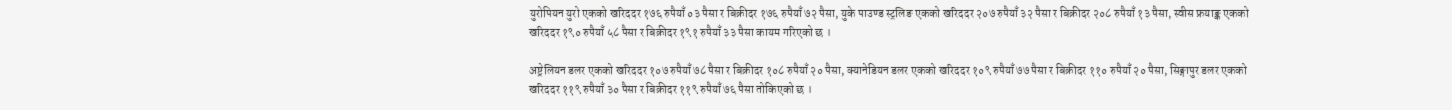युरोपियन युरो एकको खरिददर १७६ रुपैयाँ ०३ पैसा र बिक्रीदर १७६ रुपैयाँ ७२ पैसा, युके पाउण्ड स्ट्रलिङ एकको खरिददर २०७ रुपैयाँ ३२ पैसा र बिक्रीदर २०८ रुपैयाँ १३ पैसा, स्वीस फ्रयाङ्क एकको खरिददर १९० रुपैयाँ ५८ पैसा र बिक्रीदर १९१ रुपैयाँ ३३ पैसा कायम गरिएको छ ।

अष्ट्रेलियन डलर एकको खरिददर १०७ रुपैयाँ ७८ पैसा र बिक्रीदर १०८ रुपैयाँ २० पैसा, क्यानेडियन डलर एकको खरिददर १०९ रुपैयाँ ७७ पैसा र बिक्रीदर ११० रुपैयाँ २० पैसा, सिङ्गापुर डलर एकको खरिददर ११९ रुपैयाँ ३० पैसा र बिक्रीदर ११९ रुपैयाँ ७६ पैसा तोकिएको छ ।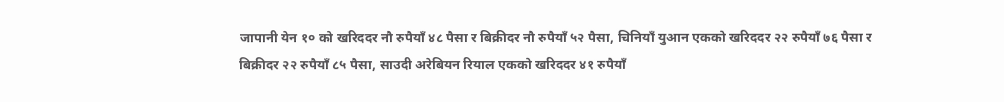जापानी येन १० को खरिददर नौ रुपैयाँ ४८ पैसा र बिक्रीदर नौ रुपैयाँ ५२ पैसा, चिनियाँ युआन एकको खरिददर २२ रुपैयाँ ७६ पैसा र बिक्रीदर २२ रुपैयाँ ८५ पैसा, साउदी अरेबियन रियाल एकको खरिददर ४१ रुपैयाँ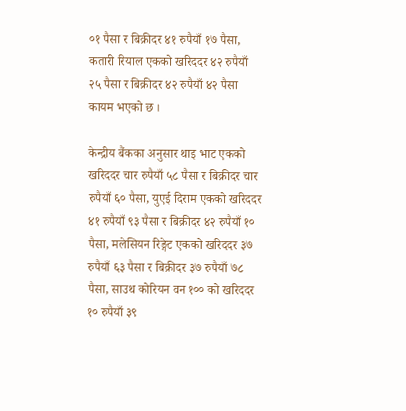०१ पैसा र बिक्रीदर ४१ रुपैयाँ १७ पैसा, कतारी रियाल एकको खरिददर ४२ रुपैयाँ २५ पैसा र बिक्रीदर ४२ रुपैयाँ ४२ पैसा कायम भएको छ ।

केन्द्रीय बैंकका अनुसार थाइ भाट एकको खरिददर चार रुपैयाँ ५८ पैसा र बिक्रीदर चार रुपैयाँ ६० पैसा, युएई दिराम एकको खरिददर ४१ रुपैयाँ ९३ पैसा र बिक्रीदर ४२ रुपैयाँ १० पैसा, मलेसियन रिङ्गेट एकको खरिददर ३७ रुपैयाँ ६३ पैसा र बिक्रीदर ३७ रुपैयाँ ७८ पैसा, साउथ कोरियन वन १०० को खरिददर १० रुपैयाँ ३९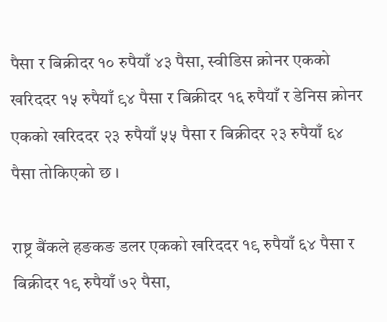पैसा र बिक्रीदर १० रुपैयाँ ४३ पैसा, स्वीडिस क्रोनर एकको खरिददर १५ रुपैयाँ ९४ पैसा र बिक्रीदर १६ रुपैयाँ र डेनिस क्रोनर एकको खरिददर २३ रुपैयाँ ५५ पैसा र बिक्रीदर २३ रुपैयाँ ६४ पैसा तोकिएको छ ।

राष्ट्र बैंकले हङकङ डलर एकको खरिददर १९ रुपैयाँ ६४ पैसा र बिक्रीदर १९ रुपैयाँ ७२ पैसा,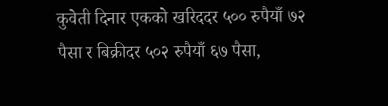कुवेती दिनार एकको खरिददर ५०० रुपैयाँ ७२ पैसा र बिक्रीदर ५०२ रुपैयाँ ६७ पैसा,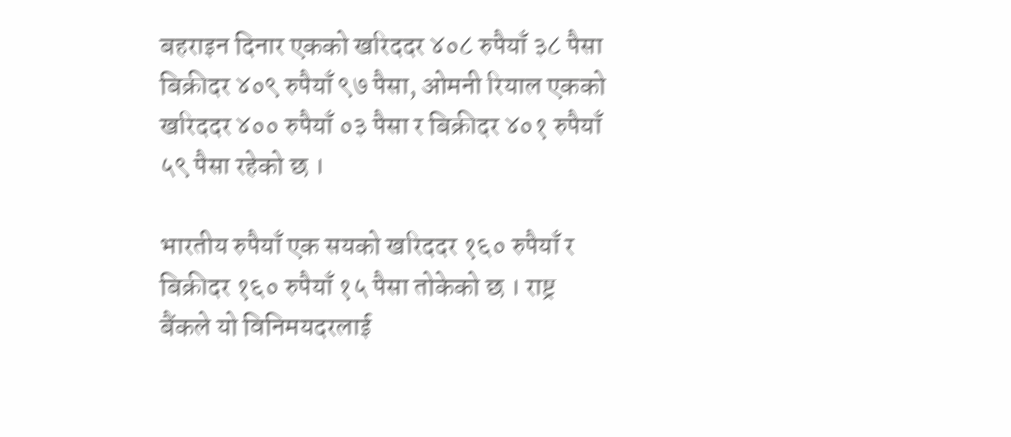बहराइन दिनार एकको खरिददर ४०८ रुपैयाँ ३८ पैसा बिक्रीदर ४०९ रुपैयाँ ९७ पैसा, ओमनी रियाल एकको खरिददर ४०० रुपैयाँ ०३ पैसा र बिक्रीदर ४०१ रुपैयाँ ५९ पैसा रहेको छ ।

भारतीय रुपैयाँ एक सयको खरिददर १६० रुपैयाँ र बिक्रीदर १६० रुपैयाँ १५ पैसा तोकेको छ । राष्ट्र बैंकले यो विनिमयदरलाई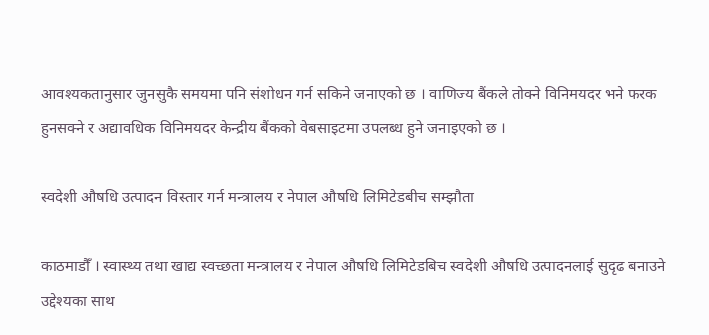आवश्यकतानुसार जुनसुकै समयमा पनि संशोधन गर्न सकिने जनाएको छ । वाणिज्य बैंकले तोक्ने विनिमयदर भने फरक हुनसक्ने र अद्यावधिक विनिमयदर केन्द्रीय बैंकको वेबसाइटमा उपलब्ध हुने जनाइएको छ ।

स्वदेशी औषधि उत्पादन विस्तार गर्न मन्त्रालय र नेपाल औषधि लिमिटेडबीच सम्झौता

काठमाडौँ । स्वास्थ्य तथा खाद्य स्वच्छता मन्त्रालय र नेपाल औषधि लिमिटेडबिच स्वदेशी औषधि उत्पादनलाई सुदृढ बनाउने उद्देश्यका साथ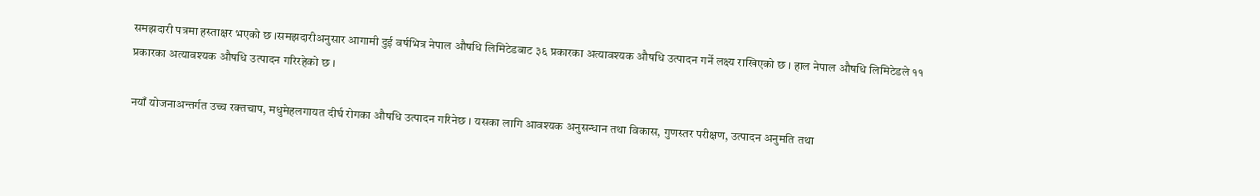समझदारी पत्रमा हस्ताक्षर भएको छ ।समझदारीअनुसार आगामी दुई वर्षभित्र नेपाल औषधि लिमिटेडबाट ३६ प्रकारका अत्यावश्यक औषधि उत्पादन गर्ने लक्ष्य राखिएको छ । हाल नेपाल औषधि लिमिटेडले ११ प्रकारका अत्यावश्यक औषधि उत्पादन गरिरहेको छ ।

नयाँ योजनाअन्तर्गत उच्च रक्तचाप, मधुमेहलगायत दीर्घ रोगका औषधि उत्पादन गरिनेछ । यसका लागि आवश्यक अनुसन्धान तथा विकास, गुणस्तर परीक्षण, उत्पादन अनुमति तथा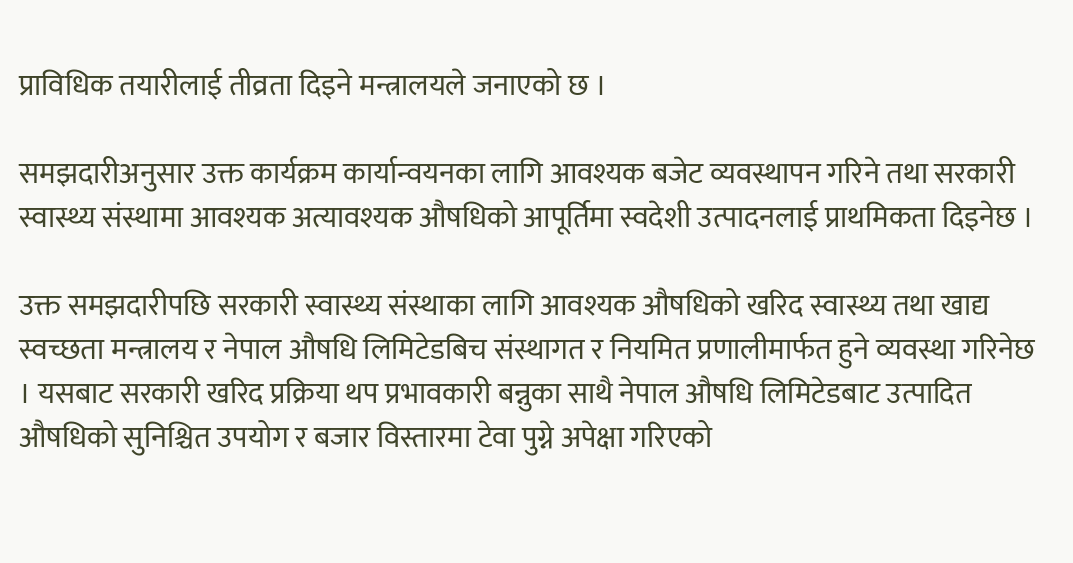प्राविधिक तयारीलाई तीव्रता दिइने मन्त्रालयले जनाएको छ ।

समझदारीअनुसार उक्त कार्यक्रम कार्यान्वयनका लागि आवश्यक बजेट व्यवस्थापन गरिने तथा सरकारी स्वास्थ्य संस्थामा आवश्यक अत्यावश्यक औषधिको आपूर्तिमा स्वदेशी उत्पादनलाई प्राथमिकता दिइनेछ ।

उक्त समझदारीपछि सरकारी स्वास्थ्य संस्थाका लागि आवश्यक औषधिको खरिद स्वास्थ्य तथा खाद्य स्वच्छता मन्त्रालय र नेपाल औषधि लिमिटेडबिच संस्थागत र नियमित प्रणालीमार्फत हुने व्यवस्था गरिनेछ । यसबाट सरकारी खरिद प्रक्रिया थप प्रभावकारी बन्नुका साथै नेपाल औषधि लिमिटेडबाट उत्पादित औषधिको सुनिश्चित उपयोग र बजार विस्तारमा टेवा पुग्ने अपेक्षा गरिएको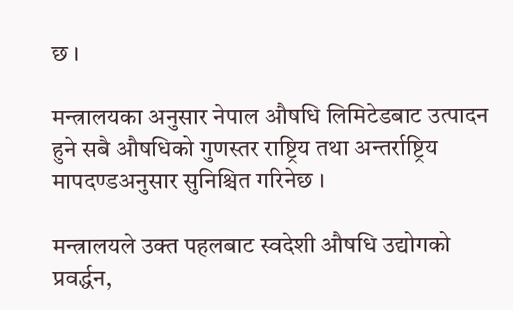छ ।

मन्त्रालयका अनुसार नेपाल औषधि लिमिटेडबाट उत्पादन हुने सबै औषधिको गुणस्तर राष्ट्रिय तथा अन्तर्राष्ट्रिय मापदण्डअनुसार सुनिश्चित गरिनेछ ।

मन्त्रालयले उक्त पहलबाट स्वदेशी औषधि उद्योगको प्रवर्द्धन,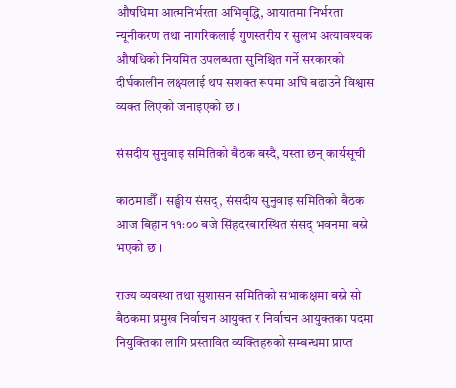औषधिमा आत्मनिर्भरता अभिवृद्धि, आयातमा निर्भरता न्यूनीकरण तथा नागरिकलाई गुणस्तरीय र सुलभ अत्यावश्यक औषधिको नियमित उपलब्धता सुनिश्चित गर्ने सरकारको दीर्घकालीन लक्ष्यलाई थप सशक्त रूपमा अघि बढाउने विश्वास व्यक्त लिएको जनाइएको छ ।

संसदीय सुनुवाइ समितिको बैठक बस्दै, यस्ता छन् कार्यसूची

काठमाडौँ । सङ्घीय संसद्, संसदीय सुनुवाइ समितिको बैठक आज बिहान ११ः०० बजे सिंहदरबारस्थित संसद् भवनमा बस्ने भएको छ ।

राज्य व्यवस्था तथा सुशासन समितिको सभाकक्षमा बस्ने सो बैठकमा प्रमुख निर्वाचन आयुक्त र निर्वाचन आयुक्तका पदमा नियुक्तिका लागि प्रस्तावित व्यक्तिहरुको सम्बन्धमा प्राप्त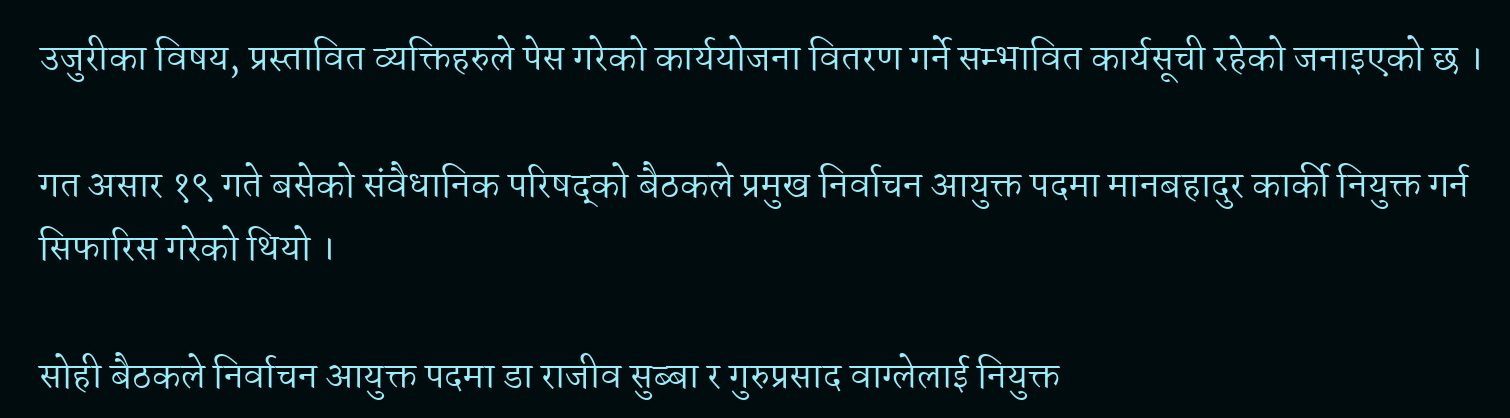उजुरीका विषय, प्रस्तावित व्यक्तिहरुले पेस गरेको कार्ययोजना वितरण गर्ने सम्भावित कार्यसूची रहेको जनाइएको छ ।

गत असार १९ गते बसेको संवैधानिक परिषद्को बैठकले प्रमुख निर्वाचन आयुक्त पदमा मानबहादुर कार्की नियुक्त गर्न सिफारिस गरेको थियो ।

सोही बैठकले निर्वाचन आयुक्त पदमा डा राजीव सुब्बा र गुरुप्रसाद वाग्लेलाई नियुक्त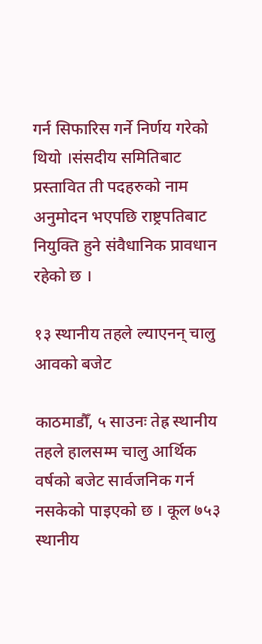गर्न सिफारिस गर्ने निर्णय गरेको थियो ।संसदीय समितिबाट प्रस्तावित ती पदहरुको नाम अनुमोदन भएपछि राष्ट्रपतिबाट नियुक्ति हुने संवैधानिक प्रावधान रहेको छ ।

१३ स्थानीय तहले ल्याएनन् चालु आवको बजेट

काठमाडौँ, ५ साउनः तेह्र स्थानीय तहले हालसम्म चालु आर्थिक वर्षको बजेट सार्वजनिक गर्न नसकेको पाइएको छ । कूल ७५३ स्थानीय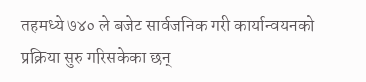तहमध्ये ७४० ले बजेट सार्वजनिक गरी कार्यान्वयनको प्रक्रिया सुरु गरिसकेका छन्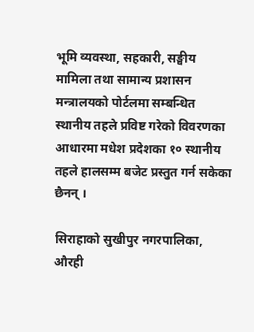भूमि व्यवस्था, सहकारी, सङ्घीय मामिला तथा सामान्य प्रशासन मन्त्रालयको पोर्टलमा सम्बन्धित स्थानीय तहले प्रविष्ट गरेको विवरणका आधारमा मधेश प्रदेशका १० स्थानीय तहले हालसम्म बजेट प्रस्तुत गर्न सकेका छैनन् ।

सिराहाको सुखीपुर नगरपालिका, औरही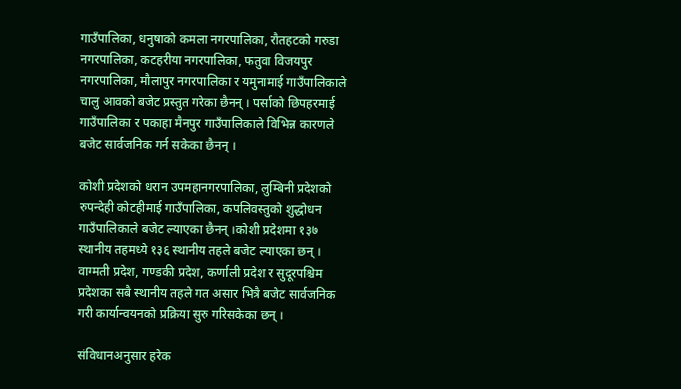गाउँपालिका, धनुषाको कमला नगरपालिका, रौतहटको गरुडा नगरपालिका, कटहरीया नगरपालिका, फतुवा विजयपुर नगरपालिका, मौलापुर नगरपालिका र यमुनामाई गाउँपालिकाले चालु आवको बजेट प्रस्तुत गरेका छैनन् । पर्साको छिपहरमाई गाउँपालिका र पकाहा मैनपुर गाउँपालिकाले विभिन्न कारणले बजेट सार्वजनिक गर्न सकेका छैनन् ।

कोशी प्रदेशको धरान उपमहानगरपालिका, लुम्बिनी प्रदेशको रुपन्देही कोटहीमाई गाउँपालिका, कपलिवस्तुको शुद्धोधन गाउँपालिकाले बजेट ल्याएका छैनन् ।कोशी प्रदेशमा १३७ स्थानीय तहमध्ये १३६ स्थानीय तहले बजेट ल्याएका छन् । वाग्मती प्रदेश, गण्डकी प्रदेश, कर्णाली प्रदेश र सुदूरपश्चिम प्रदेशका सबै स्थानीय तहले गत असार भित्रै बजेट सार्वजनिक गरी कार्यान्वयनको प्रक्रिया सुरु गरिसकेका छन् ।

संविधानअनुसार हरेक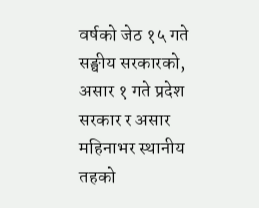वर्षको जेठ १५ गते सङ्घीय सरकारको, असार १ गते प्रदेश सरकार र असार महिनाभर स्थानीय तहको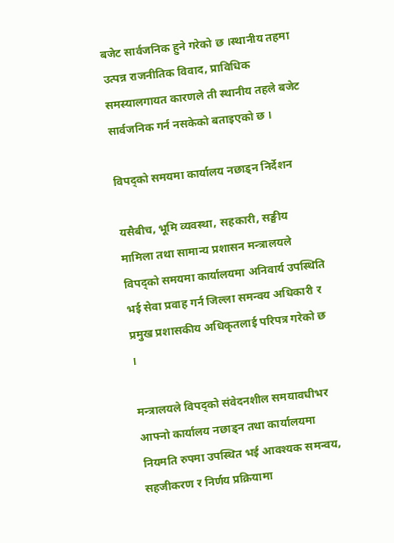बजेट सार्वजनिक हुने गरेको छ ।स्थानीय तहमा उत्पन्न राजनीतिक विवाद, प्राविधिक समस्यालगायत कारणले ती स्थानीय तहले बजेट सार्वजनिक गर्न नसकेको बताइएको छ ।

विपद्को समयमा कार्यालय नछाड्न निर्देशन

यसैबीच, भूमि व्यवस्था, सहकारी, सङ्घीय मामिला तथा सामान्य प्रशासन मन्त्रालयले विपद्को समयमा कार्यालयमा अनिवार्य उपस्थिति भई सेवा प्रवाह गर्न जिल्ला समन्वय अधिकारी र प्रमुख प्रशासकीय अधिकृतलाई परिपत्र गरेको छ ।

मन्त्रालयले विपद्को संवेदनशील समयावधीभर आफ्नो कार्यालय नछाड्न तथा कार्यालयमा नियमति रुपमा उपस्थित भई आवश्यक समन्वय, सहजीकरण र निर्णय प्रक्रियामा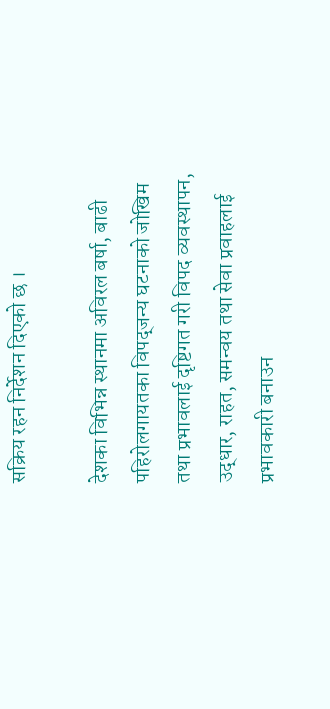सक्रिय रहन निर्देशन दिएको छ ।

देशका विभिन्न स्थानमा अविरल बर्षा, बाढी पहिरोलगायतका विपद्जन्य घटनाको जोखिम तथा प्रभावलाई दृष्टिगत गरी विपद व्यवस्थापन, उद्धार, राहत, समन्वय तथा सेवा प्रवाहलाई प्रभावकारी बनाउन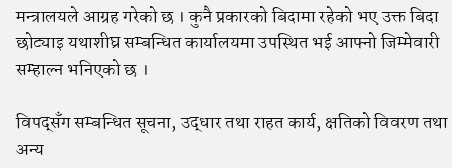मन्त्रालयले आग्रह गरेको छ । कुनै प्रकारको बिदामा रहेको भए उक्त बिदा छोट्याइ यथाशीघ्र सम्बन्धित कार्यालयमा उपस्थित भई आफ्नो जिम्मेवारी सम्हाल्न भनिएको छ ।

विपद्सँग सम्बन्धित सूचना, उद्धार तथा राहत कार्य, क्षतिको विवरण तथा अन्य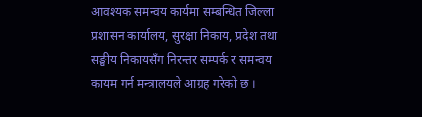आवश्यक समन्वय कार्यमा सम्बन्धित जिल्ला प्रशासन कार्यालय, सुरक्षा निकाय, प्रदेश तथा सङ्घीय निकायसँग निरन्तर सम्पर्क र समन्वय कायम गर्न मन्त्रालयले आग्रह गरेको छ ।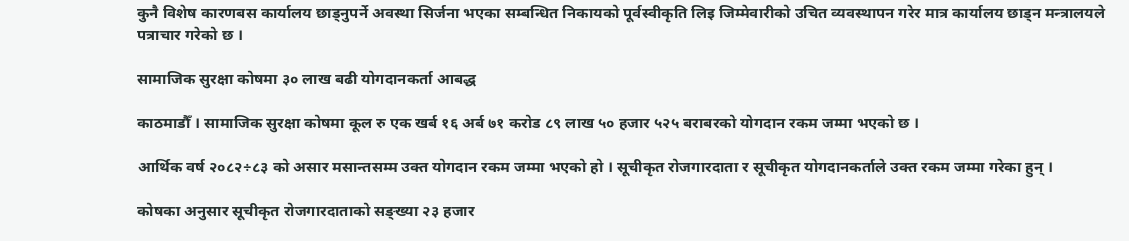कुनै विशेष कारणबस कार्यालय छाड्नुपर्ने अवस्था सिर्जना भएका सम्बन्धित निकायको पूर्वस्वीकृति लिइ जिम्मेवारीको उचित व्यवस्थापन गरेर मात्र कार्यालय छाड्न मन्त्रालयले पत्राचार गरेको छ ।

सामाजिक सुरक्षा कोषमा ३० लाख बढी योगदानकर्ता आबद्ध

काठमाडौँ । सामाजिक सुरक्षा कोषमा कूल रु एक खर्ब १६ अर्ब ७१ करोड ८९ लाख ५० हजार ५२५ बराबरको योगदान रकम जम्मा भएको छ ।

आर्थिक वर्ष २०८२÷८३ को असार मसान्तसम्म उक्त योगदान रकम जम्मा भएको हो । सूचीकृत रोजगारदाता र सूचीकृत योगदानकर्ताले उक्त रकम जम्मा गरेका हुन् ।

कोषका अनुसार सूचीकृत रोजगारदाताको सङ्ख्या २३ हजार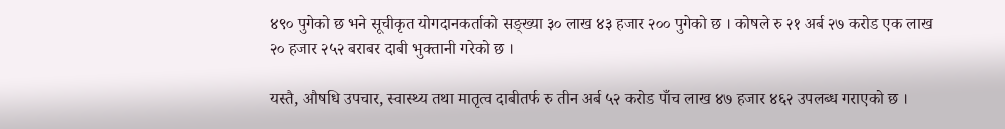४९० पुगेको छ भने सूचीकृत योगदानकर्ताको सङ्ख्या ३० लाख ४३ हजार २०० पुगेको छ । कोषले रु २१ अर्ब २७ करोड एक लाख २० हजार २५२ बराबर दाबी भुक्तानी गरेको छ ।

यस्तै, औषधि उपचार, स्वास्थ्य तथा मातृत्व दाबीतर्फ रु तीन अर्ब ५२ करोड पाँच लाख ४७ हजार ४६२ उपलब्ध गराएको छ ।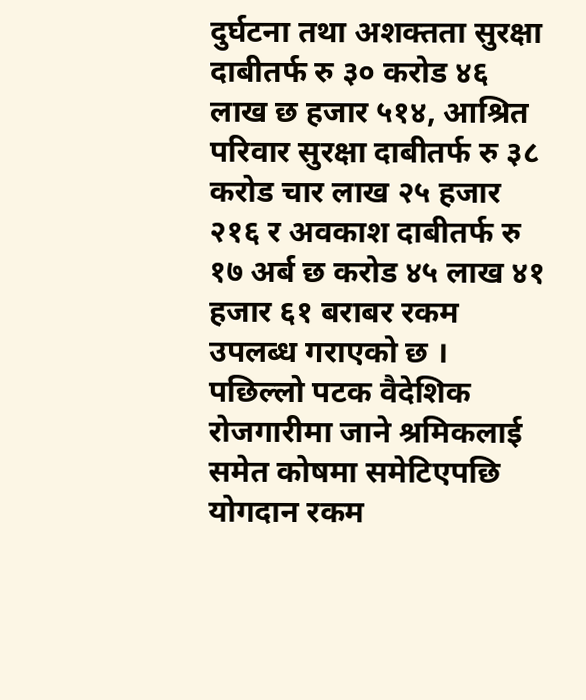दुर्घटना तथा अशक्तता सुरक्षा दाबीतर्फ रु ३० करोड ४६ लाख छ हजार ५१४, आश्रित परिवार सुरक्षा दाबीतर्फ रु ३८ करोड चार लाख २५ हजार २१६ र अवकाश दाबीतर्फ रु १७ अर्ब छ करोड ४५ लाख ४१ हजार ६१ बराबर रकम उपलब्ध गराएको छ । पछिल्लो पटक वैदेशिक रोजगारीमा जाने श्रमिकलाई समेत कोषमा समेटिएपछि योगदान रकम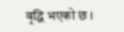वृद्धि भएको छ ।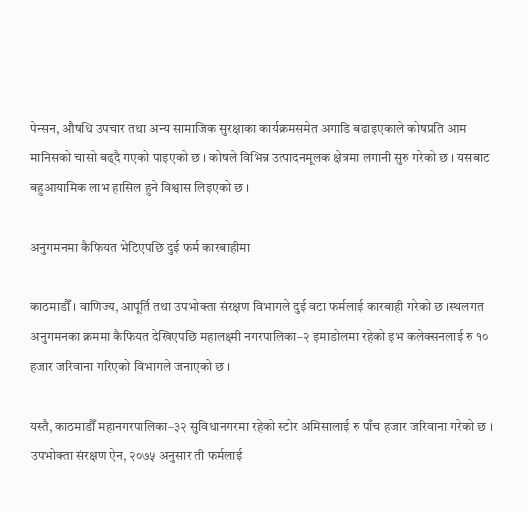पेन्सन, औषधि उपचार तथा अन्य सामाजिक सुरक्षाका कार्यक्रमसमेत अगाडि बढाइएकाले कोषप्रति आम मानिसको चासो बढ्दै गएको पाइएको छ । कोषले विभिन्न उत्पादनमूलक क्षेत्रमा लगानी सुरु गरेको छ । यसबाट बहुआयामिक लाभ हासिल हुने विश्वास लिइएको छ ।

अनुगमनमा कैफियत भेटिएपछि दुई फर्म कारबाहीमा

काठमाडौँ । वाणिज्य, आपूर्ति तथा उपभोक्ता संरक्षण विभागले दुई वटा फर्मलाई कारबाही गरेको छ ।स्थलगत अनुगमनका क्रममा कैफियत देखिएपछि महालक्ष्मी नगरपालिका–२ इमाडोलमा रहेको इभ कलेक्सनलाई रु १० हजार जरिवाना गरिएको विभागले जनाएको छ ।

यस्तै, काठमाडौँ महानगरपालिका–३२ सुविधानगरमा रहेको स्टोर अमिसालाई रु पाँच हजार जरिवाना गरेको छ । उपभोक्ता संरक्षण ऐन, २०७५ अनुसार ती फर्मलाई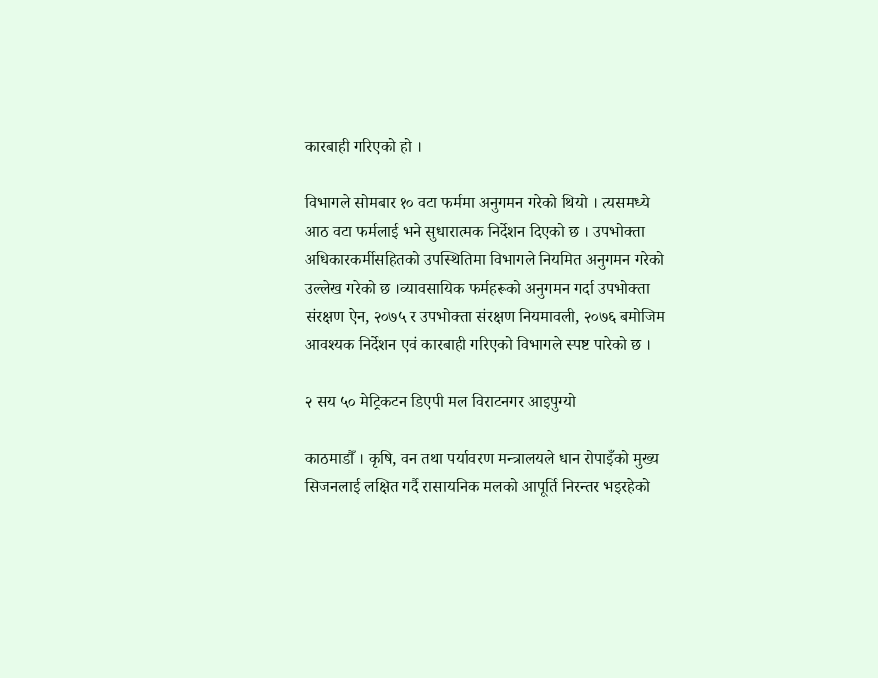कारबाही गरिएको हो ।

विभागले सोमबार १० वटा फर्ममा अनुगमन गरेको थियो । त्यसमध्ये आठ वटा फर्मलाई भने सुधारात्मक निर्देशन दिएको छ । उपभोक्ता अधिकारकर्मीसहितको उपस्थितिमा विभागले नियमित अनुगमन गरेको उल्लेख गरेको छ ।व्यावसायिक फर्महरूको अनुगमन गर्दा उपभोक्ता संरक्षण ऐन, २०७५ र उपभोक्ता संरक्षण नियमावली, २०७६ बमोजिम आवश्यक निर्देशन एवं कारबाही गरिएको विभागले स्पष्ट पारेको छ ।

२ सय ५० मेट्रिकटन डिएपी मल विराटनगर आइपुग्यो

काठमाडौँ । कृषि, वन तथा पर्यावरण मन्त्रालयले धान रोपाइँको मुख्य सिजनलाई लक्षित गर्दै रासायनिक मलको आपूर्ति निरन्तर भइरहेको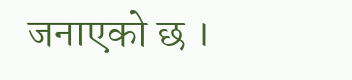जनाएको छ ।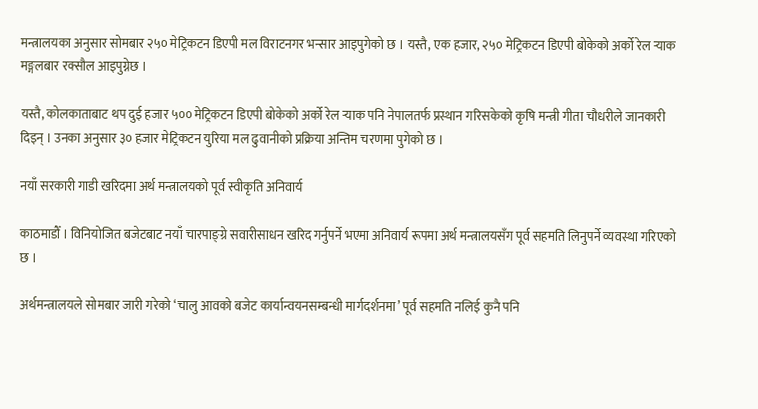मन्त्रालयका अनुसार सोमबार २५० मेट्रिकटन डिएपी मल विराटनगर भन्सार आइपुगेको छ । यस्तै, एक हजार, २५० मेट्रिकटन डिएपी बोकेको अर्को रेल र्‍याक मङ्गलबार रक्सौल आइपुग्नेछ ।

यस्तै, कोलकाताबाट थप दुई हजार ५०० मेट्रिकटन डिएपी बोकेको अर्को रेल र्‍याक पनि नेपालतर्फ प्रस्थान गरिसकेको कृषि मन्त्री गीता चौधरीले जानकारी दिइन् । उनका अनुसार ३० हजार मेट्रिकटन युरिया मल ढुवानीको प्रक्रिया अन्तिम चरणमा पुगेको छ ।

नयाँ सरकारी गाडी खरिदमा अर्थ मन्त्रालयको पूर्व स्वीकृति अनिवार्य

काठमाडौँ । विनियोजित बजेटबाट नयाँ चारपाङ्ग्रे सवारीसाधन खरिद गर्नुपर्ने भएमा अनिवार्य रूपमा अर्थ मन्त्रालयसँग पूर्व सहमति लिनुपर्ने व्यवस्था गरिएको छ ।

अर्थमन्त्रालयले सोमबार जारी गरेको ‘चालु आवको बजेट कार्यान्वयनसम्बन्धी मार्गदर्शनमा’ पूर्व सहमति नलिई कुनै पनि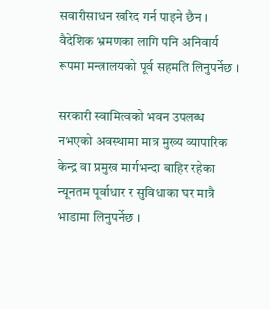सवारीसाधन खरिद गर्न पाइने छैन । वैदेशिक भ्रमणका लागि पनि अनिवार्य रूपमा मन्त्रालयको पूर्व सहमति लिनुपर्नेछ ।

सरकारी स्वामित्वको भवन उपलब्ध नभएको अवस्थामा मात्र मुख्य व्यापारिक केन्द्र वा प्रमुख मार्गभन्दा बाहिर रहेका न्यूनतम पूर्वाधार र सुविधाका घर मात्रै भाडामा लिनुपर्नेछ ।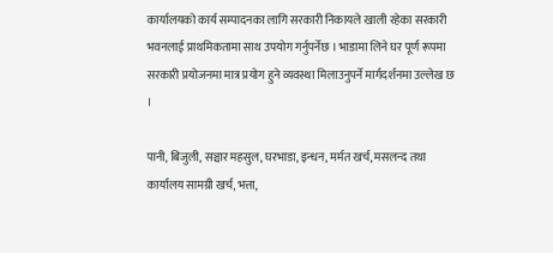कार्यालयको कार्य सम्पादनका लागि सरकारी निकायले खाली रहेका सरकारी भवनलाई प्राथमिकतामा साथ उपयोग गर्नुपर्नेछ । भाडामा लिने घर पूर्ण रूपमा सरकारी प्रयोजनमा मात्र प्रयोग हुने व्यवस्था मिलाउनुपर्ने मार्गदर्शनमा उल्लेख छ ।

पानी, बिजुली, सञ्चार महसुल, घरभाडा, इन्धन, मर्मत खर्च, मसलन्द तथा कार्यालय सामग्री खर्च, भत्ता,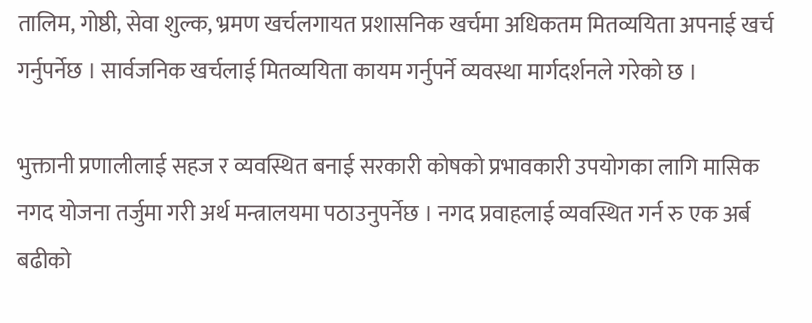तालिम, गोष्ठी, सेवा शुल्क, भ्रमण खर्चलगायत प्रशासनिक खर्चमा अधिकतम मितव्ययिता अपनाई खर्च गर्नुपर्नेछ । सार्वजनिक खर्चलाई मितव्ययिता कायम गर्नुपर्ने व्यवस्था मार्गदर्शनले गरेको छ ।

भुक्तानी प्रणालीलाई सहज र व्यवस्थित बनाई सरकारी कोषको प्रभावकारी उपयोगका लागि मासिक नगद योजना तर्जुमा गरी अर्थ मन्त्रालयमा पठाउनुपर्नेछ । नगद प्रवाहलाई व्यवस्थित गर्न रु एक अर्ब बढीको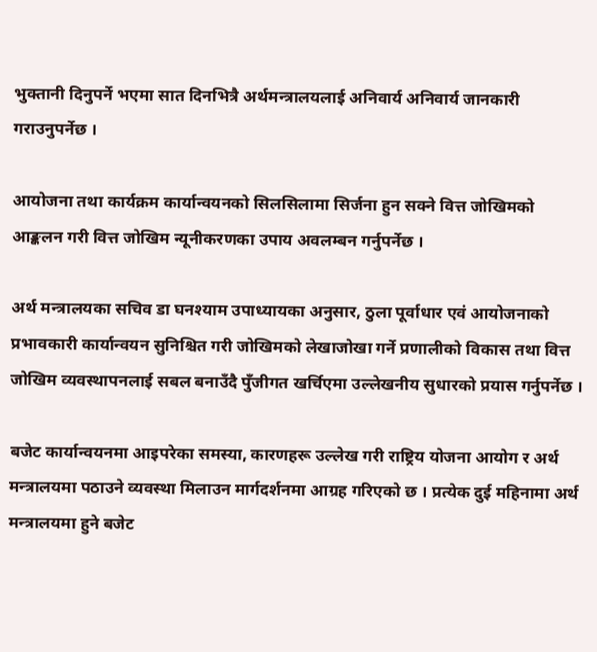भुक्तानी दिनुपर्ने भएमा सात दिनभित्रै अर्थमन्त्रालयलाई अनिवार्य अनिवार्य जानकारी गराउनुपर्नेछ ।

आयोजना तथा कार्यक्रम कार्यान्वयनको सिलसिलामा सिर्जना हुन सक्ने वित्त जोखिमको आङ्कलन गरी वित्त जोखिम न्यूनीकरणका उपाय अवलम्बन गर्नुपर्नेछ ।

अर्थ मन्त्रालयका सचिव डा घनश्याम उपाध्यायका अनुसार, ठुला पूर्वाधार एवं आयोजनाको प्रभावकारी कार्यान्वयन सुनिश्चित गरी जोखिमको लेखाजोखा गर्ने प्रणालीको विकास तथा वित्त जोखिम व्यवस्थापनलाई सबल बनाउँदै पुँजीगत खर्चिएमा उल्लेखनीय सुधारको प्रयास गर्नुपर्नेछ ।

बजेट कार्यान्वयनमा आइपरेका समस्या, कारणहरू उल्लेख गरी राष्ट्रिय योजना आयोग र अर्थ मन्त्रालयमा पठाउने व्यवस्था मिलाउन मार्गदर्शनमा आग्रह गरिएको छ । प्रत्येक दुई महिनामा अर्थ मन्त्रालयमा हुने बजेट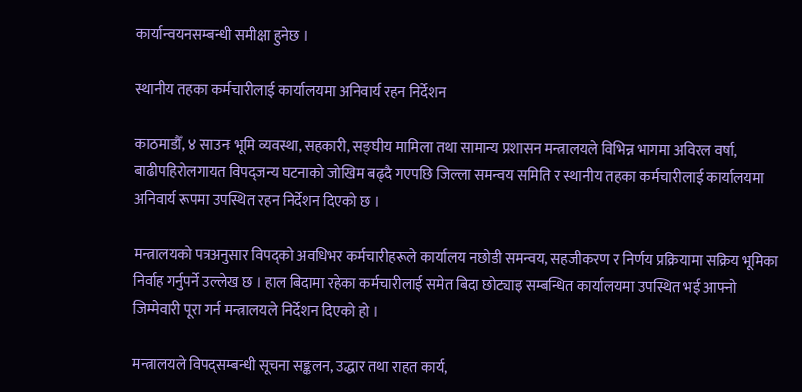कार्यान्वयनसम्बन्धी समीक्षा हुनेछ ।

स्थानीय तहका कर्मचारीलाई कार्यालयमा अनिवार्य रहन निर्देशन

काठमाडौँ, ४ साउनः भूमि व्यवस्था, सहकारी, सङ्घीय मामिला तथा सामान्य प्रशासन मन्त्रालयले विभिन्न भागमा अविरल वर्षा, बाढीपहिरोलगायत विपद्जन्य घटनाको जोखिम बढ्दै गएपछि जिल्ला समन्वय समिति र स्थानीय तहका कर्मचारीलाई कार्यालयमा अनिवार्य रूपमा उपस्थित रहन निर्देशन दिएको छ ।

मन्त्रालयको पत्रअनुसार विपद्को अवधिभर कर्मचारीहरूले कार्यालय नछोडी समन्वय, सहजीकरण र निर्णय प्रक्रियामा सक्रिय भूमिका निर्वाह गर्नुपर्ने उल्लेख छ । हाल बिदामा रहेका कर्मचारीलाई समेत बिदा छोट्याइ सम्बन्धित कार्यालयमा उपस्थित भई आफ्नो जिम्मेवारी पूरा गर्न मन्त्रालयले निर्देशन दिएको हो ।

मन्त्रालयले विपद्सम्बन्धी सूचना सङ्कलन, उद्धार तथा राहत कार्य,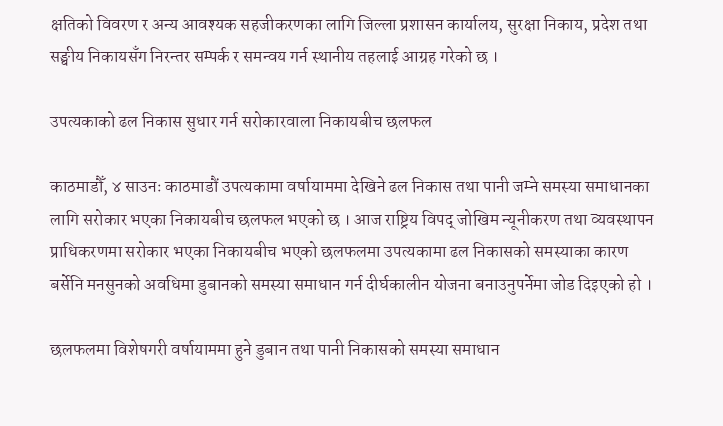क्षतिको विवरण र अन्य आवश्यक सहजीकरणका लागि जिल्ला प्रशासन कार्यालय, सुरक्षा निकाय, प्रदेश तथा सङ्घीय निकायसँग निरन्तर सम्पर्क र समन्वय गर्न स्थानीय तहलाई आग्रह गरेको छ ।

उपत्यकाको ढल निकास सुधार गर्न सरोकारवाला निकायबीच छलफल

काठमाडौँ, ४ साउनः काठमाडौं उपत्यकामा वर्षायाममा देखिने ढल निकास तथा पानी जम्ने समस्या समाधानका लागि सरोकार भएका निकायबीच छलफल भएको छ । आज राष्ट्रिय विपद् जोखिम न्यूनीकरण तथा व्यवस्थापन प्राधिकरणमा सरोकार भएका निकायबीच भएको छलफलमा उपत्यकामा ढल निकासको समस्याका कारण बर्सेनि मनसुनको अवधिमा डुबानको समस्या समाधान गर्न दीर्घकालीन योजना बनाउनुपर्नेमा जोड दिइएको हो ।

छलफलमा विशेषगरी वर्षायाममा हुने डुबान तथा पानी निकासको समस्या समाधान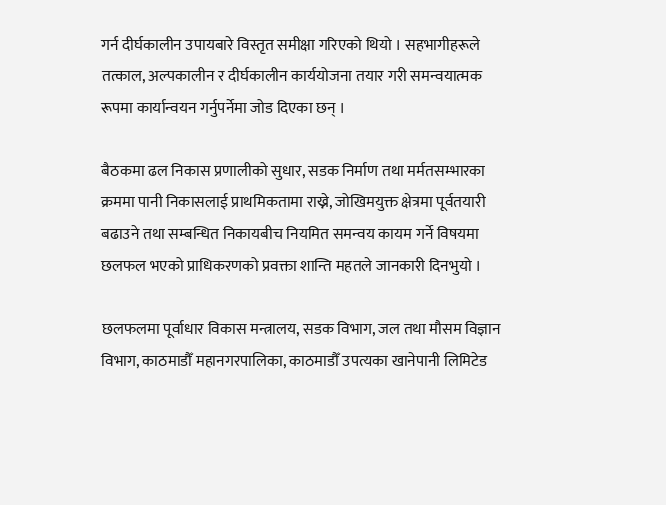गर्न दीर्घकालीन उपायबारे विस्तृत समीक्षा गरिएको थियो । सहभागीहरूले तत्काल, अल्पकालीन र दीर्घकालीन कार्ययोजना तयार गरी समन्वयात्मक रूपमा कार्यान्वयन गर्नुपर्नेमा जोड दिएका छन् ।

बैठकमा ढल निकास प्रणालीको सुधार, सडक निर्माण तथा मर्मतसम्भारका क्रममा पानी निकासलाई प्राथमिकतामा राख्ने, जोखिमयुक्त क्षेत्रमा पूर्वतयारी बढाउने तथा सम्बन्धित निकायबीच नियमित समन्वय कायम गर्ने विषयमा छलफल भएको प्राधिकरणको प्रवक्ता शान्ति महतले जानकारी दिनभुयो ।

छलफलमा पूर्वाधार विकास मन्त्रालय, सडक विभाग, जल तथा मौसम विज्ञान विभाग, काठमाडौँ महानगरपालिका, काठमाडौँ उपत्यका खानेपानी लिमिटेड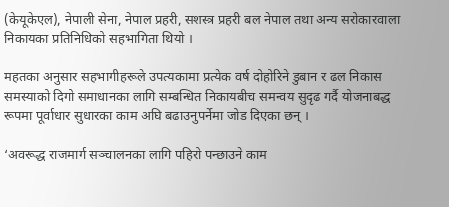(केयूकेएल), नेपाली सेना, नेपाल प्रहरी, सशस्त्र प्रहरी बल नेपाल तथा अन्य सरोकारवाला निकायका प्रतिनिधिको सहभागिता थियो ।

महतका अनुसार सहभागीहरूले उपत्यकामा प्रत्येक वर्ष दोहोरिने डुबान र ढल निकास समस्याको दिगो समाधानका लागि सम्बन्धित निकायबीच समन्वय सुदृढ गर्दै योजनाबद्ध रूपमा पूर्वाधार सुधारका काम अघि बढाउनुपर्नेमा जोड दिएका छन् ।

‘अवरूद्ध राजमार्ग सञ्चालनका लागि पहिरो पन्छाउने काम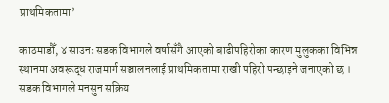प्राथमिकतामा’

काठमाडौँ, ४ साउनः सडक विभागले वर्षासँगै आएको बाढीपहिरोका कारण मुलुकका विभिन्न स्थानमा अवरूद्ध राजमार्ग सञ्चालनलाई प्राथमिकतामा राखी पहिरो पन्छाइने जनाएको छ । सडक विभागले मनसुन सक्रिय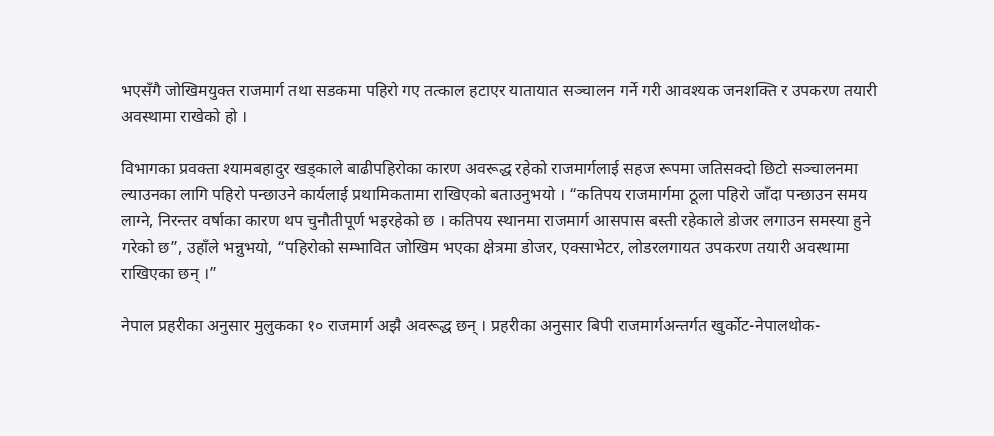भएसँगै जोखिमयुक्त राजमार्ग तथा सडकमा पहिरो गए तत्काल हटाएर यातायात सञ्चालन गर्ने गरी आवश्यक जनशक्ति र उपकरण तयारी अवस्थामा राखेको हो ।

विभागका प्रवक्ता श्यामबहादुर खड्काले बाढीपहिरोका कारण अवरूद्ध रहेको राजमार्गलाई सहज रूपमा जतिसक्दो छिटो सञ्चालनमा ल्याउनका लागि पहिरो पन्छाउने कार्यलाई प्रथामिकतामा राखिएको बताउनुभयो । “कतिपय राजमार्गमा ठूला पहिरो जाँदा पन्छाउन समय लाग्ने, निरन्तर वर्षाका कारण थप चुनौतीपूर्ण भइरहेको छ । कतिपय स्थानमा राजमार्ग आसपास बस्ती रहेकाले डोजर लगाउन समस्या हुने गरेको छ”, उहाँले भन्नुभयो, “पहिरोको सम्भावित जोखिम भएका क्षेत्रमा डोजर, एक्साभेटर, लोडरलगायत उपकरण तयारी अवस्थामा राखिएका छन् ।”

नेपाल प्रहरीका अनुसार मुलुकका १० राजमार्ग अझै अवरूद्ध छन् । प्रहरीका अनुसार बिपी राजमार्गअन्तर्गत खुर्कोट-नेपालथोक-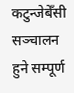कटुन्जेबेँसी सञ्चालन हुने सम्पूर्ण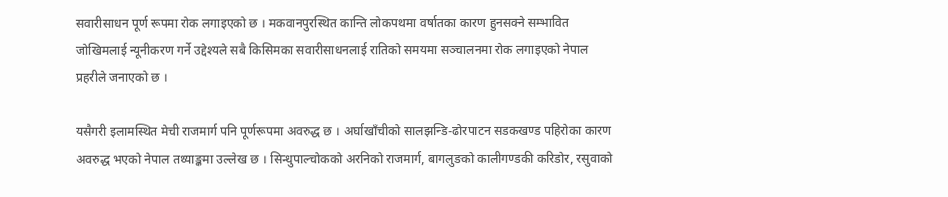सवारीसाधन पूर्ण रूपमा रोक लगाइएको छ । मकवानपुरस्थित कान्ति लोकपथमा वर्षातका कारण हुनसक्ने सम्भावित जोखिमलाई न्यूनीकरण गर्ने उद्देश्यले सबै किसिमका सवारीसाधनलाई रातिको समयमा सञ्चालनमा रोक लगाइएको नेपाल प्रहरीले जनाएको छ ।

यसैगरी इलामस्थित मेची राजमार्ग पनि पूर्णरूपमा अवरुद्ध छ । अर्घाखाँचीको सालझन्डि-ढोरपाटन सडकखण्ड पहिरोका कारण अवरुद्ध भएको नेपाल तथ्याङ्कमा उल्लेख छ । सिन्धुपाल्चोकको अरनिको राजमार्ग, बागलुङको कालीगण्डकी करिडोर, रसुवाको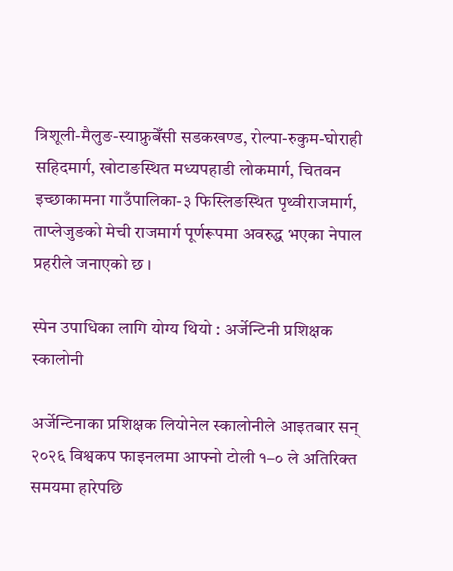त्रिशूली-मैलुङ-स्याफ्रुबेँसी सडकखण्ड, रोल्पा-रुकुम-घोराही सहिदमार्ग, खोटाङस्थित मध्यपहाडी लोकमार्ग, चितवन इच्छाकामना गाउँपालिका-३ फिस्लिङस्थित पृथ्वीराजमार्ग, ताप्लेजुङको मेची राजमार्ग पूर्णरूपमा अवरुद्ध भएका नेपाल प्रहरीले जनाएको छ ।

स्पेन उपाधिका लागि योग्य थियो : अर्जेन्टिनी प्रशिक्षक स्कालोनी

अर्जेन्टिनाका प्रशिक्षक लियोनेल स्कालोनीले आइतबार सन् २०२६ विश्वकप फाइनलमा आफ्नो टोली १–० ले अतिरिक्त समयमा हारेपछि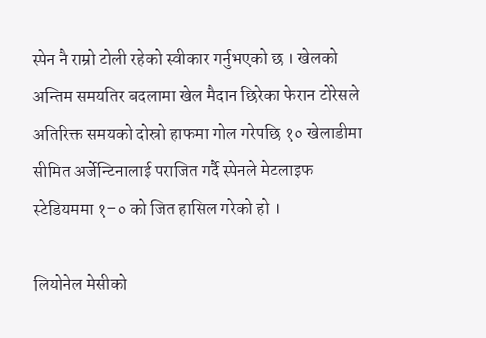स्पेन नै राम्रो टोली रहेको स्वीकार गर्नुभएको छ । खेलको अन्तिम समयतिर बदलामा खेल मैदान छिरेका फेरान टोरेसले अतिरिक्त समयको दोस्रो हाफमा गोल गरेपछि १० खेलाडीमा सीमित अर्जेन्टिनालाई पराजित गर्दै स्पेनले मेटलाइफ स्टेडियममा १–० को जित हासिल गरेको हो ।

लियोनेल मेसीको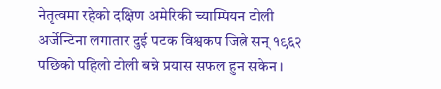नेतृत्वमा रहेको दक्षिण अमेरिकी च्याम्पियन टोली अर्जेन्टिना लगातार दुई पटक विश्वकप जित्ने सन् १९६२ पछिको पहिलो टोली बन्ने प्रयास सफल हुन सकेन ।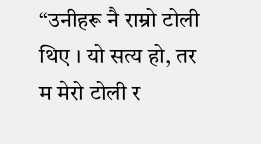“उनीहरू नै राम्रो टोली थिए । यो सत्य हो, तर म मेरो टोली र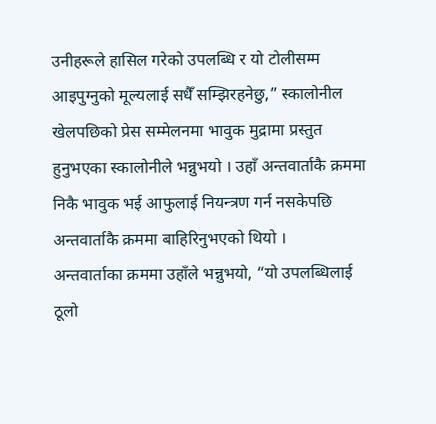उनीहरूले हासिल गरेको उपलब्धि र यो टोलीसम्म आइपुग्नुको मूल्यलाई सधैँ सम्झिरहनेछु,” स्कालोनील खेलपछिको प्रेस सम्मेलनमा भावुक मुद्रामा प्रस्तुत हुनुभएका स्कालोनीले भन्नुभयो । उहाँ अन्तवार्ताकै क्रममा निकै भावुक भई आफुलाई नियन्त्रण गर्न नसकेपछि अन्तवार्ताकै क्रममा बाहिरिनुभएको थियो ।
अन्तवार्ताका क्रममा उहाँले भन्नुभयो, “यो उपलब्धिलाई ठूलो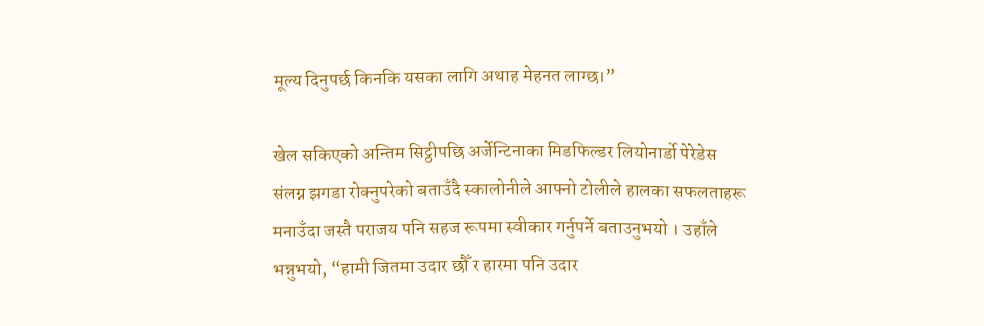मूल्य दिनुपर्छ किनकि यसका लागि अथाह मेहनत लाग्छ।”

खेल सकिएको अन्तिम सिट्ठीपछि अर्जेन्टिनाका मिडफिल्डर लियोनार्डो पेरेडेस संलग्न झगडा रोक्नुपरेको बताउँदै स्कालोनीले आफ्नो टोलीले हालका सफलताहरू मनाउँदा जस्तै पराजय पनि सहज रूपमा स्वीकार गर्नुपर्ने बताउनुभयो । उहाँले भन्नुभयो, “हामी जितमा उदार छौँ र हारमा पनि उदार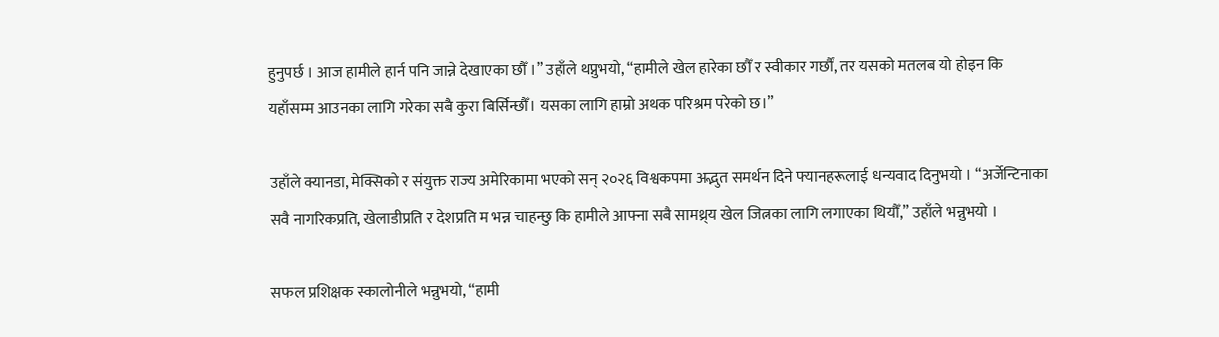हुनुपर्छ । आज हामीले हार्न पनि जान्ने देखाएका छौँ ।” उहाँले थप्नुभयो, “हामीले खेल हारेका छौँ र स्वीकार गर्छौं, तर यसको मतलब यो होइन कि यहाँसम्म आउनका लागि गरेका सबै कुरा बिर्सिन्छौँ। यसका लागि हाम्रो अथक परिश्रम परेको छ।”

उहाँले क्यानडा, मेक्सिको र संयुक्त राज्य अमेरिकामा भएको सन् २०२६ विश्वकपमा अद्भुत समर्थन दिने फ्यानहरूलाई धन्यवाद दिनुभयो । “अर्जेन्टिनाका सवै नागरिकप्रति, खेलाडीप्रति र देशप्रति म भन्न चाहन्छु कि हामीले आफ्ना सबै सामथ्र्य खेल जित्नका लागि लगाएका थियौँ,” उहाँले भन्नुभयो ।

सफल प्रशिक्षक स्कालोनीले भन्नुभयो, “हामी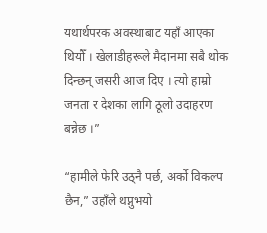यथार्थपरक अवस्थाबाट यहाँ आएका थियौँ । खेलाडीहरूले मैदानमा सबै थोक दिन्छन् जसरी आज दिए । त्यो हाम्रो जनता र देशका लागि ठूलो उदाहरण बन्नेछ ।”

“हामीले फेरि उठ्नै पर्छ, अर्को विकल्प छैन,” उहाँले थप्नुभयो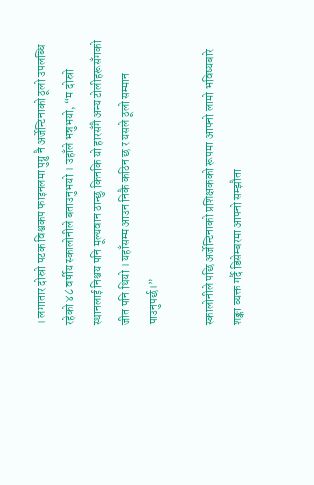। लगातार दोस्रो पटक विश्वकप फाइनलमा पुग्नु नै अर्जेन्टिनाको ठूलो उपलब्धि रहेको ४८ वर्षीय स्कालोनीले बताउनुभयो । उहाँले भन्नुभयो, “म दोस्रो स्थानलाई निश्चय पनि मूल्यवान ठान्छु किनकि यो हारसँगै अन्य टोलीहरूसँगको जीत पनि थियो । यहाँसम्म आउन निकै कठिन छ र यसले ठूलो सम्मान पाउनुपर्छ।”

स्कालोनीले पछि अर्जेन्टिनाको प्रशिक्षकको रूपमा आफ्नो लामो भविष्यबारे शङ्का व्यक्त गर्दै डिसेम्बरमा आफ्नो सम्झौता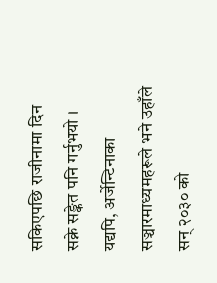सकिएपछि राजीनामा दिन सक्ने सङ्केत पनि गर्नुभयो । यद्यपि, अर्जेन्टिनाका सञ्चारमाध्यमहरूले भने उहाँले सन् २०३० को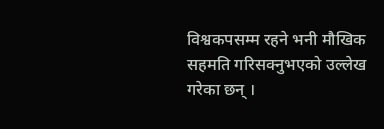विश्वकपसम्म रहने भनी मौखिक सहमति गरिसक्नुभएको उल्लेख गरेका छन् ।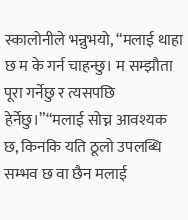स्कालोनीले भन्नुभयो, “मलाई थाहा छ म के गर्न चाहन्छु। म सम्झौता पूरा गर्नेछु र त्यसपछि हेर्नेछु।”“मलाई सोच्न आवश्यक छ, किनकि यति ठूलो उपलब्धि सम्भव छ वा छैन मलाई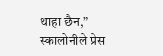थाहा छैन,” स्कालोनीले प्रेस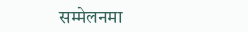सम्मेलनमा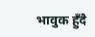भावुक हुँदै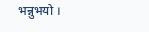भन्नुभयो ।